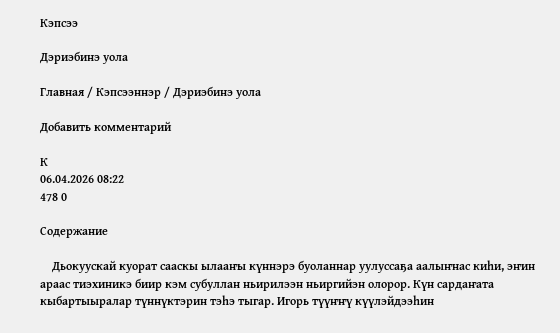Кэпсээ

Дэриэбинэ уола

Главная / Кэпсээннэр / Дэриэбинэ уола

Добавить комментарий

К
06.04.2026 08:22
478 0

Содержание

    Дьокуускай куорат сааскы ылааҥы күннэрэ буоланнар уулуссаҕа аалыҥнас киһи, эҥин араас тиэхиникэ биир кэм субуллан ньирилээн ньиргийэн олорор. Күн сардаҥата кыбартыыралар түннүктэрин тэһэ тыгар. Игорь түүҥҥү күүлэйдээһин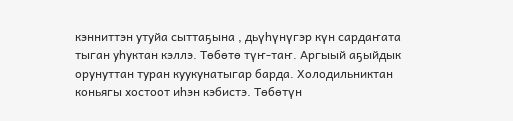кэнниттэн утуйа сыттаҕына , дьүһүнүгэр күн сардаҥата тыган уһуктан кэллэ. Төбөтө түҥ-таҥ. Аргыый аҕыйдык орунуттан туран куукунатыгар барда. Холодильниктан коньягы хостоот иһэн кэбистэ. Төбөтүн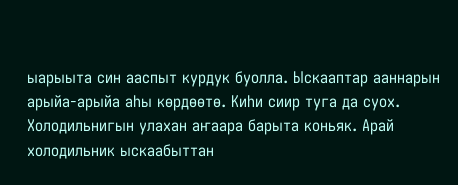ыарыыта син ааспыт курдук буолла. Ыскааптар ааннарын арыйа-арыйа аһы көрдөөтө. Киһи сиир туга да суох. Холодильнигын улахан аҥаара барыта коньяк. Арай холодильник ыскаабыттан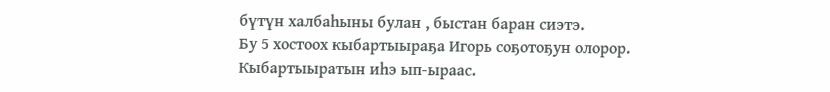бүтүн халбаһыны булан , быстан баран сиэтэ.
Бу 5 хостоох кыбартыыраҕа Игорь соҕотоҕун олорор. Кыбартыыратын иһэ ып-ыраас.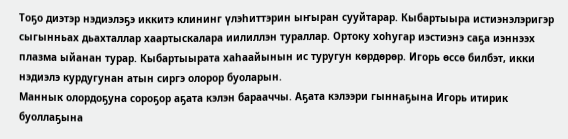Тоҕо диэтэр нэдиэлэҕэ иккитэ клининг үлэһиттэрин ыҥыран сууйтарар. Кыбартыыра истиэнэлэригэр сыгынньах дьахталлар хаартыскалара иилиллэн тураллар. Ортоку хоһугар иэстиэнэ саҕа иэннээх плазма ыйанан турар. Кыбартыырата хаһаайынын ис туругун көрдөрөр. Игорь өссө билбэт, икки нэдиэлэ курдугунан атын сиргэ олорор буоларын.
Маннык олордоҕуна сороҕор аҕата кэлэн барааччы. Аҕата кэлээри гыннаҕына Игорь итирик буоллаҕына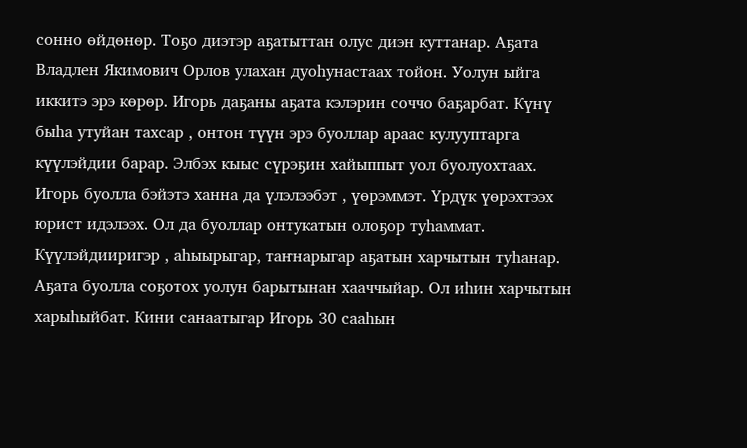сонно өйдөнөр. Тоҕо диэтэр аҕатыттан олус диэн куттанар. Аҕата Владлен Якимович Орлов улахан дуоһунастаах тойон. Уолун ыйга иккитэ эрэ көрөр. Игорь даҕаны аҕата кэлэрин соччо баҕарбат. Күнү быһа утуйан тахсар , онтон түүн эрэ буоллар араас кулууптарга күүлэйдии барар. Элбэх кыыс сүрэҕин хайыппыт уол буолуохтаах.
Игорь буолла бэйэтэ ханна да үлэлээбэт , үөрэммэт. Үрдүк үөрэхтээх юрист идэлээх. Ол да буоллар онтукатын олоҕор туһаммат. Күүлэйдииригэр , аһыырыгар, таҥнарыгар аҕатын харчытын туһанар. Аҕата буолла соҕотох уолун барытынан хааччыйар. Ол иһин харчытын харыһыйбат. Кини санаатыгар Игорь 30 сааһын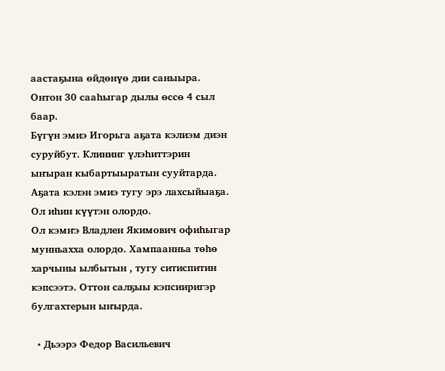аастаҕына өйдөнүө дии саныыра. Онтон 30 сааһыгар дылы өссө 4 сыл баар.
Бүгүн эмиэ Игорьга аҕата кэлиэм диэн суруйбут. Клининг үлэһиттэрин ыҥыран кыбартыыратын сууйтарда. Аҕата кэлэн эмиэ тугу эрэ лахсыйыаҕа. Ол иһин күүтэн олордо.
Ол кэмҥэ Владлен Якимович офиһыгар мунньахха олордо. Хампаанньа төһө харчыны ылбытын , тугу ситиспитин кэпсээтэ. Оттон салҕыы кэпсииригэр булгахтерын ыҥырда.

  • Дьээрэ Федор Васильевич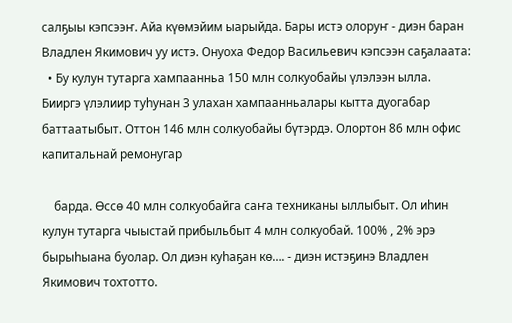салҕыы кэпсээҥ. Айа күөмэйим ыарыйда. Бары истэ олоруҥ - диэн баран Владлен Якимович уу истэ. Онуоха Федор Васильевич кэпсээн саҕалаата:
  • Бу кулун тутарга хампаанньа 150 млн солкуобайы үлэлээн ылла. Бииргэ үлэлиир туһунан 3 улахан хампаанньалары кытта дуогабар баттаатыбыт. Оттон 146 млн солкуобайы бүтэрдэ. Олортон 86 млн офис капитальнай ремонугар

    барда. Өссө 40 млн солкуобайга саҥа техниканы ыллыбыт. Ол иһин кулун тутарга чыыстай прибыльбыт 4 млн солкуобай. 100% , 2% эрэ бырыһыана буолар. Ол диэн куһаҕан кө…. - диэн истэҕинэ Владлен Якимович тохтотто.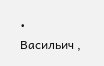• Васильич ,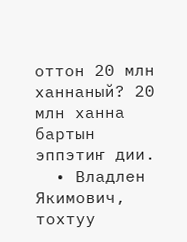оттон 20 млн ханнаный? 20 млн ханна бартын эппэтиҥ дии.
  • Владлен Якимович, тохтуу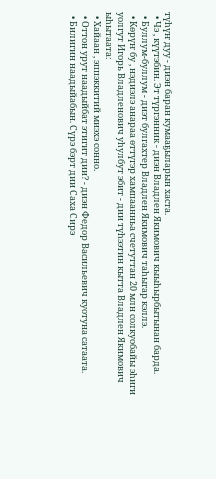түһүҥ дуу - диэн баран кумааҕыларын хаста.
  • Чэ , күүтэбин. Эт түргэнник - диэн Владлен Якимович кыыһырбытынан барда.
  • Буллум-буллум - диэт булгахтер Владлен Якимович таһыгар кэллэ.
  • Көрүҥ бу , нэдиэлэ анараа өттүгэр хампаанньа счетуттан 20 млн солкуобайы эһиги уолгут Игорь Владленович уһулбут эбит - дии түһээтин кытта Владлен Якимович ыһытаата:
  • Хайаан , эппэккитий миэхэ сонно.
  • Оттон урут наадыйбат этигит дии? - диэн Федор Васильевич куотуна сатаата.
  • Билигин наадыйабын. Сүрэ бэрт дии Саха Сирэ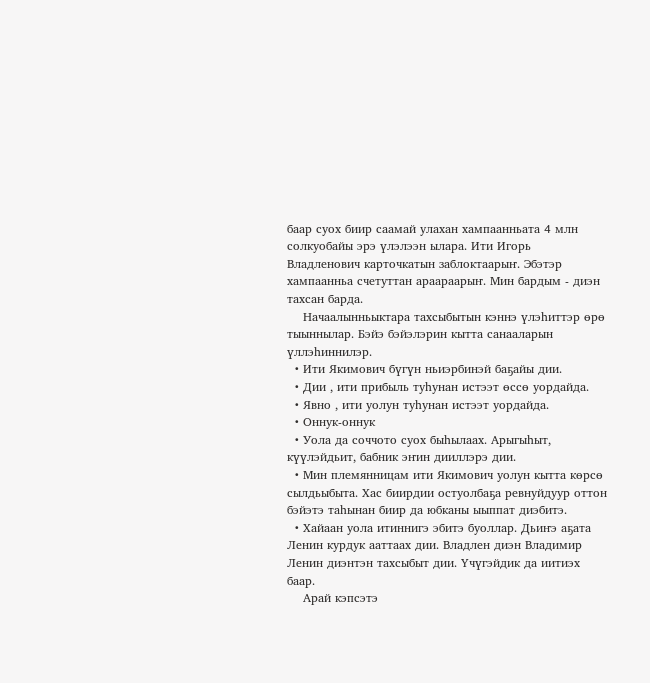баар суох биир саамай улахан хампаанньата 4 млн солкуобайы эрэ үлэлээн ылара. Ити Игорь Владленович карточкатын заблоктаарыҥ. Эбэтэр хампаанньа счетуттан араараарыҥ. Мин бардым - диэн тахсан барда.
    Начаалынньыктара тахсыбытын кэннэ үлэһиттэр өрө тыыннылар. Бэйэ бэйэлэрин кытта санааларын үллэһиннилэр.
  • Ити Якимович бүгүн ньиэрбинэй баҕайы дии.
  • Дии , ити прибыль туһунан истээт өссө уордайда.
  • Явно , ити уолун туһунан истээт уордайда.
  • Оннук-оннук
  • Уола да соччото суох быһылаах. Арыгыһыт, күүлэйдьит, бабник эҥин дииллэрэ дии.
  • Мин племянницам ити Якимович уолун кытта көрсө сылдьыбыта. Хас биирдии остуолбаҕа ревнуйдуур оттон бэйэтэ таһынан биир да юбканы ыыппат диэбитэ.
  • Хайаан уола итиннигэ эбитэ буоллар. Дьиҥэ аҕата Ленин курдук ааттаах дии. Владлен диэн Владимир Ленин диэнтэн тахсыбыт дии. Үчүгэйдик да иитиэх баар.
    Арай кэпсэтэ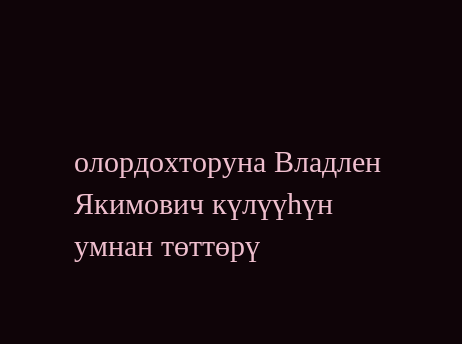олордохторуна Владлен Якимович күлүүһүн умнан төттөрү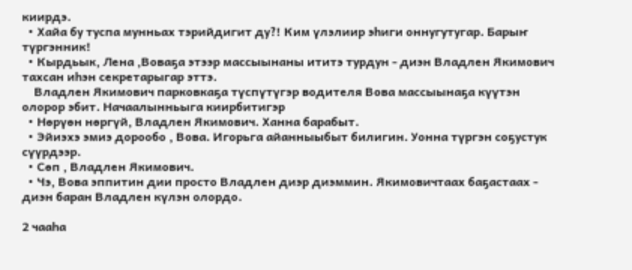киирдэ.
  • Хайа бу туспа мунньах тэрийдигит ду?! Ким үлэлиир эһиги оннугутугар. Барыҥ түргэнник!
  • Кырдьык, Лена ,Воваҕа этээр массыынаны ититэ турдун - диэн Владлен Якимович тахсан иһэн секретарыгар эттэ.
    Владлен Якимович парковкаҕа түспүтүгэр водителя Вова массыынаҕа күүтэн олорор эбит. Начаалынньыга киирбитигэр
  • Нөрүөн нөргүй, Владлен Якимович. Ханна барабыт.
  • Эйиэхэ эмиэ дорообо , Вова. Игорьга айанныыбыт билигин. Уонна түргэн соҕустук сүүрдээр.
  • Сөп , Владлен Якимович.
  • Чэ, Вова эппитин дии просто Владлен диэр диэммин. Якимовичтаах баҕастаах - диэн баран Владлен күлэн олордо.

2 чааһа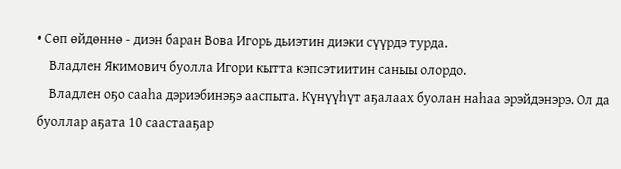• Сөп өйдөннө - диэн баран Вова Игорь дьиэтин диэки сүүрдэ турда.
    Владлен Якимович буолла Игори кытта кэпсэтиитин саныы олордо.
    Владлен оҕо сааһа дэриэбинэҕэ ааспыта. Күнүүһүт аҕалаах буолан наһаа эрэйдэнэрэ. Ол да буоллар аҕата 10 саастааҕар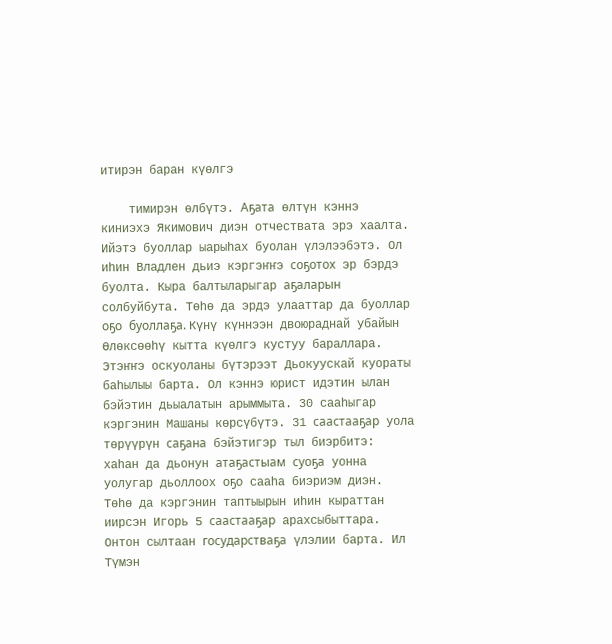итирэн баран күөлгэ

    тимирэн өлбүтэ. Аҕата өлтүн кэннэ киниэхэ Якимович диэн отчествата эрэ хаалта. Ийэтэ буоллар ыарыһах буолан үлэлээбэтэ. Ол иһин Владлен дьиэ кэргэҥҥэ соҕотох эр бэрдэ буолта. Кыра балтыларыгар аҕаларын солбуйбута. Төһө да эрдэ улааттар да буоллар оҕо буоллаҕа. Күнү күннээн двоюраднай убайын Өлөксөөһү кытта күөлгэ кустуу бараллара. Этэҥҥэ оскуоланы бүтэрээт Дьокуускай куораты баһылыы барта. Ол кэннэ юрист идэтин ылан бэйэтин дьыалатын арыммыта. 30 сааһыгар кэргэнин Машаны көрсүбүтэ. 31 саастааҕар уола төрүүрүн саҕана бэйэтигэр тыл биэрбитэ: хаһан да дьонун атаҕастыам суоҕа уонна уолугар дьоллоох оҕо сааһа биэриэм диэн. Төһө да кэргэнин таптыырын иһин кыраттан иирсэн Игорь 5 саастааҕар арахсыбыттара. Онтон сылтаан государстваҕа үлэлии барта. Ил Түмэн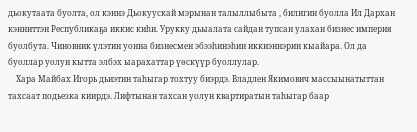дьокутаата буолта, ол кэннэ Дьокуускай мэрынан талыллыбыта , билигин буолла Ил Дархан кэнниттэн Республикаҕа иккис киһи. Урукку дьыалата сайдан тупсан улахан бизнес империя буолбута. Чиновник үлэтин уонна бизнесмен эбээһинэһин иккиэннэрин кыайара. Ол да буоллар уолун кытта элбэх ыарахаттар үөскүүр буоллулар.
    Хара Майбах Игорь дьиэтин таһыгар тохтуу биэрдэ. Владлен Якимович массыынатыттан тахсаат подьезка киирдэ. Лифтынан тахсан уолун квартиратын таһыгар баар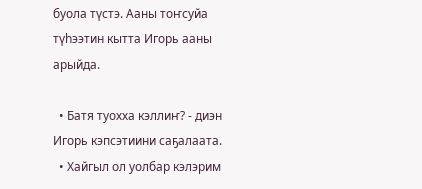буола түстэ. Ааны тоҥсуйа түһээтин кытта Игорь ааны арыйда.

  • Батя туохха кэллиҥ? - диэн Игорь кэпсэтиини саҕалаата.
  • Хайгыл ол уолбар кэлэрим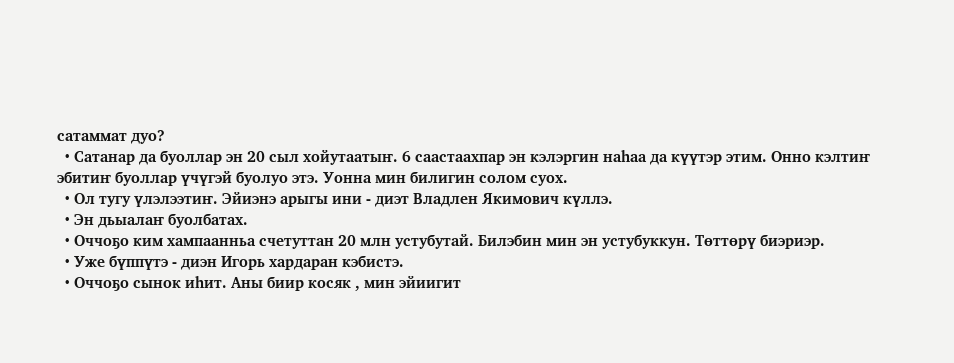сатаммат дуо?
  • Сатанар да буоллар эн 20 сыл хойутаатыҥ. 6 саастаахпар эн кэлэргин наһаа да күүтэр этим. Онно кэлтиҥ эбитиҥ буоллар үчүгэй буолуо этэ. Уонна мин билигин солом суох.
  • Ол тугу үлэлээтиҥ. Эйиэнэ арыгы ини - диэт Владлен Якимович күллэ.
  • Эн дьыалаҥ буолбатах.
  • Оччоҕо ким хампаанньа счетуттан 20 млн устубутай. Билэбин мин эн устубуккун. Төттөрү биэриэр.
  • Уже бүппүтэ - диэн Игорь хардаран кэбистэ.
  • Оччоҕо сынок иһит. Аны биир косяк , мин эйиигит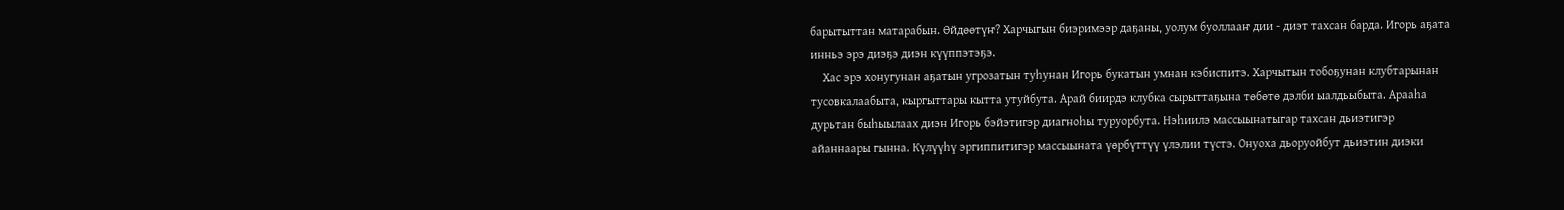барытыттан матарабын. Өйдөөтүҥ? Харчыгын биэримээр даҕаны, уолум буоллааҥ дии - диэт тахсан барда. Игорь аҕата инньэ эрэ диэҕэ диэн күүппэтэҕэ.
    Хас эрэ хонугунан аҕатын угрозатын туһунан Игорь букатын умнан кэбиспитэ. Харчытын тобоҕунан клубтарынан тусовкалаабыта, кыргыттары кытта утуйбута. Арай биирдэ клубка сырыттаҕына төбөтө дэлби ыалдьыбыта. Арааһа дурьтан быһыылаах диэн Игорь бэйэтигэр диагноһы туруорбута. Нэһиилэ массыынатыгар тахсан дьиэтигэр айаннаары гынна. Күлүүһү эргиппитигэр массыыната үөрбүттүү үлэлии түстэ. Онуоха дьоруойбут дьиэтин диэки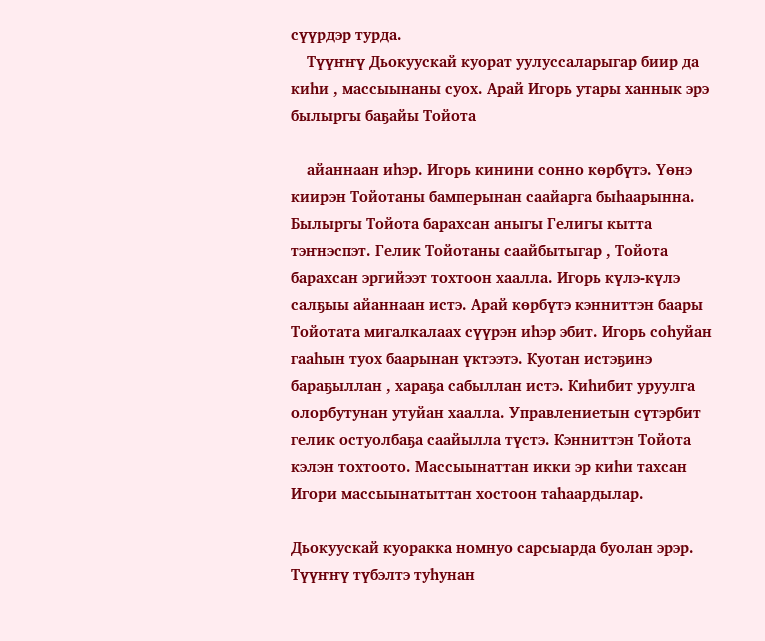сүүрдэр турда.
    Түүҥҥү Дьокуускай куорат уулуссаларыгар биир да киһи , массыынаны суох. Арай Игорь утары ханнык эрэ былыргы баҕайы Тойота

    айаннаан иһэр. Игорь кинини сонно көрбүтэ. Үөнэ киирэн Тойотаны бамперынан саайарга быһаарынна. Былыргы Тойота барахсан аныгы Гелигы кытта тэҥнэспэт. Гелик Тойотаны саайбытыгар , Тойота барахсан эргийээт тохтоон хаалла. Игорь күлэ-күлэ салҕыы айаннаан истэ. Арай көрбүтэ кэнниттэн баары Тойотата мигалкалаах сүүрэн иһэр эбит. Игорь соһуйан гааһын туох баарынан үктээтэ. Куотан истэҕинэ бараҕыллан , хараҕа сабыллан истэ. Киһибит уруулга олорбутунан утуйан хаалла. Управлениетын сүтэрбит гелик остуолбаҕа саайылла түстэ. Кэнниттэн Тойота кэлэн тохтоото. Массыынаттан икки эр киһи тахсан Игори массыынатыттан хостоон таһаардылар.

Дьокуускай куоракка номнуо сарсыарда буолан эрэр. Түүҥҥү түбэлтэ туһунан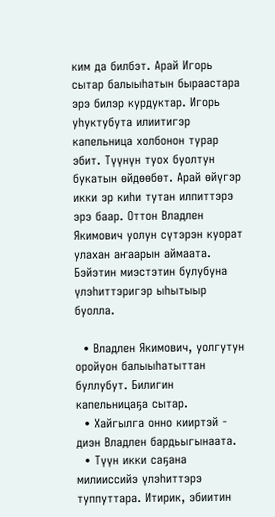ким да билбэт. Арай Игорь сытар балыыһатын быраастара эрэ билэр курдуктар. Игорь уһуктубута илиитигэр капельница холбонон турар эбит. Түүнүн туох буолтун букатын өйдөөбөт. Арай өйүгэр икки эр киһи тутан илпиттэрэ эрэ баар. Оттон Владлен Якимович уолун сүтэрэн куорат улахан аҥаарын аймаата. Бэйэтин миэстэтин булубуна үлэһиттэригэр ыһытыыр буолла.

  • Владлен Якимович, уолгутун оройуон балыыһатыттан буллубут. Билигин капельницаҕа сытар.
  • Хайгылга онно кииртэй - диэн Владлен бардьыгынаата.
  • Түүн икки саҕана милииссийэ үлэһиттэрэ туппуттара. Итирик, эбиитин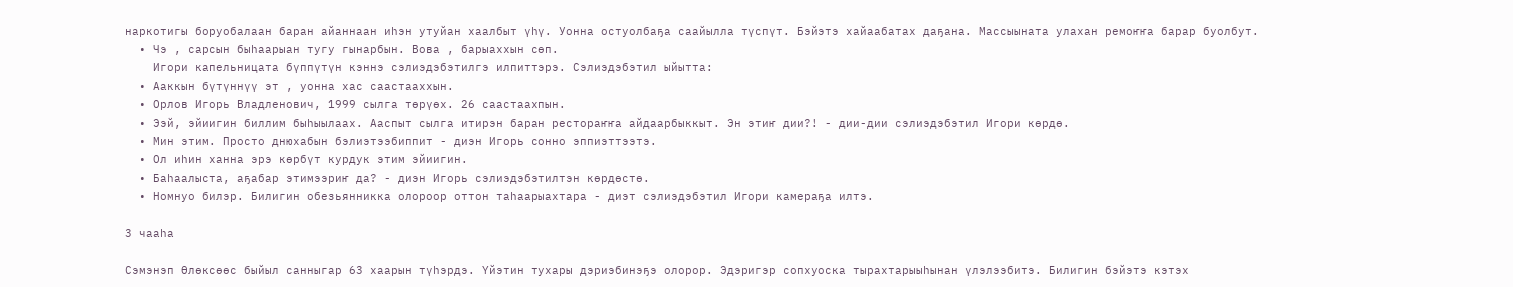наркотигы боруобалаан баран айаннаан иһэн утуйан хаалбыт үһү. Уонна остуолбаҕа саайылла түспүт. Бэйэтэ хайаабатах даҕана. Массыыната улахан ремоҥҥа барар буолбут.
  • Чэ , сарсын быһаарыан тугу гынарбын. Вова , барыаххын сөп.
    Игори капельницата бүппүтүн кэннэ сэлиэдэбэтилгэ илпиттэрэ. Сэлиэдэбэтил ыйытта:
  • Ааккын бүтүннүү эт , уонна хас саастааххын.
  • Орлов Игорь Владленович, 1999 сылга төрүөх. 26 саастаахпын.
  • Ээй, эйиигин биллим быһыылаах. Ааспыт сылга итирэн баран рестораҥҥа айдаарбыккыт. Эн этиҥ дии?! - дии-дии сэлиэдэбэтил Игори көрдө.
  • Мин этим. Просто днюхабын бэлиэтээбиппит - диэн Игорь сонно эппиэттээтэ.
  • Ол иһин ханна эрэ көрбүт курдук этим эйиигин.
  • Баһаалыста, аҕабар этимээриҥ да? - диэн Игорь сэлиэдэбэтилтэн көрдөстө.
  • Номнуо билэр. Билигин обезьянникка олороор оттон таһаарыахтара - диэт сэлиэдэбэтил Игори камераҕа илтэ.

3 чааһа

Сэмэнэп Өлөксөөс быйыл санныгар 63 хаарын түһэрдэ. Үйэтин тухары дэриэбинэҕэ олорор. Эдэригэр сопхуоска тырахтарыыһынан үлэлээбитэ. Билигин бэйэтэ кэтэх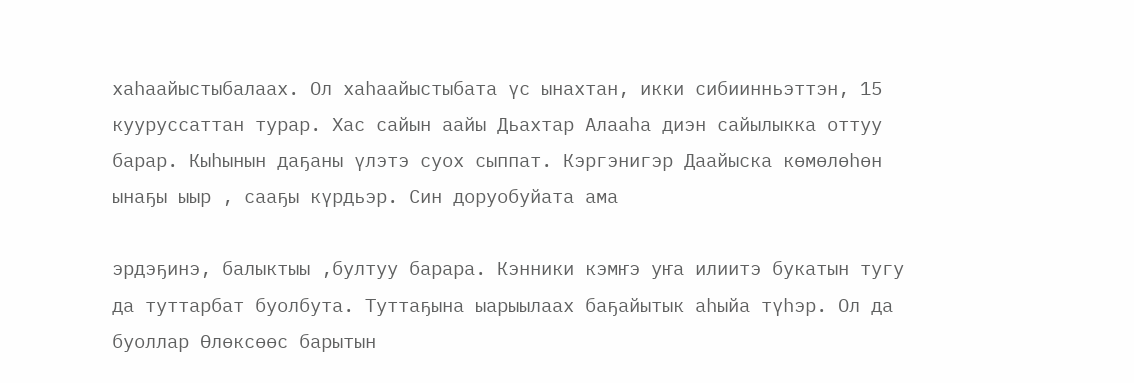хаһаайыстыбалаах. Ол хаһаайыстыбата үс ынахтан, икки сибиинньэттэн, 15 кууруссаттан турар. Хас сайын аайы Дьахтар Алааһа диэн сайылыкка оттуу барар. Кыһынын даҕаны үлэтэ суох сыппат. Кэргэнигэр Даайыска көмөлөһөн ынаҕы ыыр , сааҕы күрдьэр. Син доруобуйата ама

эрдэҕинэ, балыктыы ,бултуу барара. Кэнники кэмҥэ уҥа илиитэ букатын тугу да туттарбат буолбута. Туттаҕына ыарыылаах баҕайытык аһыйа түһэр. Ол да буоллар Өлөксөөс барытын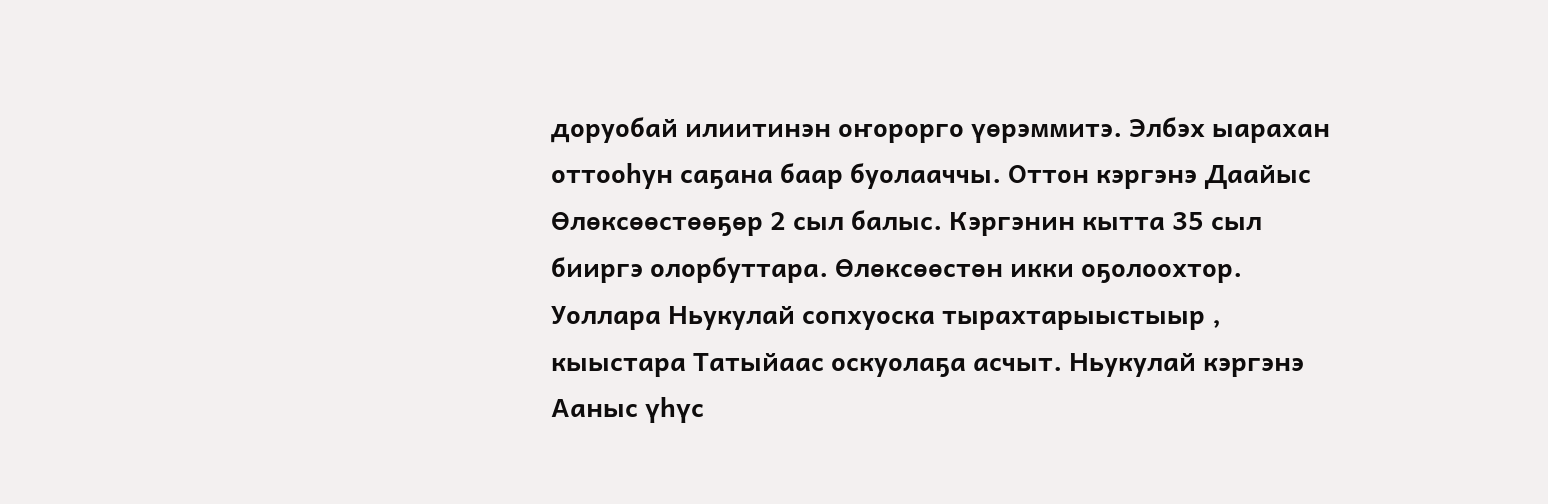доруобай илиитинэн оҥорорго үөрэммитэ. Элбэх ыарахан оттооһун саҕана баар буолааччы. Оттон кэргэнэ Даайыс Өлөксөөстөөҕөр 2 сыл балыс. Кэргэнин кытта 35 сыл бииргэ олорбуттара. Өлөксөөстөн икки оҕолоохтор. Уоллара Ньукулай сопхуоска тырахтарыыстыыр , кыыстара Татыйаас оскуолаҕа асчыт. Ньукулай кэргэнэ Ааныс үһүс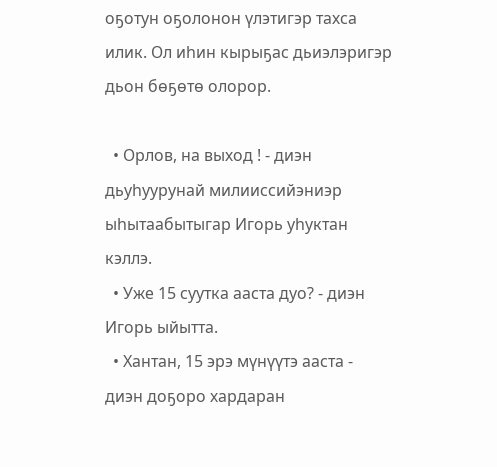оҕотун оҕолонон үлэтигэр тахса илик. Ол иһин кырыҕас дьиэлэригэр дьон бөҕөтө олорор.

  • Орлов, на выход ! - диэн дьуһуурунай милииссийэниэр ыһытаабытыгар Игорь уһуктан кэллэ.
  • Уже 15 суутка ааста дуо? - диэн Игорь ыйытта.
  • Хантан, 15 эрэ мүнүүтэ ааста - диэн доҕоро хардаран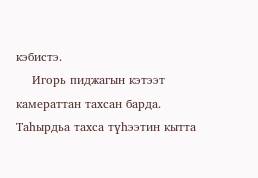кэбистэ.
    Игорь пиджагын кэтээт камераттан тахсан барда. Таһырдьа тахса түһээтин кытта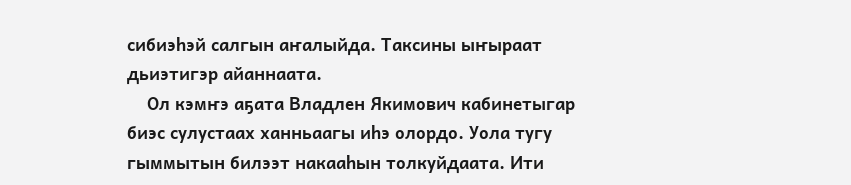сибиэһэй салгын аҥалыйда. Таксины ыҥыраат дьиэтигэр айаннаата.
    Ол кэмҥэ аҕата Владлен Якимович кабинетыгар биэс сулустаах ханньаагы иһэ олордо. Уола тугу гыммытын билээт накааһын толкуйдаата. Ити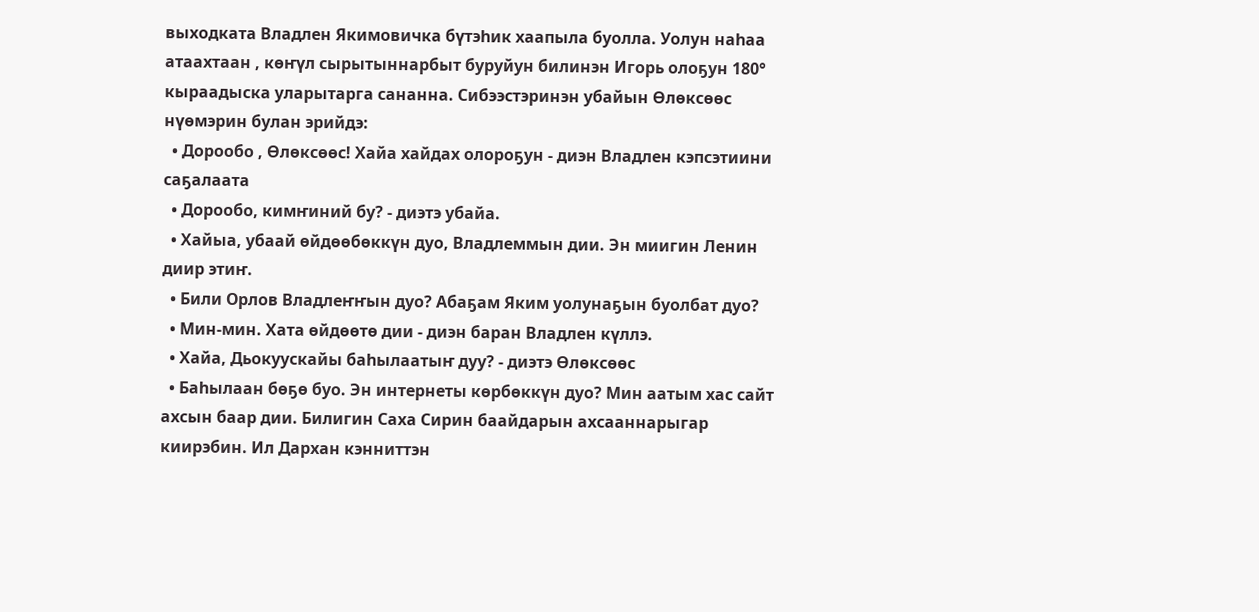выходката Владлен Якимовичка бүтэһик хаапыла буолла. Уолун наһаа атаахтаан , көҥүл сырытыннарбыт буруйун билинэн Игорь олоҕун 180° кыраадыска уларытарга сананна. Сибээстэринэн убайын Өлөксөөс нүөмэрин булан эрийдэ:
  • Дорообо , Өлөксөөс! Хайа хайдах олороҕун - диэн Владлен кэпсэтиини саҕалаата
  • Дорообо, кимҥиний бу? - диэтэ убайа.
  • Хайыа, убаай өйдөөбөккүн дуо, Владлеммын дии. Эн миигин Ленин диир этиҥ.
  • Били Орлов Владлеҥҥын дуо? Абаҕам Яким уолунаҕын буолбат дуо?
  • Мин-мин. Хата өйдөөтө дии - диэн баран Владлен күллэ.
  • Хайа, Дьокуускайы баһылаатыҥ дуу? - диэтэ Өлөксөөс
  • Баһылаан бөҕө буо. Эн интернеты көрбөккүн дуо? Мин аатым хас сайт ахсын баар дии. Билигин Саха Сирин баайдарын ахсааннарыгар киирэбин. Ил Дархан кэнниттэн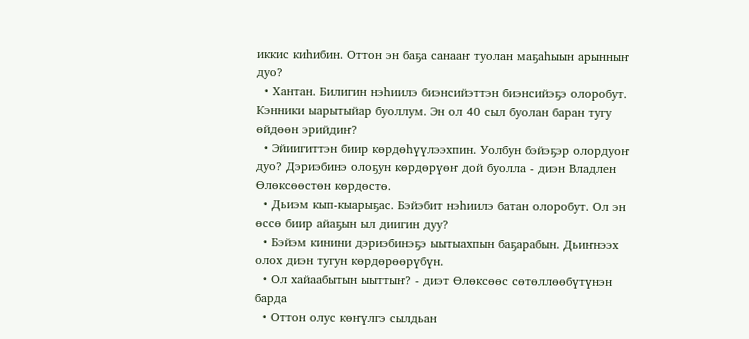иккис киһибин. Оттон эн баҕа санааҥ туолан маҕаһыын арынныҥ дуо?
  • Хантан. Билигин нэһиилэ биэнсийэттэн биэнсийэҕэ олоробут. Кэнники ыарытыйар буоллум. Эн ол 40 сыл буолан баран тугу өйдөөн эрийдиҥ?
  • Эйиигиттэн биир көрдөһүүлээхпин. Уолбун бэйэҕэр олордуоҥ дуо? Дэриэбинэ олоҕун көрдөрүөҥ дой буолла - диэн Владлен Өлөксөөстөн көрдөстө.
  • Дьиэм кып-кыарыҕас. Бэйэбит нэһиилэ батан олоробут. Ол эн өссө биир айаҕын ыл диигин дуу?
  • Бэйэм кинини дэриэбинэҕэ ыытыахпын баҕарабын. Дьиҥнээх олох диэн тугун көрдөрөөрүбүн.
  • Ол хайаабытын ыыттыҥ? - диэт Өлөксөөс сөтөллөөбүтүнэн барда
  • Оттон олус көҥүлгэ сылдьан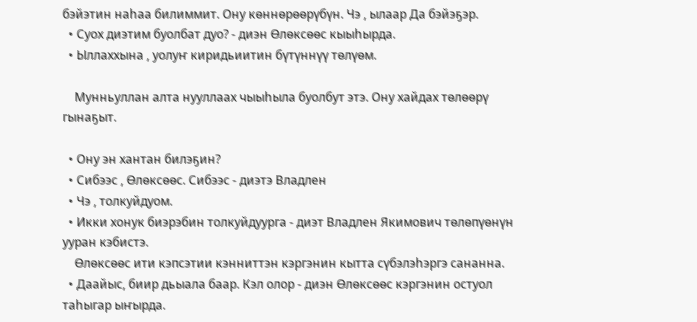бэйэтин наһаа билиммит. Ону көннөрөөрүбүн. Чэ , ылаар Да бэйэҕэр.
  • Суох диэтим буолбат дуо? - диэн Өлөксөөс кыыһырда.
  • Ыллаххына , уолуҥ киридьиитин бүтүннүү төлүөм.

    Мунньуллан алта нууллаах чыыһыла буолбут этэ. Ону хайдах төлөөрү гынаҕыт.

  • Ону эн хантан билэҕин?
  • Сибээс , Өлөксөөс. Сибээс - диэтэ Владлен
  • Чэ , толкуйдуом.
  • Икки хонук биэрэбин толкуйдуурга - диэт Владлен Якимович төлөпүөнүн ууран кэбистэ.
    Өлөксөөс ити кэпсэтии кэнниттэн кэргэнин кытта сүбэлэһэргэ сананна.
  • Даайыс, биир дьыала баар. Кэл олор - диэн Өлөксөөс кэргэнин остуол таһыгар ыҥырда.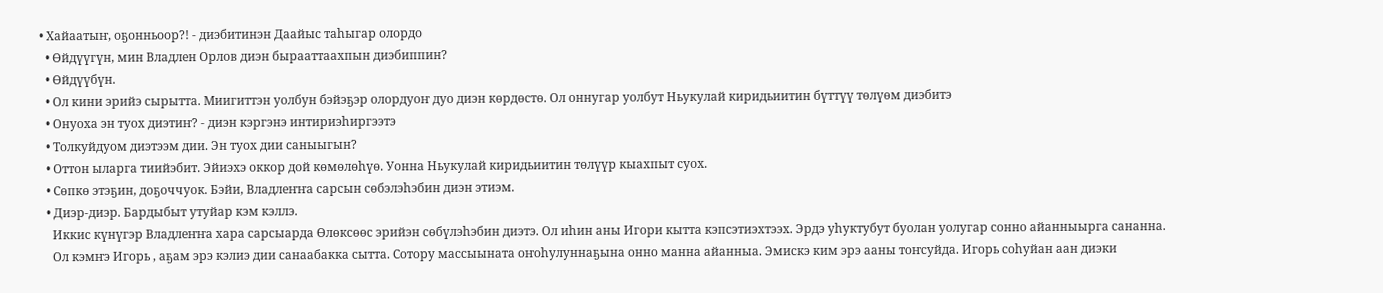• Хайаатыҥ, оҕонньоор?! - диэбитинэн Даайыс таһыгар олордо
  • Өйдүүгүн, мин Владлен Орлов диэн бырааттаахпын диэбиппин?
  • Өйдүүбүн.
  • Ол кини эрийэ сырытта. Миигиттэн уолбун бэйэҕэр олордуоҥ дуо диэн көрдөстө. Ол оннугар уолбут Ньукулай киридьиитин бүттүү төлүөм диэбитэ
  • Онуоха эн туох диэтиҥ? - диэн кэргэнэ интириэһиргээтэ
  • Толкуйдуом диэтээм дии. Эн туох дии саныыгын?
  • Оттон ыларга тиийэбит. Эйиэхэ оккор дой көмөлөһүө. Уонна Ньукулай киридьиитин төлүүр кыахпыт суох.
  • Сөпкө этэҕин, доҕоччуок. Бэйи, Владлеҥҥа сарсын сөбэлэһэбин диэн этиэм.
  • Диэр-диэр. Бардыбыт утуйар кэм кэллэ.
    Иккис күнүгэр Владлеҥҥа хара сарсыарда Өлөксөөс эрийэн сөбүлэһэбин диэтэ. Ол иһин аны Игори кытта кэпсэтиэхтээх. Эрдэ уһуктубут буолан уолугар сонно айанныырга сананна.
    Ол кэмҥэ Игорь , аҕам эрэ кэлиэ дии санаабакка сытта. Сотору массыыната оҥоһулуннаҕына онно манна айанныа. Эмискэ ким эрэ ааны тоҥсуйда. Игорь соһуйан аан диэки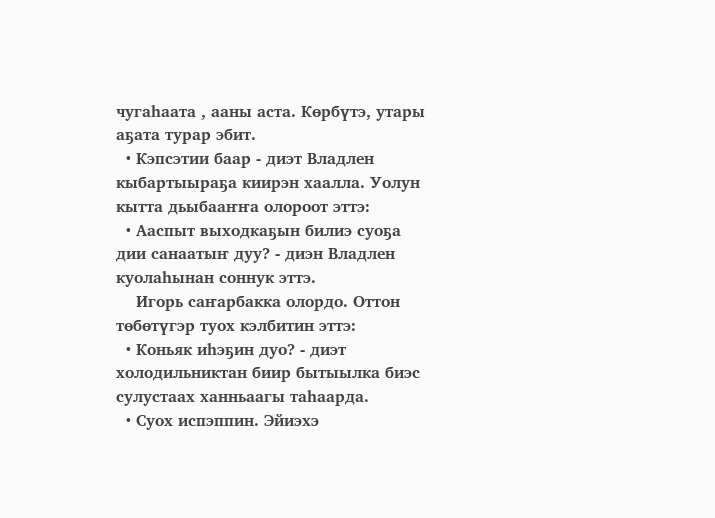чугаһаата , ааны аста. Көрбүтэ, утары аҕата турар эбит.
  • Кэпсэтии баар - диэт Владлен кыбартыыраҕа киирэн хаалла. Уолун кытта дьыбааҥҥа олороот эттэ:
  • Ааспыт выходкаҕын билиэ суоҕа дии санаатыҥ дуу? - диэн Владлен куолаһынан соннук эттэ.
    Игорь саҥарбакка олордо. Оттон төбөтүгэр туох кэлбитин эттэ:
  • Коньяк иһэҕин дуо? - диэт холодильниктан биир бытыылка биэс сулустаах ханньаагы таһаарда.
  • Суох испэппин. Эйиэхэ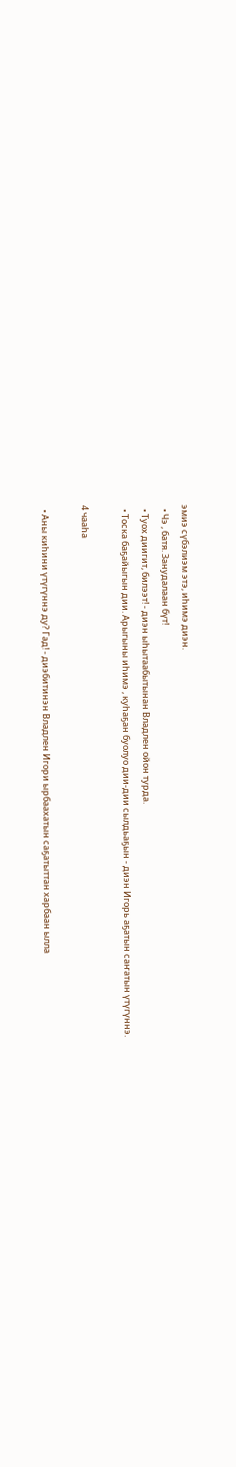эмиэ сүбэлиэм этэ, иһимэ диэн.
  • Чэ , батя. Занудалаан бүт!
  • Туох диигит, билээт! - диэн ыһытаабытынан Владлен ойон турда.
  • Тоска баҕайыгын дии. Арыгыны иһимэ , куһаҕан буолуо дии-дии сылдьаҕын - диэн Игорь аҕатын саҥатын үтүгүннэ.

4 чааһа

  • Аны киһини үтүгүннэ ду? Гад! - диэбитинэн Владлен Игори ырбаахатын саҕатыттан харбаан ылла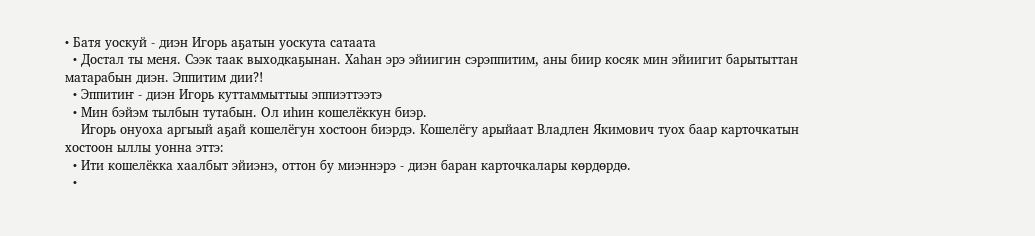• Батя уоскуй - диэн Игорь аҕатын уоскута сатаата
  • Достал ты меня. Сээк таак выходкаҕынан. Хаһан эрэ эйиигин сэрэппитим, аны биир косяк мин эйиигит барытыттан матарабын диэн. Эппитим дии?!
  • Эппитиҥ - диэн Игорь куттаммыттыы эппиэттээтэ
  • Мин бэйэм тылбын тутабын. Ол иһин кошелёккун биэр.
    Игорь онуоха аргыый аҕай кошелёгун хостоон биэрдэ. Кошелёгу арыйаат Владлен Якимович туох баар карточкатын хостоон ыллы уонна эттэ:
  • Ити кошелёкка хаалбыт эйиэнэ, оттон бу миэннэрэ - диэн баран карточкалары көрдөрдө.
  •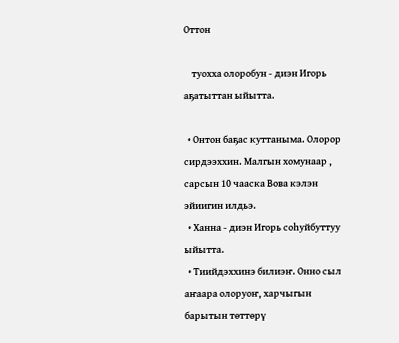Оттон

    туохха олоробун - диэн Игорь аҕатыттан ыйытта.

  • Онтон баҕас куттаныма. Олорор сирдээххин. Малгын хомунаар , сарсын 10 чааска Вова кэлэн эйиигин илдьэ.
  • Ханна - диэн Игорь соһуйбуттуу ыйытта.
  • Тиийдэххинэ билиэҥ. Онно сыл аҥаара олоруоҥ, харчыгын барытын төттөрү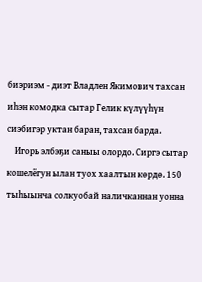биэриэм - диэт Владлен Якимович тахсан иһэн комодка сытар Гелик күлүүһүн сиэбигэр уктан баран, тахсан барда.
    Игорь элбэҕи саныы олордо. Сиргэ сытар кошелёгун ылан туох хаалтын көрдө. 150 тыһыынча солкуобай наличканнан уонна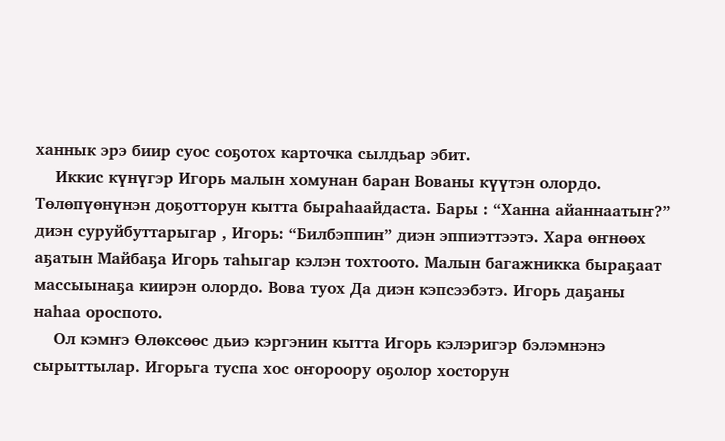ханнык эрэ биир суос соҕотох карточка сылдьар эбит.
    Иккис күнүгэр Игорь малын хомунан баран Вованы күүтэн олордо. Төлөпүөнүнэн доҕотторун кытта быраһаайдаста. Бары : “Ханна айаннаатыҥ?” диэн суруйбуттарыгар , Игорь: “Билбэппин” диэн эппиэттээтэ. Хара өҥнөөх аҕатын Майбаҕа Игорь таһыгар кэлэн тохтоото. Малын багажникка быраҕаат массыынаҕа киирэн олордо. Вова туох Да диэн кэпсээбэтэ. Игорь даҕаны наһаа ороспото.
    Ол кэмҥэ Өлөксөөс дьиэ кэргэнин кытта Игорь кэлэригэр бэлэмнэнэ сырыттылар. Игорьга туспа хос оҥороору оҕолор хосторун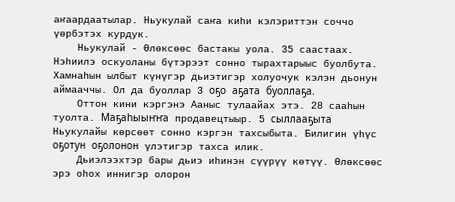аҥаардаатылар. Ньукулай саҥа киһи кэлэриттэн соччо үөрбэтэх курдук.
    Ньукулай - Өлөксөөс бастакы уола. 35 саастаах. Нэһиилэ оскуоланы бүтэрээт сонно тырахтарыыс буолбута. Хамнаһын ылбыт күнүгэр дьиэтигэр холуочук кэлэн дьонун аймааччы. Ол да буоллар 3 оҕо аҕата буоллаҕа.
    Оттон кини кэргэнэ Ааныс тулаайах этэ. 28 сааһын туолта. Маҕаһыыҥҥа продавецтыыр. 5 сыллааҕыта Ньукулайы көрсөөт сонно кэргэн тахсыбыта. Билигин үһүс оҕотун оҕолонон үлэтигэр тахса илик.
    Дьиэлээхтэр бары дьиэ иһинэн сүүрүү көтүү. Өлөксөөс эрэ оһох иннигэр олорон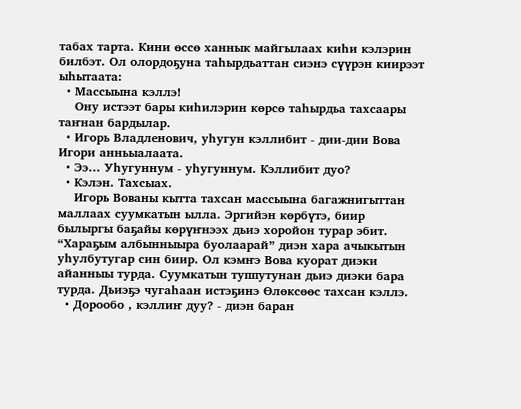табах тарта. Кини өссө ханнык майгылаах киһи кэлэрин билбэт. Ол олордоҕуна таһырдьаттан сиэнэ сүүрэн киирээт ыһытаата:
  • Массыына кэллэ!
    Ону истээт бары киһилэрин көрсө таһырдьа тахсаары таҥнан бардылар.
  • Игорь Владленович, уһугун кэллибит - дии-дии Вова Игори анньыалаата.
  • Ээ… Уһугуннум - уһугуннум. Кэллибит дуо?
  • Кэлэн. Тахсыах.
    Игорь Вованы кытта тахсан массыына багажнигыттан маллаах суумкатын ылла. Эргийэн көрбүтэ, биир былыргы баҕайы көрүҥнээх дьиэ хоройон турар эбит. “Хараҕым албынныыра буолаарай” диэн хара ачыкытын уһулбутугар син биир. Ол кэмҥэ Вова куорат диэки айанныы турда. Суумкатын туппутунан дьиэ диэки бара турда. Дьиэҕэ чугаһаан истэҕинэ Өлөксөөс тахсан кэллэ.
  • Дорообо , кэллиҥ дуу? - диэн баран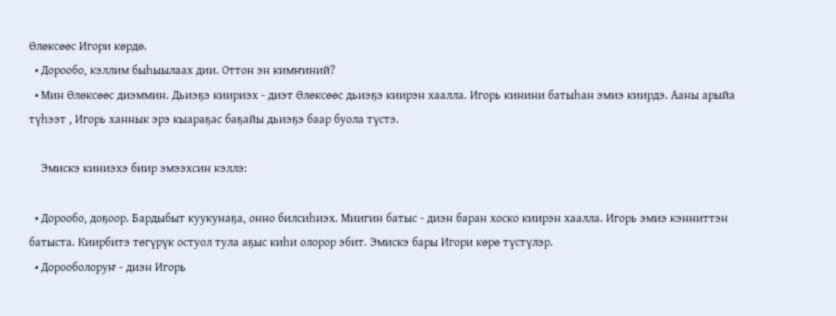Өлөксөөс Игори көрдө.
  • Дорообо, кэллим быһыылаах дии. Оттон эн кимҥиний?
  • Мин Өлөксөөс диэммин. Дьиэҕэ киириэх - диэт Өлөксөөс дьиэҕэ киирэн хаалла. Игорь кинини батыһан эмиэ киирдэ. Ааны арыйа түһээт , Игорь ханнык эрэ кыараҕас баҕайы дьиэҕэ баар буола түстэ.

    Эмискэ киниэхэ биир эмээхсин кэллэ:

  • Дорообо, доҕоор. Бардыбыт куукунаҕа, онно билсиһиэх. Миигин батыс - диэн баран хоско киирэн хаалла. Игорь эмиэ кэнниттэн батыста. Киирбитэ төгүрүк остуол тула аҕыс киһи олорор эбит. Эмискэ бары Игори көрө түстүлэр.
  • Дорооболоруҥ - диэн Игорь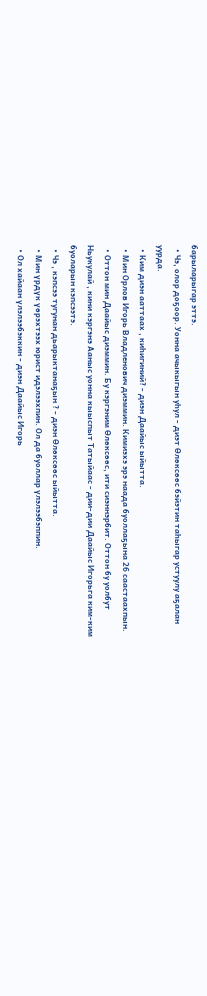барыларыгар эттэ.
  • Чэ, олор доҕоор. Уонна ачыкыгын уһул - диэт Өлөксөөс бэйэтин таһыгар устуулу аҕалан уурда.
  • Ким диэн ааттаах , киһигиний? - диэн Даайыс ыйытта.
  • Мин Орлов Игорь Владленович диэммин. Кимиэхэ эрэ наада буоллаҕына 26 саастаахпын.
  • Оттон мин Даайыс диэммин. Бу кэргэним Өлөксөөс, ити сиэннэрбит. Оттон бу уолбут Ньукулай , кини кэргэнэ Ааныс уонна кыыспыт Татыйаас - дии-дии Даайыс Игорьга ким-ким буоларын кэпсээтэ.
  • Чэ , кэпсээ тугунан дьарыктанаҕын ? - диэн Өлөксөөс ыйытта.
  • Мин үрдүк үөрэхтээх юрист идэлээхпин. Ол да буоллар үлэлээбэппин.
  • Ол хайаан үлэлээбэккин - диэн Даайыс Игорь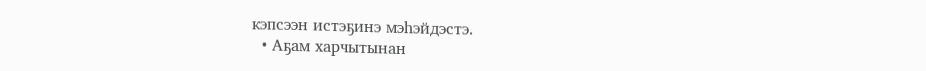кэпсээн истэҕинэ мэһэйдэстэ.
  • Аҕам харчытынан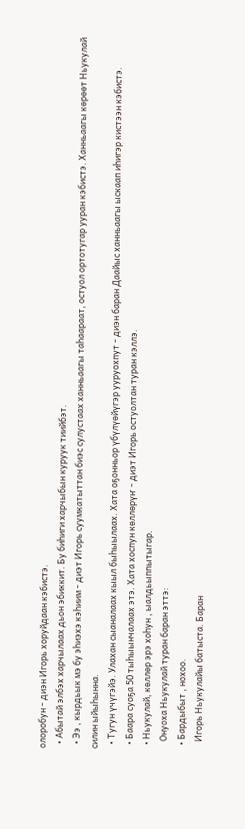олоробун - диэн Игорь хоруйдаан кэбистэ.
  • Абытай элбэх харчылаах дьон эбиккит. Бу биһиги харчыбын куруук тиийбэт.
  • Ээ , кырдьык мэ бу эһиэхэ кэһиим - диэт Игорь суумкатыттан биэс сулустаах ханньаагы таһаараат, остуол ортотугар ууран кэбистэ. Ханньаагы көрөөт Ньукулай силин ыйыһынна.
  • Тугун үчүгэйэ. Улахан сыаналаах кыыл быһыылаах. Хата оҕонньор үбүлүөйүгэр ууруохпут - диэн баран Даайыс ханньаагы ыскаап иһигэр кистээн кэбистэ.
  • Баара суоҕа 50 тыһыынчалаах этэ. Хата хоспун көллөрүҥ - диэт Игорь остуолтан туран кэллэ.
  • Ньукулай, көллөр эрэ хоһун , ыалдьыппытыгар.
    Онуоха Ньукулай туран баран эттэ:
  • Бардыбыт , нохоо.
    Игорь Ньукулайы батыста. Баран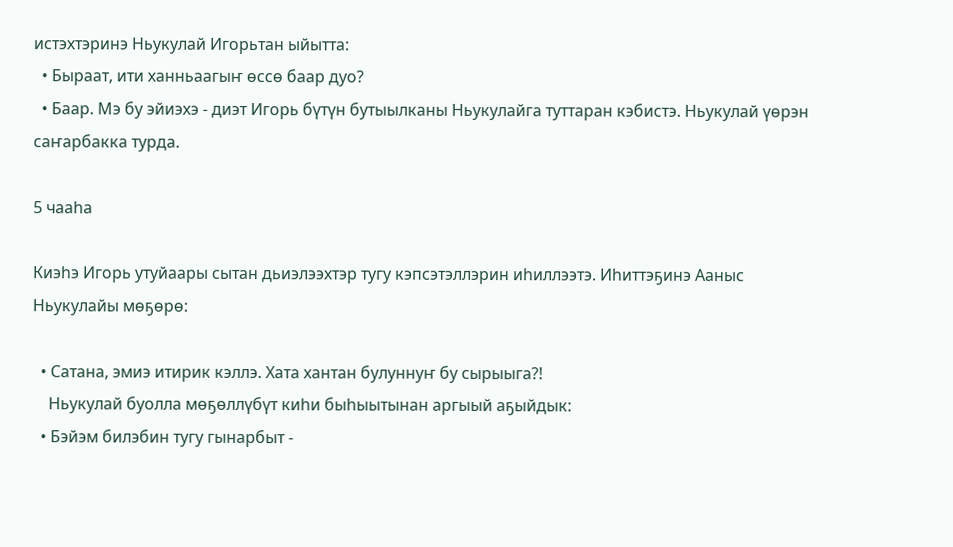истэхтэринэ Ньукулай Игорьтан ыйытта:
  • Быраат, ити ханньаагыҥ өссө баар дуо?
  • Баар. Мэ бу эйиэхэ - диэт Игорь бүтүн бутыылканы Ньукулайга туттаран кэбистэ. Ньукулай үөрэн саҥарбакка турда.

5 чааһа

Киэһэ Игорь утуйаары сытан дьиэлээхтэр тугу кэпсэтэллэрин иһиллээтэ. Иһиттэҕинэ Ааныс Ньукулайы мөҕөрө:

  • Сатана, эмиэ итирик кэллэ. Хата хантан булуннуҥ бу сырыыга?!
    Ньукулай буолла мөҕөллүбүт киһи быһыытынан аргыый аҕыйдык:
  • Бэйэм билэбин тугу гынарбыт -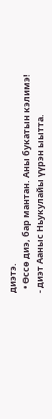диэтэ.
  • Өссө диэ, бар мантан. Аны букатын кэлимэ! - диэт Ааныс Ньукулайы үүрэн ыытта.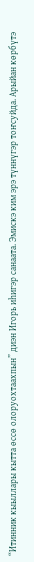“Итинник кыыллары кытта өссө олоруохтаахпын” диэн Игорь иһигэр санаата. Эмискэ ким эрэ түннүгэр тоҥсуйда. Арыйан көрбүтэ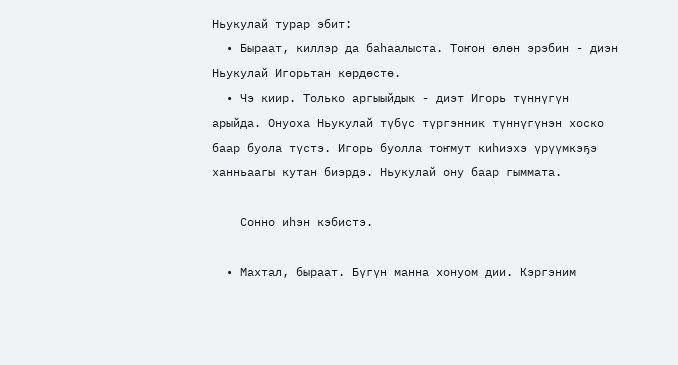Ньукулай турар эбит:
  • Быраат, киллэр да баһаалыста. Тоҥон өлөн эрэбин - диэн Ньукулай Игорьтан көрдөстө.
  • Чэ киир. Только аргыыйдык - диэт Игорь түннүгүн арыйда. Онуоха Ньукулай түбүс түргэнник түннүгүнэн хоско баар буола түстэ. Игорь буолла тоҥмут киһиэхэ үрүүмкэҕэ ханньаагы кутан биэрдэ. Ньукулай ону баар гыммата.

    Сонно иһэн кэбистэ.

  • Махтал, быраат. Бүгүн манна хонуом дии. Кэргэним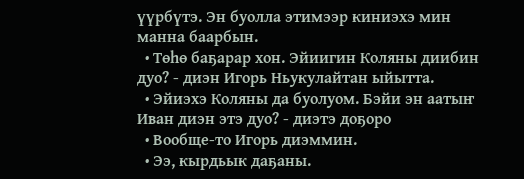үүрбүтэ. Эн буолла этимээр киниэхэ мин манна баарбын.
  • Төһө баҕарар хон. Эйиигин Коляны диибин дуо? - диэн Игорь Ньукулайтан ыйытта.
  • Эйиэхэ Коляны да буолуом. Бэйи эн аатыҥ Иван диэн этэ дуо? - диэтэ доҕоро
  • Вообще-то Игорь диэммин.
  • Ээ, кырдьык даҕаны.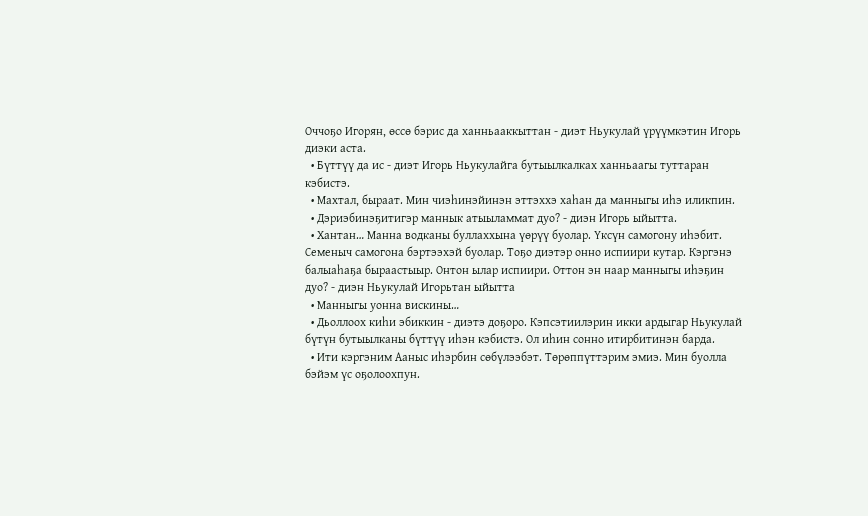Оччоҕо Игорян, өссө бэрис да ханньааккыттан - диэт Ньукулай үрүүмкэтин Игорь диэки аста.
  • Бүттүү да ис - диэт Игорь Ньукулайга бутыылкалках ханньаагы туттаран кэбистэ.
  • Махтал, быраат. Мин чиэһинэйинэн эттэххэ хаһан да манныгы иһэ иликпин.
  • Дэриэбинэҕитигэр маннык атыыламмат дуо? - диэн Игорь ыйытта.
  • Хантан… Манна водканы буллаххына үөрүү буолар. Үксүн самогону иһэбит. Семеныч самогона бэртээхэй буолар. Тоҕо диэтэр онно испиири кутар. Кэргэнэ балыаһаҕа быраастыыр. Онтон ылар испиири. Оттон эн наар манныгы иһэҕин дуо? - диэн Ньукулай Игорьтан ыйытта
  • Манныгы уонна вискины…
  • Дьоллоох киһи эбиккин - диэтэ доҕоро. Кэпсэтиилэрин икки ардыгар Ньукулай бүтүн бутыылканы бүттүү иһэн кэбистэ. Ол иһин сонно итирбитинэн барда.
  • Ити кэргэним Ааныс иһэрбин сөбүлээбэт. Төрөппүттэрим эмиэ. Мин буолла бэйэм үс оҕолоохпун.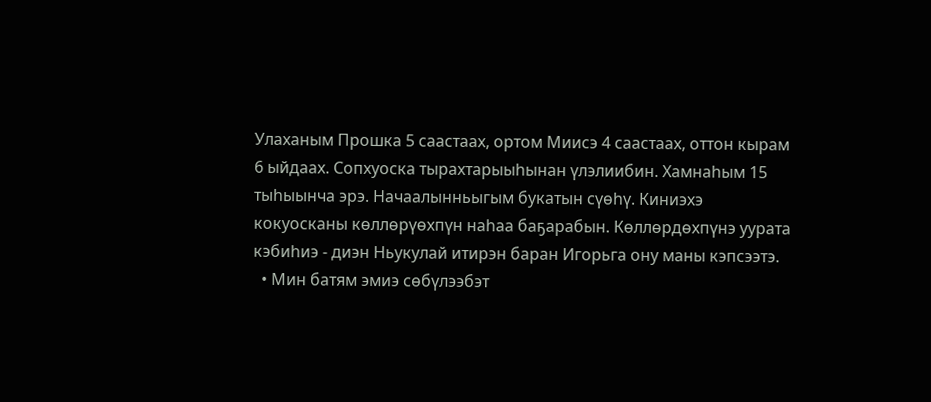Улаханым Прошка 5 саастаах, ортом Миисэ 4 саастаах, оттон кырам 6 ыйдаах. Сопхуоска тырахтарыыһынан үлэлиибин. Хамнаһым 15 тыһыынча эрэ. Начаалынньыгым букатын сүөһү. Киниэхэ кокуосканы көллөрүөхпүн наһаа баҕарабын. Көллөрдөхпүнэ уурата кэбиһиэ - диэн Ньукулай итирэн баран Игорьга ону маны кэпсээтэ.
  • Мин батям эмиэ сөбүлээбэт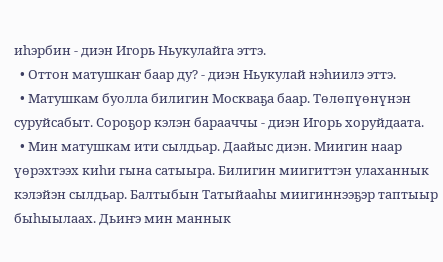иһэрбин - диэн Игорь Ньукулайга эттэ.
  • Оттон матушкаҥ баар ду? - диэн Ньукулай нэһиилэ эттэ.
  • Матушкам буолла билигин Москваҕа баар. Төлөпүөнүнэн суруйсабыт. Сороҕор кэлэн барааччы - диэн Игорь хоруйдаата.
  • Мин матушкам ити сылдьар. Даайыс диэн. Миигин наар үөрэхтээх киһи гына сатыыра. Билигин миигиттэн улаханнык кэлэйэн сылдьар. Балтыбын Татыйааһы миигиннээҕэр таптыыр быһыылаах. Дьиҥэ мин маннык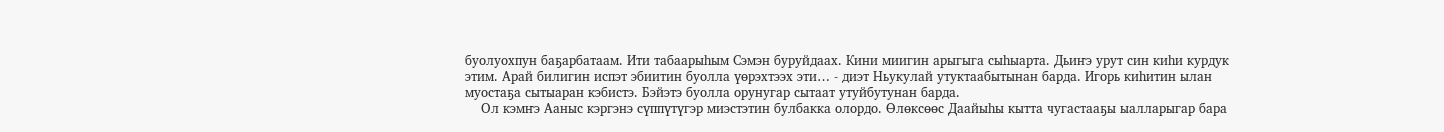буолуохпун баҕарбатаам. Ити табаарыһым Сэмэн буруйдаах. Кини миигин арыгыга сыһыарта. Дьиҥэ урут син киһи курдук этим. Арай билигин испэт эбиитин буолла үөрэхтээх эти… - диэт Ньукулай утуктаабытынан барда. Игорь киһитин ылан муостаҕа сытыаран кэбистэ. Бэйэтэ буолла орунугар сытаат утуйбутунан барда.
    Ол кэмҥэ Ааныс кэргэнэ сүппүтүгэр миэстэтин булбакка олордо. Өлөксөөс Даайыһы кытта чугастааҕы ыалларыгар бара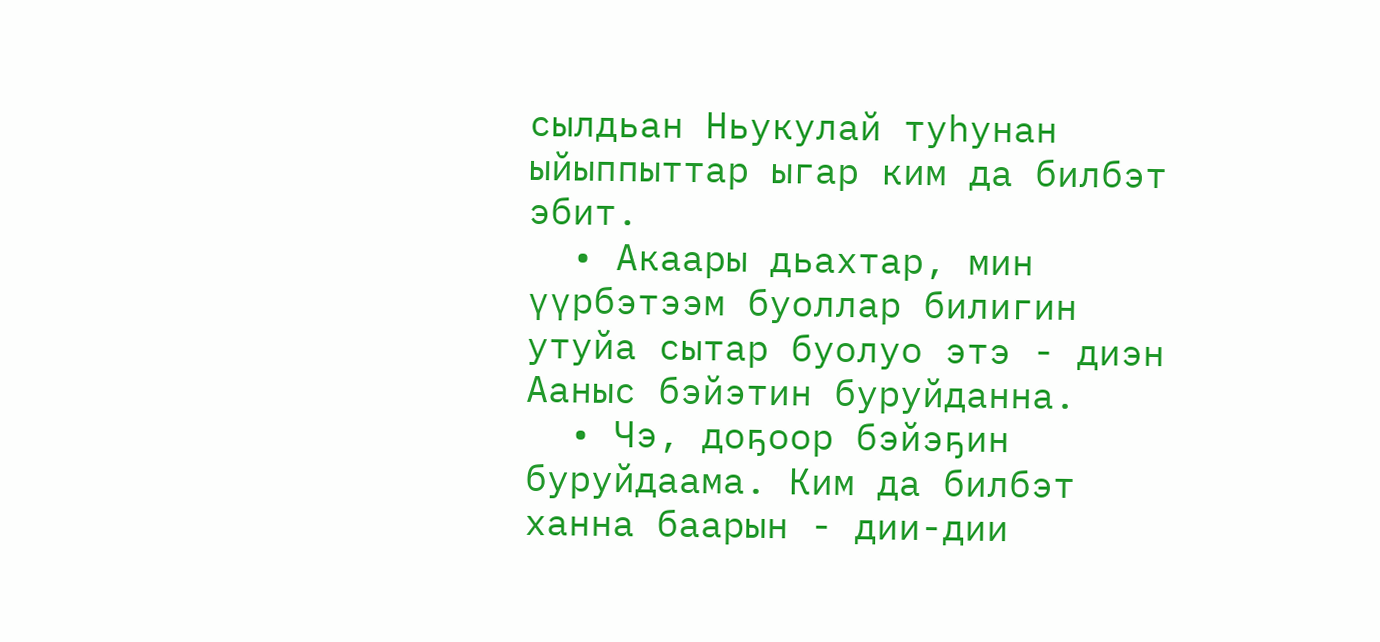сылдьан Ньукулай туһунан ыйыппыттар ыгар ким да билбэт эбит.
  • Акаары дьахтар, мин үүрбэтээм буоллар билигин утуйа сытар буолуо этэ - диэн Ааныс бэйэтин буруйданна.
  • Чэ, доҕоор бэйэҕин буруйдаама. Ким да билбэт ханна баарын - дии-дии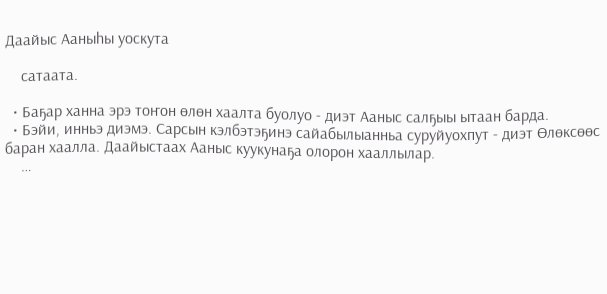Даайыс Ааныһы уоскута

    сатаата.

  • Баҕар ханна эрэ тоҥон өлөн хаалта буолуо - диэт Ааныс салҕыы ытаан барда.
  • Бэйи, инньэ диэмэ. Сарсын кэлбэтэҕинэ сайабылыанньа суруйуохпут - диэт Өлөксөөс баран хаалла. Даайыстаах Ааныс куукунаҕа олорон хааллылар.
    …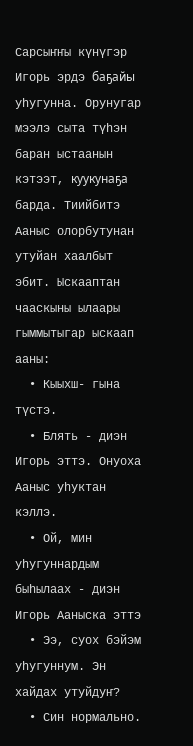Сарсыҥҥы күнүгэр Игорь эрдэ баҕайы уһугунна. Орунугар мээлэ сыта түһэн баран ыстаанын кэтээт, куукунаҕа барда. Тиийбитэ Ааныс олорбутунан утуйан хаалбыт эбит. Ыскааптан чааскыны ылаары гыммытыгар ыскаап ааны:
  • Кыыхш- гына түстэ.
  • Блять - диэн Игорь эттэ. Онуоха Ааныс уһуктан кэллэ.
  • Ой, мин уһугуннардым быһылаах - диэн Игорь Ааныска эттэ
  • Ээ, суох бэйэм уһугуннум. Эн хайдах утуйдуҥ?
  • Син нормально.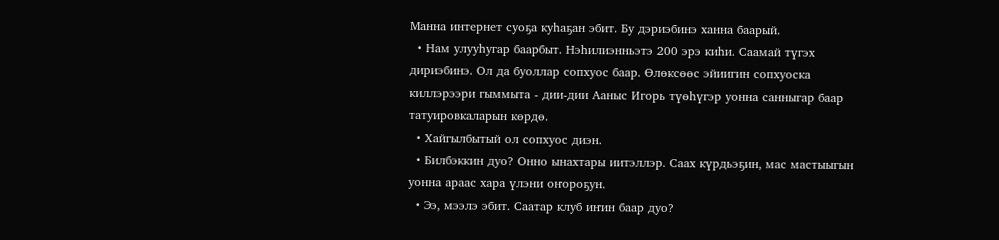Манна интернет суоҕа куһаҕан эбит. Бу дэриэбинэ ханна баарый.
  • Нам улууһугар баарбыт. Нэһилиэнньэтэ 200 эрэ киһи. Саамай түгэх дириэбинэ. Ол да буоллар сопхуос баар. Өлөксөөс эйиигин сопхуоска киллэрээри гыммыта - дии-дии Ааныс Игорь түөһүгэр уонна санныгар баар татуировкаларын көрдө.
  • Хайгылбытый ол сопхуос диэн.
  • Билбэккин дуо? Онно ынахтары иитэллэр. Саах күрдьэҕин, мас мастыыгын уонна араас хара үлэни оҥороҕун.
  • Ээ, мээлэ эбит. Саатар клуб иҥин баар дуо?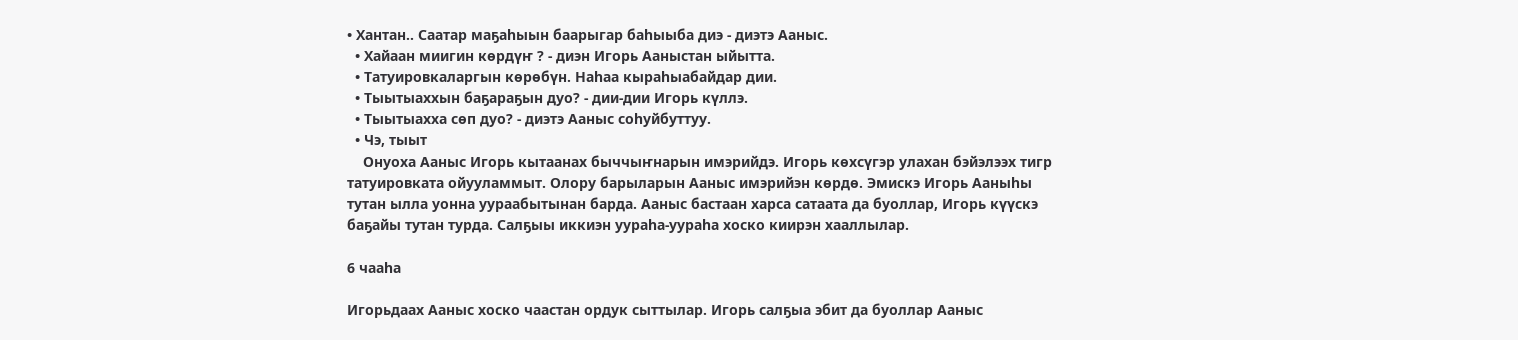• Хантан.. Саатар маҕаһыын баарыгар баһыыба диэ - диэтэ Ааныс.
  • Хайаан миигин көрдүҥ ? - диэн Игорь Ааныстан ыйытта.
  • Татуировкаларгын көрөбүн. Наһаа кыраһыабайдар дии.
  • Тыытыаххын баҕараҕын дуо? - дии-дии Игорь күллэ.
  • Тыытыахха сөп дуо? - диэтэ Ааныс соһуйбуттуу.
  • Чэ, тыыт
    Онуоха Ааныс Игорь кытаанах быччыҥнарын имэрийдэ. Игорь көхсүгэр улахан бэйэлээх тигр татуировката ойууламмыт. Олору барыларын Ааныс имэрийэн көрдө. Эмискэ Игорь Ааныһы тутан ылла уонна уураабытынан барда. Ааныс бастаан харса сатаата да буоллар, Игорь күүскэ баҕайы тутан турда. Салҕыы иккиэн уураһа-уураһа хоско киирэн хааллылар.

6 чааһа

Игорьдаах Ааныс хоско чаастан ордук сыттылар. Игорь салҕыа эбит да буоллар Ааныс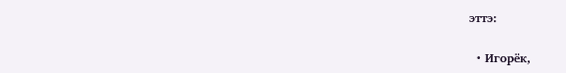эттэ:

  • Игорёк,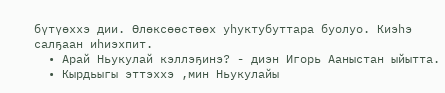бүтүөххэ дии. Өлөксөөстөөх уһуктубуттара буолуо. Киэһэ салҕаан иһиэхпит.
  • Арай Ньукулай кэллэҕинэ? - диэн Игорь Ааныстан ыйытта.
  • Кырдьыгы эттэххэ ,мин Ньукулайы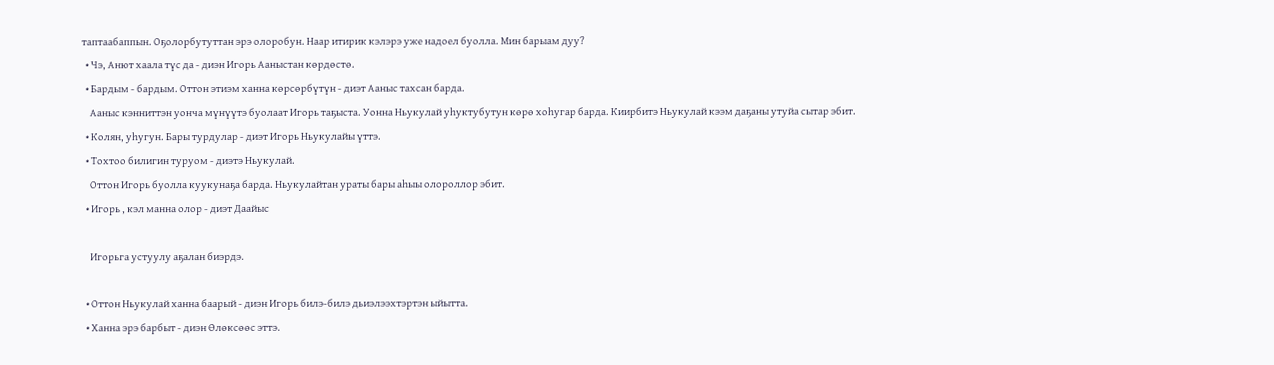таптаабаппын. Оҕолорбутуттан эрэ олоробун. Наар итирик кэлэрэ уже надоел буолла. Мин барыам дуу?
  • Чэ, Анют хаала түс да - диэн Игорь Ааныстан көрдөстө.
  • Бардым - бардым. Оттон этиэм ханна көрсөрбүтүн - диэт Ааныс тахсан барда.
    Ааныс кэнниттэн уонча мүнүүтэ буолаат Игорь таҕыста. Уонна Ньукулай уһуктубутун көрө хоһугар барда. Киирбитэ Ньукулай кээм даҕаны утуйа сытар эбит.
  • Колян, уһугун. Бары турдулар - диэт Игорь Ньукулайы үттэ.
  • Тохтоо билигин туруом - диэтэ Ньукулай.
    Оттон Игорь буолла куукунаҕа барда. Ньукулайтан ураты бары аһыы олороллор эбит.
  • Игорь , кэл манна олор - диэт Даайыс

    Игорьга устуулу аҕалан биэрдэ.

  • Оттон Ньукулай ханна баарый - диэн Игорь билэ-билэ дьиэлээхтэртэн ыйытта.
  • Ханна эрэ барбыт - диэн Өлөксөөс эттэ.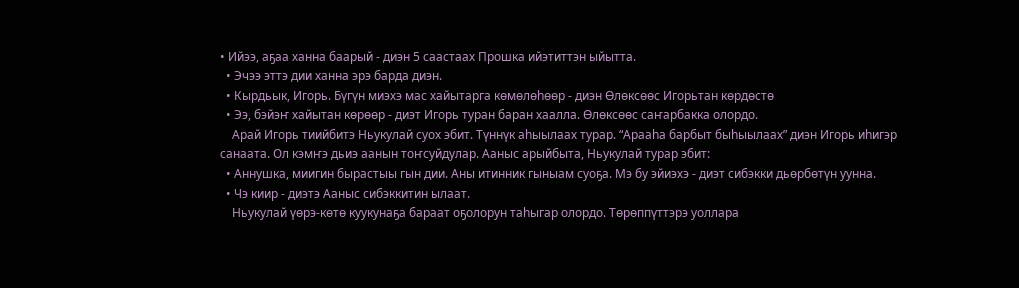• Ийээ, аҕаа ханна баарый - диэн 5 саастаах Прошка ийэтиттэн ыйытта.
  • Эчээ эттэ дии ханна эрэ барда диэн.
  • Кырдьык, Игорь. Бүгүн миэхэ мас хайытарга көмөлөһөөр - диэн Өлөксөөс Игорьтан көрдөстө
  • Ээ, бэйэҥ хайытан көрөөр - диэт Игорь туран баран хаалла. Өлөксөөс саҥарбакка олордо.
    Арай Игорь тиийбитэ Ньукулай суох эбит. Түннүк аһыылаах турар. “Арааһа барбыт быһыылаах” диэн Игорь иһигэр санаата. Ол кэмҥэ дьиэ аанын тоҥсуйдулар. Ааныс арыйбыта, Ньукулай турар эбит:
  • Аннушка, миигин бырастыы гын дии. Аны итинник гыныам суоҕа. Мэ бу эйиэхэ - диэт сибэкки дьөрбөтүн уунна.
  • Чэ киир - диэтэ Ааныс сибэккитин ылаат.
    Ньукулай үөрэ-көтө куукунаҕа бараат оҕолорун таһыгар олордо. Төрөппүттэрэ уоллара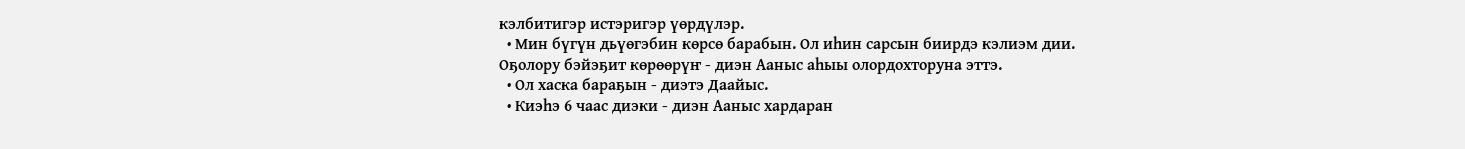кэлбитигэр истэригэр үөрдүлэр.
  • Мин бүгүн дьүөгэбин көрсө барабын. Ол иһин сарсын биирдэ кэлиэм дии. Оҕолору бэйэҕит көрөөрүҥ - диэн Ааныс аһыы олордохторуна эттэ.
  • Ол хаска бараҕын - диэтэ Даайыс.
  • Киэһэ 6 чаас диэки - диэн Ааныс хардаран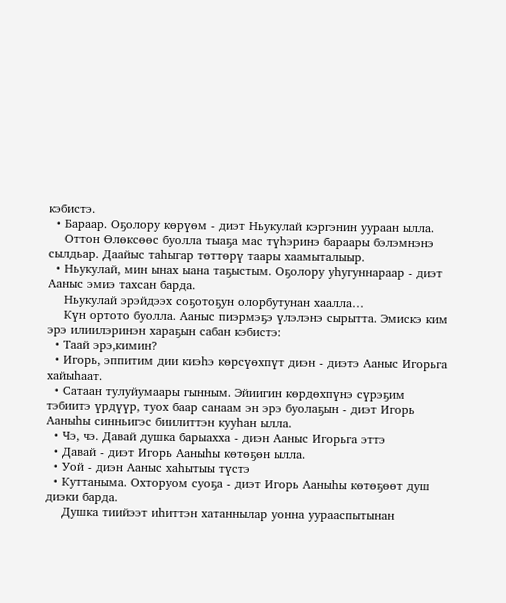кэбистэ.
  • Бараар. Оҕолору көрүөм - диэт Ньукулай кэргэнин уураан ылла.
    Оттон Өлөксөөс буолла тыаҕа мас түһэринэ бараары бэлэмнэнэ сылдьар. Даайыс таһыгар төттөрү таары хаамыталыыр.
  • Ньукулай, мин ынах ыана таҕыстым. Оҕолору уһугуннараар - диэт Ааныс эмиэ тахсан барда.
    Ньукулай эрэйдээх соҕотоҕун олорбутунан хаалла…
    Күн ортото буолла. Ааныс пиэрмэҕэ үлэлэнэ сырытта. Эмискэ ким эрэ илиилэринэн хараҕын сабан кэбистэ:
  • Таай эрэ,кимин?
  • Игорь, эппитим дии киэһэ көрсүөхпүт диэн - диэтэ Ааныс Игорьга хайыһаат.
  • Сатаан тулуйумаары гынным. Эйиигин көрдөхпүнэ сүрэҕим тэбиитэ үрдүүр, туох баар санаам эн эрэ буолаҕын - диэт Игорь Ааныһы синньигэс биилиттэн кууһан ылла.
  • Чэ, чэ. Давай душка барыахха - диэн Ааныс Игорьга эттэ
  • Давай - диэт Игорь Ааныһы көтөҕөн ылла.
  • Уой - диэн Ааныс хаһытыы түстэ
  • Куттаныма. Охторуом суоҕа - диэт Игорь Ааныһы көтөҕөөт душ диэки барда.
    Душка тиийээт иһиттэн хатаннылар уонна уурааспытынан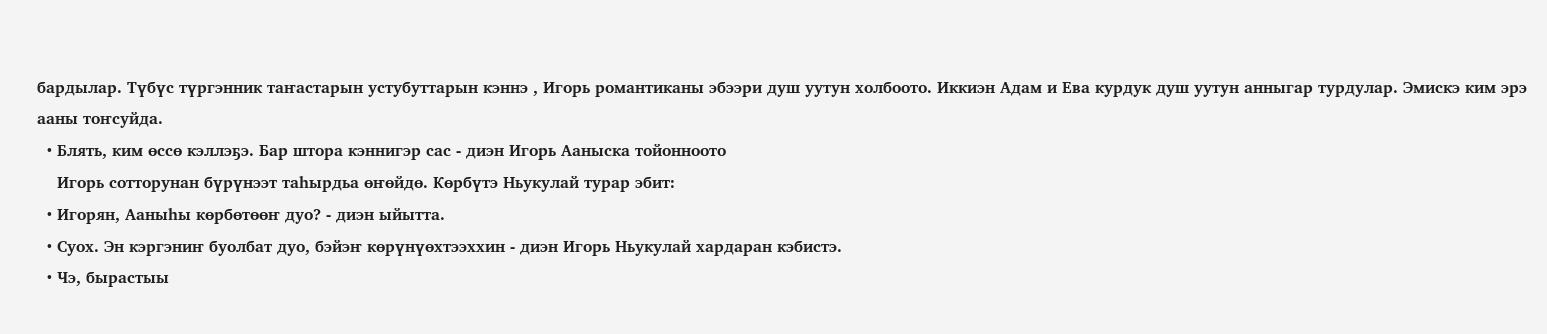бардылар. Түбүс түргэнник таҥастарын устубуттарын кэннэ , Игорь романтиканы эбээри душ уутун холбоото. Иккиэн Адам и Ева курдук душ уутун анныгар турдулар. Эмискэ ким эрэ ааны тоҥсуйда.
  • Блять, ким өссө кэллэҕэ. Бар штора кэннигэр сас - диэн Игорь Ааныска тойонноото
    Игорь сотторунан бүрүнээт таһырдьа өҥөйдө. Көрбүтэ Ньукулай турар эбит:
  • Игорян, Ааныһы көрбөтөөҥ дуо? - диэн ыйытта.
  • Суох. Эн кэргэниҥ буолбат дуо, бэйэҥ көрүнүөхтээххин - диэн Игорь Ньукулай хардаран кэбистэ.
  • Чэ, бырастыы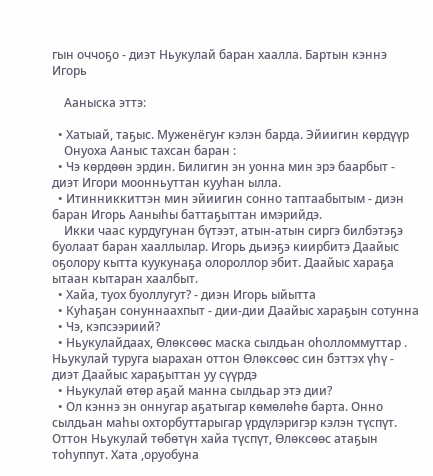гын оччоҕо - диэт Ньукулай баран хаалла. Бартын кэннэ Игорь

    Ааныска эттэ:

  • Хатыай, таҕыс. Муженёгуҥ кэлэн барда. Эйиигин көрдүүр
    Онуоха Ааныс тахсан баран :
  • Чэ көрдөөн эрдин. Билигин эн уонна мин эрэ баарбыт - диэт Игори моонньуттан кууһан ылла.
  • Итинниккиттэн мин эйиигин сонно таптаабытым - диэн баран Игорь Ааныһы баттаҕыттан имэрийдэ.
    Икки чаас курдугунан бүтээт, атын-атын сиргэ билбэтэҕэ буолаат баран хааллылар. Игорь дьиэҕэ киирбитэ Даайыс оҕолору кытта куукунаҕа олороллор эбит. Даайыс хараҕа ытаан кытаран хаалбыт.
  • Хайа, туох буоллугут? - диэн Игорь ыйытта
  • Куһаҕан сонуннаахпыт - дии-дии Даайыс хараҕын сотунна
  • Чэ, кэпсээриий?
  • Ньукулайдаах, Өлөксөөс маска сылдьан оһолломмуттар . Ньукулай туруга ыарахан оттон Өлөксөөс син бэттэх үһү - диэт Даайыс хараҕыттан уу сүүрдэ
  • Ньукулай өтөр аҕай манна сылдьар этэ дии?
  • Ол кэннэ эн оннугар аҕатыгар көмөлөһө барта. Онно сылдьан маһы охторбуттарыгар үрдүлэригэр кэлэн түспүт. Оттон Ньукулай төбөтүн хайа түспүт, Өлөксөөс атаҕын тоһуппут. Хата ,оруобуна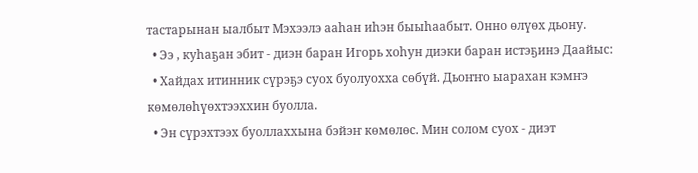тастарынан ыалбыт Мэхээлэ ааһан иһэн быыһаабыт. Онно өлүөх дьону.
  • Ээ , куһаҕан эбит - диэн баран Игорь хоһун диэки баран истэҕинэ Даайыс:
  • Хайдах итинник сүрэҕэ суох буолуохха сөбүй. Дьоҥҥо ыарахан кэмҥэ көмөлөһүөхтээххин буолла.
  • Эн сүрэхтээх буоллаххына бэйэҥ көмөлөс. Мин солом суох - диэт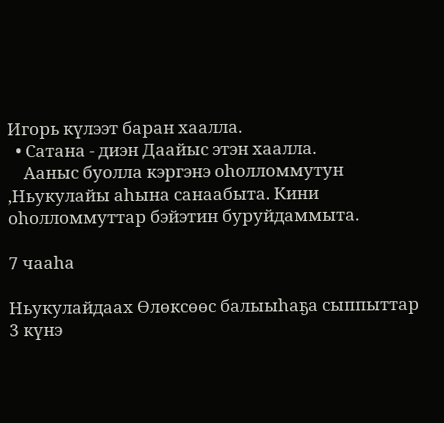Игорь күлээт баран хаалла.
  • Сатана - диэн Даайыс этэн хаалла.
    Ааныс буолла кэргэнэ оһолломмутун ,Ньукулайы аһына санаабыта. Кини оһолломмуттар бэйэтин буруйдаммыта.

7 чааһа

Ньукулайдаах Өлөксөөс балыыһаҕа сыппыттар 3 күнэ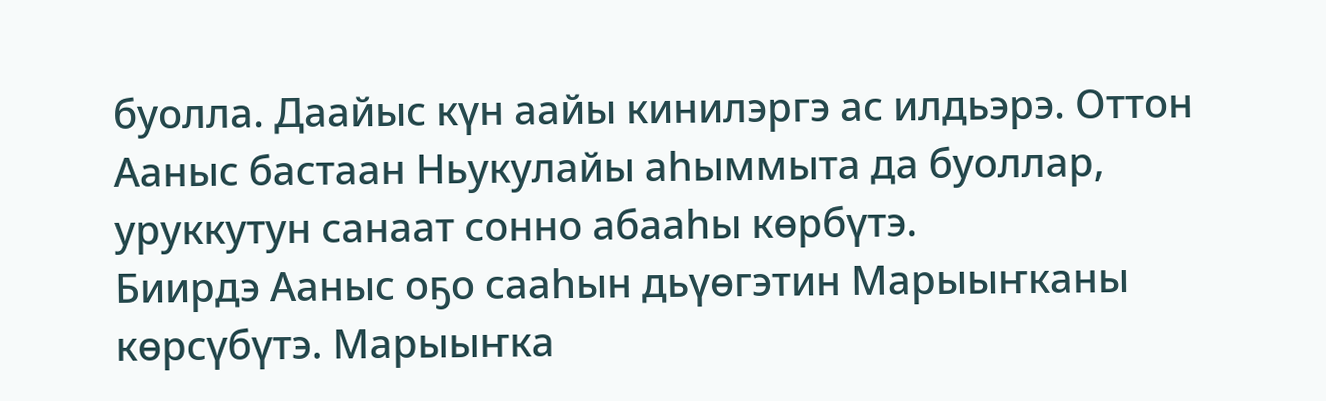буолла. Даайыс күн аайы кинилэргэ ас илдьэрэ. Оттон Ааныс бастаан Ньукулайы аһыммыта да буоллар, уруккутун санаат сонно абааһы көрбүтэ.
Биирдэ Ааныс оҕо сааһын дьүөгэтин Марыыҥканы көрсүбүтэ. Марыыҥка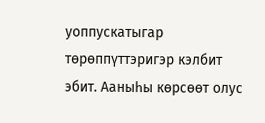уоппускатыгар төрөппүттэригэр кэлбит эбит. Ааныһы көрсөөт олус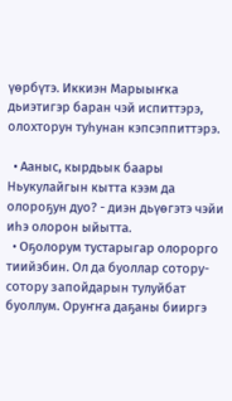үөрбүтэ. Иккиэн Марыыҥка дьиэтигэр баран чэй испиттэрэ, олохторун туһунан кэпсэппиттэрэ.

  • Ааныс, кырдьык баары Ньукулайгын кытта кээм да олороҕун дуо? - диэн дьүөгэтэ чэйи иһэ олорон ыйытта.
  • Оҕолорум тустарыгар олорорго тиийэбин. Ол да буоллар сотору-сотору запойдарын тулуйбат буоллум. Оруҥҥа даҕаны бииргэ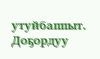утуйбаппыт. Доҕордуу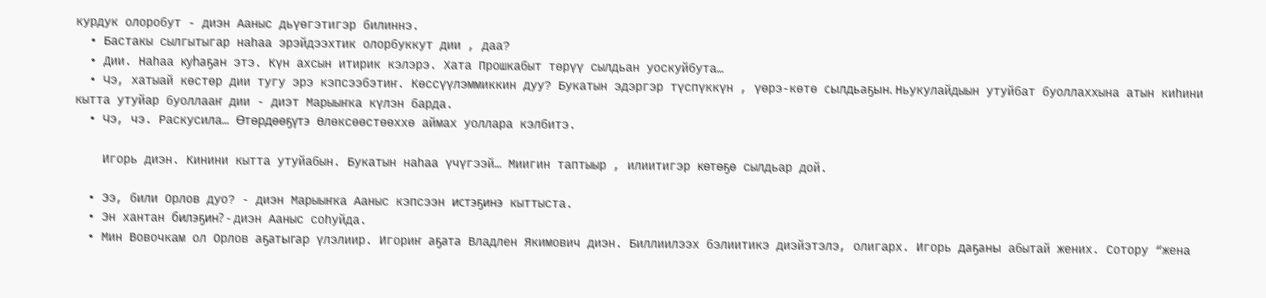курдук олоробут - диэн Ааныс дьүөгэтигэр билиннэ.
  • Бастакы сылгытыгар наһаа эрэйдээхтик олорбуккут дии , даа?
  • Дии. Наһаа куһаҕан этэ. Күн ахсын итирик кэлэрэ. Хата Прошкабыт төрүү сылдьан уоскуйбута…
  • Чэ, хатыай көстөр дии тугу эрэ кэпсээбэтиҥ. Көссүүлэммиккин дуу? Букатын эдэргэр түспүккүн , үөрэ-көтө сылдьаҕын. Ньукулайдыын утуйбат буоллаххына атын киһини кытта утуйар буоллааҥ дии - диэт Марыыҥка күлэн барда.
  • Чэ, чэ. Раскусила… Өтөрдөөҕүтэ Өлөксөөстөөххө аймах уоллара кэлбитэ.

    Игорь диэн. Кинини кытта утуйабын. Букатын наһаа үчүгээй… Миигин таптыыр , илиитигэр көтөҕө сылдьар дой.

  • Ээ, били Орлов дуо? - диэн Марыыҥка Ааныс кэпсээн истэҕинэ кыттыста.
  • Эн хантан билэҕин? - диэн Ааныс соһуйда.
  • Мин Вовочкам ол Орлов аҕатыгар үлэлиир. Игориҥ аҕата Владлен Якимович диэн. Биллиилээх бэлиитикэ диэйэтэлэ, олигарх. Игорь даҕаны абытай жених. Сотору “жена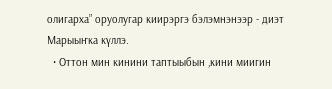олигарха” оруолугар киирэргэ бэлэмнэнээр - диэт Марыыҥка күллэ.
  • Оттон мин кинини таптыыбын ,кини миигин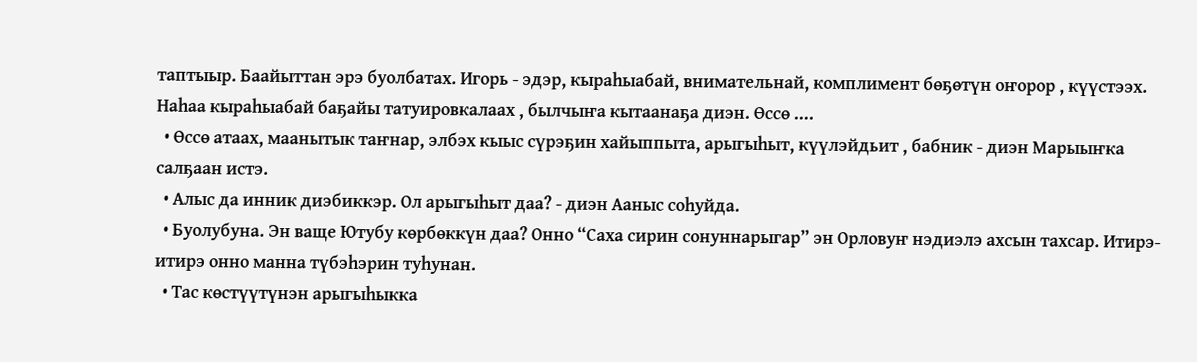таптыыр. Баайыттан эрэ буолбатах. Игорь - эдэр, кыраһыабай, внимательнай, комплимент бөҕөтүн оҥорор , күүстээх. Наһаа кыраһыабай баҕайы татуировкалаах , былчыҥа кытаанаҕа диэн. Өссө ….
  • Өссө атаах, маанытык таҥнар, элбэх кыыс сүрэҕин хайыппыта, арыгыһыт, күүлэйдьит , бабник - диэн Марыыҥка салҕаан истэ.
  • Алыс да инник диэбиккэр. Ол арыгыһыт даа? - диэн Ааныс соһуйда.
  • Буолубуна. Эн ваще Ютубу көрбөккүн даа? Онно “Саха сирин сонуннарыгар” эн Орловуҥ нэдиэлэ ахсын тахсар. Итирэ-итирэ онно манна түбэһэрин туһунан.
  • Тас көстүүтүнэн арыгыһыкка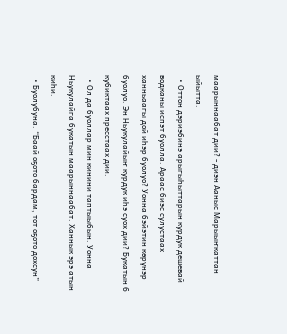маарыннаабат дии? - диэн Ааныс Марыыҥкаттан ыйытта.
  • Оттон дэриэбинэ арыгыһыттарын курдук дешевай водканы испэт буолла. Араас биэс сулустаах ханньаагы дой иһэр буолуо? Уонна бэйэтин көрүнэр буолуо. Эн Ньукулайыҥ курдук иһэ суох дии? Букатын 6 кубиктаах пресстаах дии.
  • Ол да буоллар мин кинини таптыыбын. Уонна Ньукулайга букатын маарыннаабат. Ханнык эрэ атын киһи.
  • Буолубуна. “Баай оҕото бардам, тот оҕото дохсун”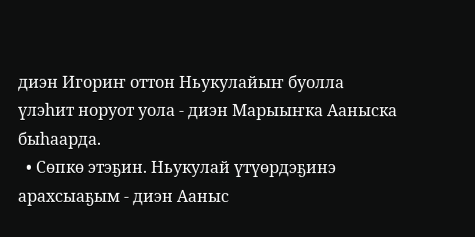диэн Игориҥ оттон Ньукулайыҥ буолла үлэһит норуот уола - диэн Марыыҥка Ааныска быһаарда.
  • Сөпкө этэҕин. Ньукулай үтүөрдэҕинэ арахсыаҕым - диэн Ааныс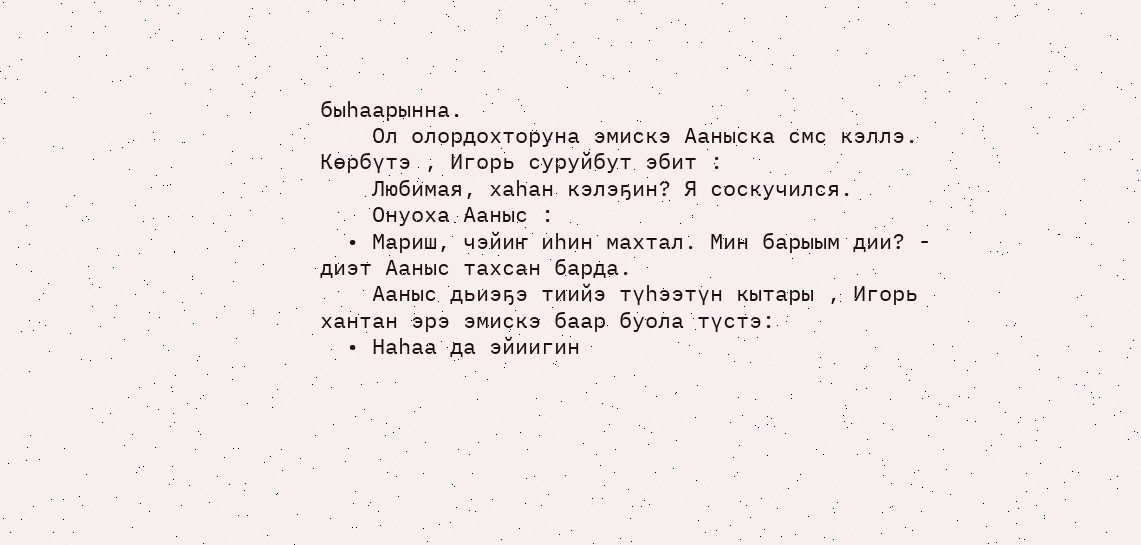быһаарынна.
    Ол олордохторуна эмискэ Ааныска смс кэллэ. Көрбүтэ , Игорь суруйбут эбит :
    Любимая, хаһан кэлэҕин? Я соскучился.
    Онуоха Ааныс :
  • Мариш, чэйиҥ иһин махтал. Мин барыым дии? - диэт Ааныс тахсан барда.
    Ааныс дьиэҕэ тиийэ түһээтүн кытары , Игорь хантан эрэ эмискэ баар буола түстэ:
  • Наһаа да эйиигин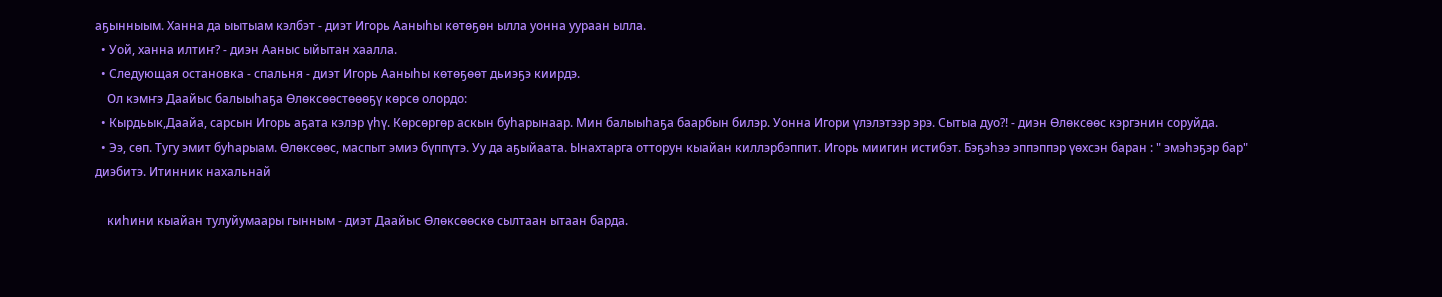аҕынныым. Ханна да ыытыам кэлбэт - диэт Игорь Ааныһы көтөҕөн ылла уонна уураан ылла.
  • Уой, ханна илтиҥ? - диэн Ааныс ыйытан хаалла.
  • Следующая остановка - спальня - диэт Игорь Ааныһы көтөҕөөт дьиэҕэ киирдэ.
    Ол кэмҥэ Даайыс балыыһаҕа Өлөксөөстөөөҕү көрсө олордо:
  • Кырдьык,Даайа, сарсын Игорь аҕата кэлэр үһү. Көрсөргөр аскын буһарынаар. Мин балыыһаҕа баарбын билэр. Уонна Игори үлэлэтээр эрэ. Сытыа дуо?! - диэн Өлөксөөс кэргэнин соруйда.
  • Ээ, сөп. Тугу эмит буһарыам. Өлөксөөс, маспыт эмиэ бүппүтэ. Уу да аҕыйаата. Ынахтарга отторун кыайан киллэрбэппит. Игорь миигин истибэт. Бэҕэһээ эппэппэр үөхсэн баран : " эмэһэҕэр бар" диэбитэ. Итинник нахальнай

    киһини кыайан тулуйумаары гынным - диэт Даайыс Өлөксөөскө сылтаан ытаан барда.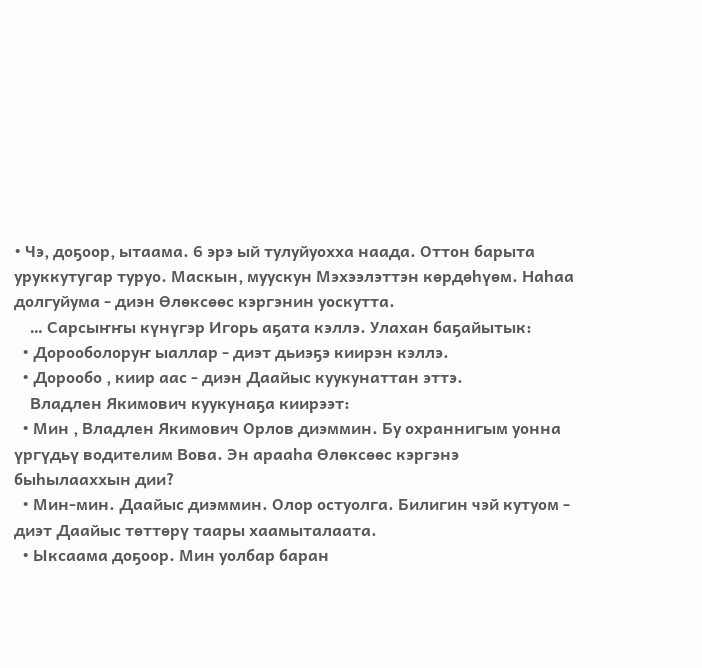• Чэ, доҕоор, ытаама. 6 эрэ ый тулуйуохха наада. Оттон барыта уруккутугар туруо. Маскын, муускун Мэхээлэттэн көрдөһүөм. Наһаа долгуйума - диэн Өлөксөөс кэргэнин уоскутта.
    … Сарсыҥҥы күнүгэр Игорь аҕата кэллэ. Улахан баҕайытык:
  • Дорооболоруҥ ыаллар - диэт дьиэҕэ киирэн кэллэ.
  • Дорообо , киир аас - диэн Даайыс куукунаттан эттэ.
    Владлен Якимович куукунаҕа киирээт:
  • Мин , Владлен Якимович Орлов диэммин. Бу охраннигым уонна үргүдьү водителим Вова. Эн арааһа Өлөксөөс кэргэнэ быһылааххын дии?
  • Мин-мин. Даайыс диэммин. Олор остуолга. Билигин чэй кутуом - диэт Даайыс төттөрү таары хаамыталаата.
  • Ыксаама доҕоор. Мин уолбар баран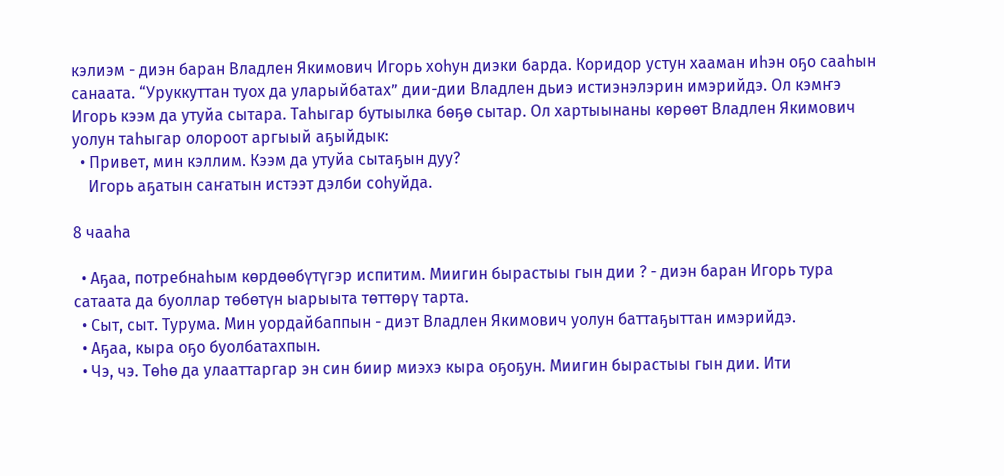кэлиэм - диэн баран Владлен Якимович Игорь хоһун диэки барда. Коридор устун хааман иһэн оҕо сааһын санаата. “Уруккуттан туох да уларыйбатах” дии-дии Владлен дьиэ истиэнэлэрин имэрийдэ. Ол кэмҥэ Игорь кээм да утуйа сытара. Таһыгар бутыылка бөҕө сытар. Ол хартыынаны көрөөт Владлен Якимович уолун таһыгар олороот аргыый аҕыйдык:
  • Привет, мин кэллим. Кээм да утуйа сытаҕын дуу?
    Игорь аҕатын саҥатын истээт дэлби соһуйда.

8 чааһа

  • Аҕаа, потребнаһым көрдөөбүтүгэр испитим. Миигин бырастыы гын дии ? - диэн баран Игорь тура сатаата да буоллар төбөтүн ыарыыта төттөрү тарта.
  • Сыт, сыт. Турума. Мин уордайбаппын - диэт Владлен Якимович уолун баттаҕыттан имэрийдэ.
  • Аҕаа, кыра оҕо буолбатахпын.
  • Чэ, чэ. Төһө да улааттаргар эн син биир миэхэ кыра оҕоҕун. Миигин бырастыы гын дии. Ити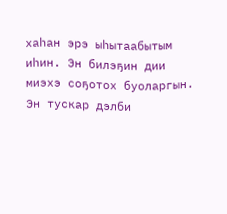хаһан эрэ ыһытаабытым иһин. Эн билэҕин дии миэхэ соҕотох буоларгын. Эн тускар дэлби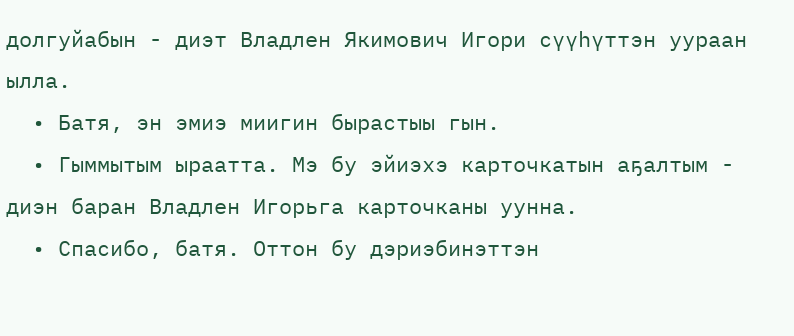долгуйабын - диэт Владлен Якимович Игори сүүһүттэн уураан ылла.
  • Батя, эн эмиэ миигин бырастыы гын.
  • Гыммытым ыраатта. Мэ бу эйиэхэ карточкатын аҕалтым - диэн баран Владлен Игорьга карточканы уунна.
  • Спасибо, батя. Оттон бу дэриэбинэттэн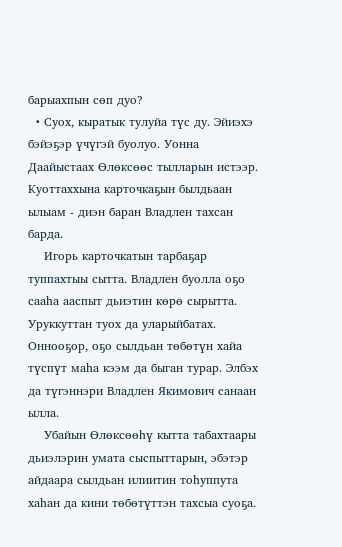барыахпын сөп дуо?
  • Суох, кыратык тулуйа түс ду. Эйиэхэ бэйэҕэр үчүгэй буолуо. Уонна Даайыстаах Өлөксөөс тылларын истээр. Куоттаххына карточкаҕын былдьаан ылыам - диэн баран Владлен тахсан барда.
    Игорь карточкатын тарбаҕар туппахтыы сытта. Владлен буолла оҕо сааһа ааспыт дьиэтин көрө сырытта. Уруккуттан туох да уларыйбатах. Оннооҕор, оҕо сылдьан төбөтүн хайа түспүт маһа кээм да быган турар. Элбэх да түгэннэри Владлен Якимович санаан ылла.
    Убайын Өлөксөөһү кытта табахтаары дьиэлэрин умата сыспыттарын, эбэтэр айдаара сылдьан илиитин тоһуппута хаһан да кини төбөтүттэн тахсыа суоҕа.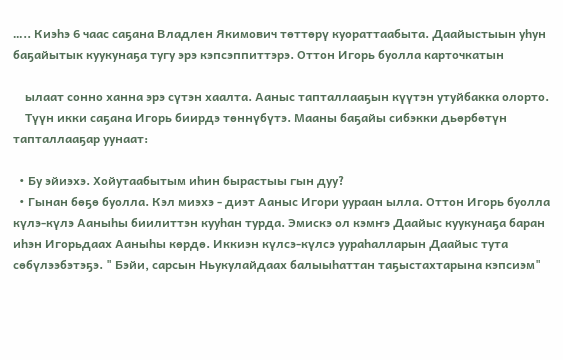….. Киэһэ 6 чаас саҕана Владлен Якимович төттөрү куораттаабыта. Даайыстыын уһун баҕайытык куукунаҕа тугу эрэ кэпсэппиттэрэ. Оттон Игорь буолла карточкатын

    ылаат сонно ханна эрэ сүтэн хаалта. Ааныс тапталлааҕын күүтэн утуйбакка олорто.
    Түүн икки саҕана Игорь биирдэ төннүбүтэ. Мааны баҕайы сибэкки дьөрбөтүн тапталлааҕар уунаат:

  • Бу эйиэхэ. Хойутаабытым иһин бырастыы гын дуу?
  • Гынан бөҕө буолла. Кэл миэхэ - диэт Ааныс Игори уураан ылла. Оттон Игорь буолла күлэ-күлэ Ааныһы биилиттэн кууһан турда. Эмискэ ол кэмҥэ Даайыс куукунаҕа баран иһэн Игорьдаах Ааныһы көрдө. Иккиэн күлсэ-күлсэ уураһалларын Даайыс тута сөбүлээбэтэҕэ. " Бэйи, сарсын Ньукулайдаах балыыһаттан таҕыстахтарына кэпсиэм"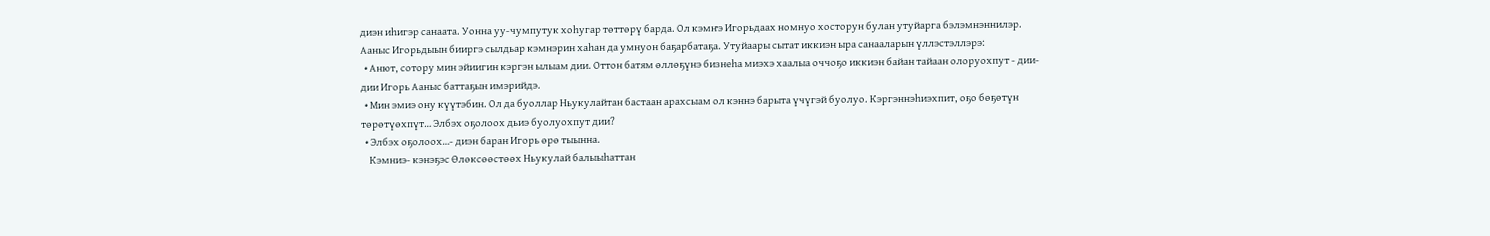диэн иһигэр санаата. Уонна уу-чумпутук хоһугар төттөрү барда. Ол кэмҥэ Игорьдаах номнуо хосторун булан утуйарга бэлэмнэннилэр. Ааныс Игорьдыын бииргэ сылдьар кэмнэрин хаһан да умнуон баҕарбатаҕа. Утуйаары сытат иккиэн ыра санааларын үллэстэллэрэ:
  • Анют, сотору мин эйиигин кэргэн ылыам дии. Оттон батям өллөҕүнэ бизнеһа миэхэ хаалыа оччоҕо иккиэн байан тайаан олоруохпут - дии-дии Игорь Ааныс баттаҕын имэрийдэ.
  • Мин эмиэ ону күүтэбин. Ол да буоллар Ньукулайтан бастаан арахсыам ол кэннэ барыта үчүгэй буолуо. Кэргэннэһиэхпит, оҕо бөҕөтүн төрөтүөхпүт… Элбэх оҕолоох дьиэ буолуохпут дии?
  • Элбэх оҕолоох…- диэн баран Игорь өрө тыынна.
    Кэмниэ- кэнэҕэс Өлөксөөстөөх Ньукулай балыыһаттан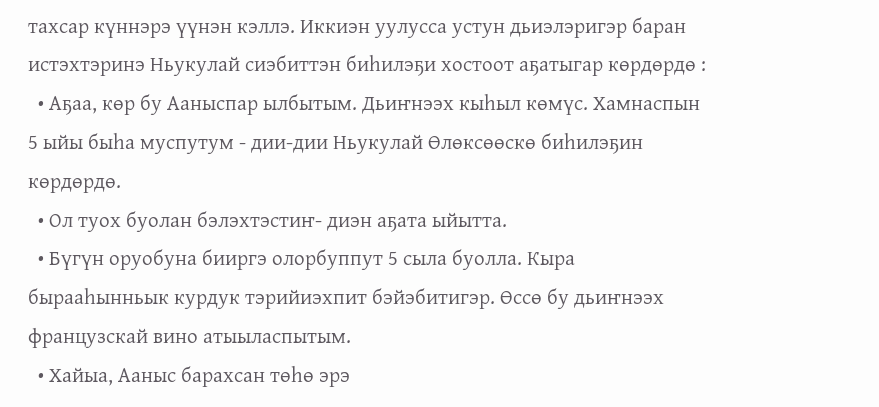тахсар күннэрэ үүнэн кэллэ. Иккиэн уулусса устун дьиэлэригэр баран истэхтэринэ Ньукулай сиэбиттэн биһилэҕи хостоот аҕатыгар көрдөрдө :
  • Аҕаа, көр бу Ааныспар ылбытым. Дьиҥнээх кыһыл көмүс. Хамнаспын 5 ыйы быһа муспутум - дии-дии Ньукулай Өлөксөөскө биһилэҕин көрдөрдө.
  • Ол туох буолан бэлэхтэстиҥ- диэн аҕата ыйытта.
  • Бүгүн оруобуна бииргэ олорбуппут 5 сыла буолла. Кыра бырааһынньык курдук тэрийиэхпит бэйэбитигэр. Өссө бу дьиҥнээх французскай вино атыыласпытым.
  • Хайыа, Ааныс барахсан төһө эрэ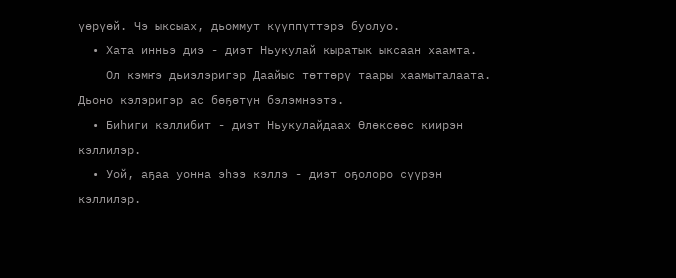үөрүөй. Чэ ыксыах, дьоммут күүппүттэрэ буолуо.
  • Хата инньэ диэ - диэт Ньукулай кыратык ыксаан хаамта.
    Ол кэмҥэ дьиэлэригэр Даайыс төттөрү таары хаамыталаата. Дьоно кэлэригэр ас бөҕөтүн бэлэмнээтэ.
  • Биһиги кэллибит - диэт Ньукулайдаах Өлөксөөс киирэн кэллилэр.
  • Уой, аҕаа уонна эһээ кэллэ - диэт оҕолоро сүүрэн кэллилэр.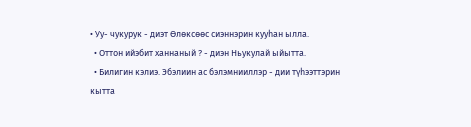• Уу- чукурук - диэт Өлөксөөс сиэннэрин кууһан ылла.
  • Оттон ийэбит ханнаный ? - диэн Ньукулай ыйытта.
  • Билигин кэлиэ. Эбэлиин ас бэлэмнииллэр - дии түһээттэрин кытта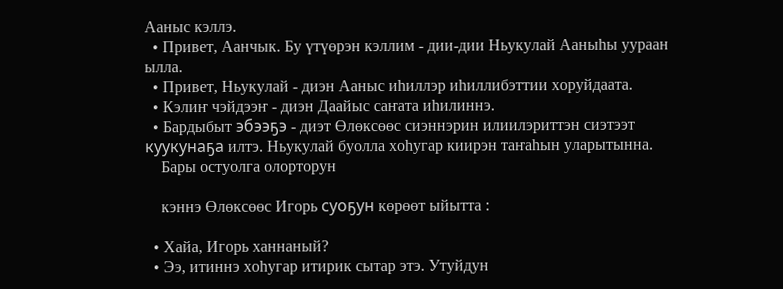Ааныс кэллэ.
  • Привет, Аанчык. Бу үтүөрэн кэллим - дии-дии Ньукулай Ааныһы уураан ылла.
  • Привет, Ньукулай - диэн Ааныс иһиллэр иһиллибэттии хоруйдаата.
  • Кэлиҥ чэйдээҥ - диэн Даайыс саҥата иһилиннэ.
  • Бардыбыт эбээҕэ - диэт Өлөксөөс сиэннэрин илиилэриттэн сиэтээт куукунаҕа илтэ. Ньукулай буолла хоһугар киирэн таҥаһын уларытынна.
    Бары остуолга олорторун

    кэннэ Өлөксөөс Игорь суоҕун көрөөт ыйытта :

  • Хайа, Игорь ханнаный?
  • Ээ, итиннэ хоһугар итирик сытар этэ. Утуйдун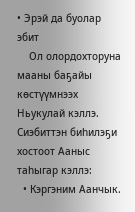• Эрэй да буолар эбит
    Ол олордохторуна мааны баҕайы көстүүмнээх Ньукулай кэллэ. Сиэбиттэн биһилэҕи хостоот Ааныс таһыгар кэллэ:
  • Кэргэним Аанчык.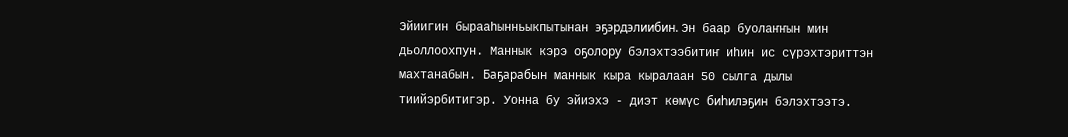Эйиигин бырааһынньыкпытынан эҕэрдэлиибин. Эн баар буолаҥҥын мин дьоллоохпун. Маннык кэрэ оҕолору бэлэхтээбитиҥ иһин ис сүрэхтэриттэн махтанабын. Баҕарабын маннык кыра кыралаан 50 сылга дылы тиийэрбитигэр. Уонна бу эйиэхэ - диэт көмүс биһилэҕин бэлэхтээтэ.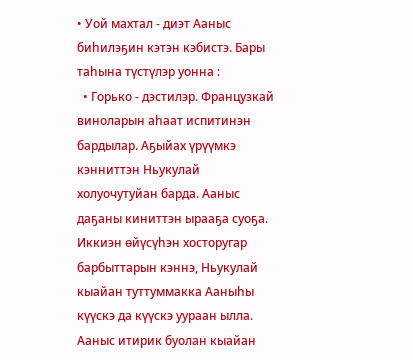• Уой махтал - диэт Ааныс биһилэҕин кэтэн кэбистэ. Бары таһына түстүлэр уонна :
  • Горько - дэстилэр. Французкай виноларын аһаат испитинэн бардылар. Аҕыйах үрүүмкэ кэнниттэн Ньукулай холуочутуйан барда. Ааныс даҕаны киниттэн ырааҕа суоҕа. Иккиэн өйүсүһэн хосторугар барбыттарын кэннэ, Ньукулай кыайан туттуммакка Ааныһы күүскэ да күүскэ уураан ылла. Ааныс итирик буолан кыайан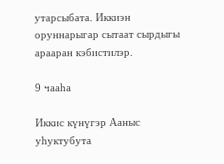утарсыбата. Иккиэн оруннарыгар сытаат сырдыгы арааран кэбистилэр.

9 чааһа

Иккис күнүгэр Ааныс уһуктубута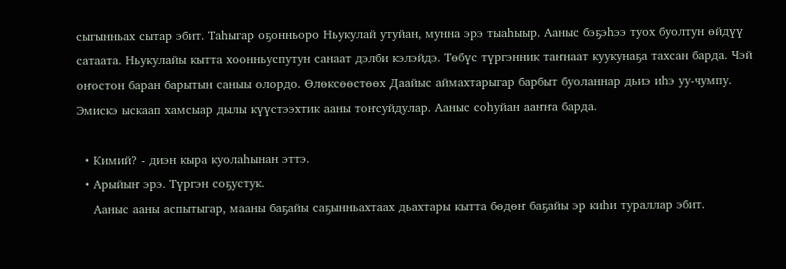сыгынньах сытар эбит. Таһыгар оҕонньоро Ньукулай утуйан, мунна эрэ тыаһыыр. Ааныс бэҕэһээ туох буолтун өйдүү сатаата. Ньукулайы кытта хоонньуспутун санаат дэлби кэлэйдэ. Төбүс түргэнник таҥнаат куукунаҕа тахсан барда. Чэй оҥостон баран барытын саныы олордо. Өлөксөөстөөх Даайыс аймахтарыгар барбыт буоланнар дьиэ иһэ уу-чумпу.
Эмискэ ыскаап хамсыар дылы күүстээхтик ааны тоҥсуйдулар. Ааныс соһуйан ааҥҥа барда.

  • Кимий? - диэн кыра куолаһынан эттэ.
  • Арыйыҥ эрэ. Түргэн соҕустук.
    Ааныс ааны аспытыгар, мааны баҕайы саҕынньахтаах дьахтары кытта бөдөҥ баҕайы эр киһи тураллар эбит.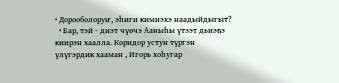• Дорооболоруҥ, эһиги кимиэхэ наадыйдыгыт?
  • Бар, тэй - диэт чүөчэ Ааныһы үтээт дьиэҕэ киирэн хаалла. Коридор устун түргэн үлүгэрдик хааман , Игорь хоһугар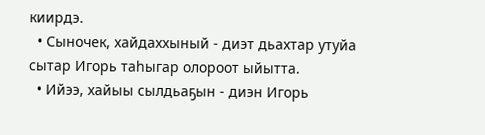киирдэ.
  • Сыночек, хайдаххыный - диэт дьахтар утуйа сытар Игорь таһыгар олороот ыйытта.
  • Ийээ, хайыы сылдьаҕын - диэн Игорь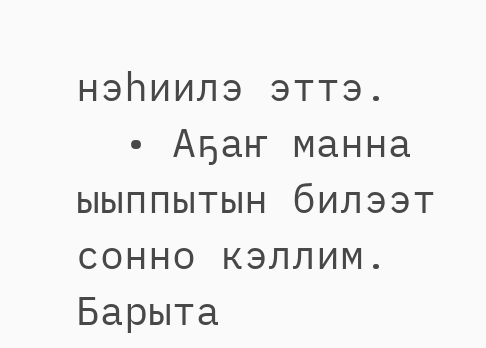нэһиилэ эттэ.
  • Аҕаҥ манна ыыппытын билээт сонно кэллим. Барыта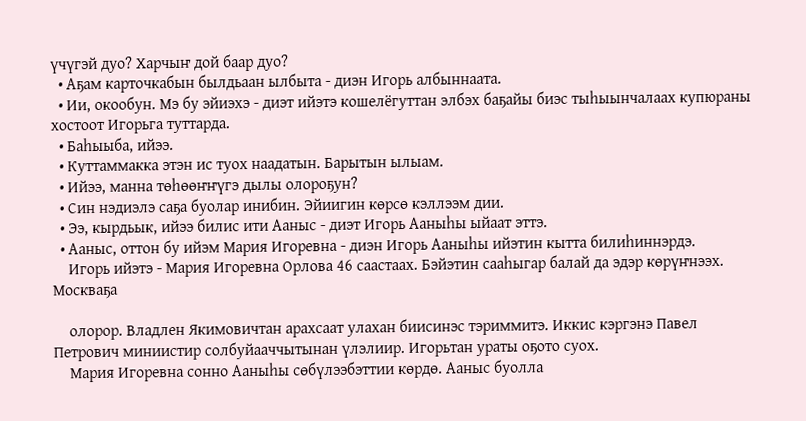үчүгэй дуо? Харчыҥ дой баар дуо?
  • Аҕам карточкабын былдьаан ылбыта - диэн Игорь албыннаата.
  • Ии, окообун. Мэ бу эйиэхэ - диэт ийэтэ кошелёгуттан элбэх баҕайы биэс тыһыынчалаах купюраны хостоот Игорьга туттарда.
  • Баһыыба, ийээ.
  • Куттаммакка этэн ис туох наадатын. Барытын ылыам.
  • Ийээ, манна төһөөҥҥүгэ дылы олороҕун?
  • Син нэдиэлэ саҕа буолар инибин. Эйиигин көрсө кэллээм дии.
  • Ээ, кырдьык, ийээ билис ити Ааныс - диэт Игорь Ааныһы ыйаат эттэ.
  • Ааныс, оттон бу ийэм Мария Игоревна - диэн Игорь Ааныһы ийэтин кытта билиһиннэрдэ.
    Игорь ийэтэ - Мария Игоревна Орлова 46 саастаах. Бэйэтин сааһыгар балай да эдэр көрүҥнээх. Москваҕа

    олорор. Владлен Якимовичтан арахсаат улахан биисинэс тэриммитэ. Иккис кэргэнэ Павел Петрович миниистир солбуйааччытынан үлэлиир. Игорьтан ураты оҕото суох.
    Мария Игоревна сонно Ааныһы сөбүлээбэттии көрдө. Ааныс буолла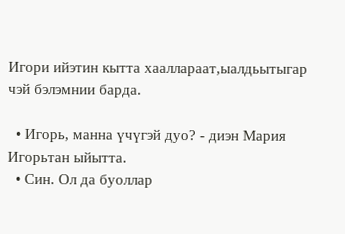Игори ийэтин кытта хааллараат,ыалдьытыгар чэй бэлэмнии барда.

  • Игорь, манна үчүгэй дуо? - диэн Мария Игорьтан ыйытта.
  • Син. Ол да буоллар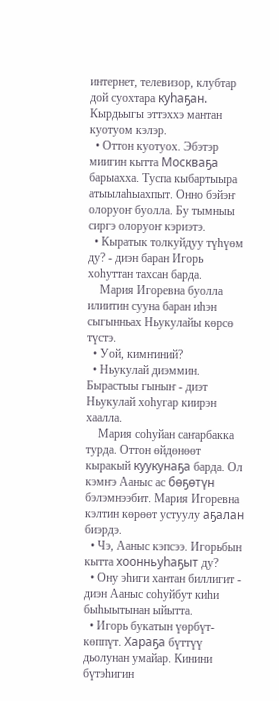интернет, телевизор, клубтар дой суохтара куһаҕан. Кырдьыгы эттэххэ мантан куотуом кэлэр.
  • Оттон куотуох. Эбэтэр миигин кытта Москваҕа барыахха. Туспа кыбартыыра атыылаһыахпыт. Онно бэйэҥ олоруоҥ буолла. Бу тымныы сиргэ олоруоҥ кэриэтэ.
  • Кыратык толкуйдуу түһүөм ду? - диэн баран Игорь хоһуттан тахсан барда.
    Мария Игоревна буолла илиитин сууна баран иһэн сыгынньах Ньукулайы көрсө түстэ.
  • Уой, кимҥиний?
  • Ньукулай диэммин. Бырастыы гыныҥ - диэт Ньукулай хоһугар киирэн хаалла.
    Мария соһуйан саҥарбакка турда. Оттон өйдөнөөт кыракый куукунаҕа барда. Ол кэмҥэ Ааныс ас бөҕөтүн бэлэмнээбит. Мария Игоревна кэлтин көрөөт устуулу аҕалан биэрдэ.
  • Чэ, Ааныс кэпсээ. Игорьбын кытта хоонньуһаҕыт ду?
  • Ону эһиги хантан биллигит - диэн Ааныс соһуйбут киһи быһыытынан ыйытта.
  • Игорь букатын үөрбүт-көппүт. Хараҕа бүттүү дьолунан умайар. Кинини бүтэһигин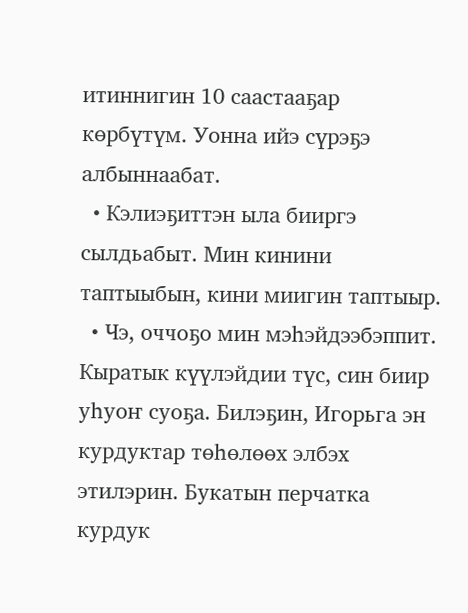итиннигин 10 саастааҕар көрбүтүм. Уонна ийэ сүрэҕэ албыннаабат.
  • Кэлиэҕиттэн ыла бииргэ сылдьабыт. Мин кинини таптыыбын, кини миигин таптыыр.
  • Чэ, оччоҕо мин мэһэйдээбэппит. Кыратык күүлэйдии түс, син биир уһуоҥ суоҕа. Билэҕин, Игорьга эн курдуктар төһөлөөх элбэх этилэрин. Букатын перчатка курдук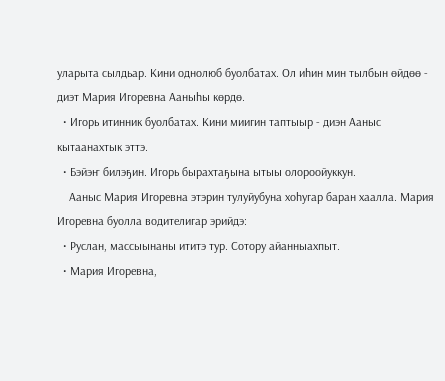уларыта сылдьар. Кини однолюб буолбатах. Ол иһин мин тылбын өйдөө - диэт Мария Игоревна Ааныһы көрдө.
  • Игорь итинник буолбатах. Кини миигин таптыыр - диэн Ааныс кытаанахтык эттэ.
  • Бэйэҥ билэҕин. Игорь бырахтаҕына ытыы олороойуккун.
    Ааныс Мария Игоревна этэрин тулуйубуна хоһугар баран хаалла. Мария Игоревна буолла водителигар эрийдэ:
  • Руслан, массыынаны ититэ тур. Сотору айанныахпыт.
  • Мария Игоревна,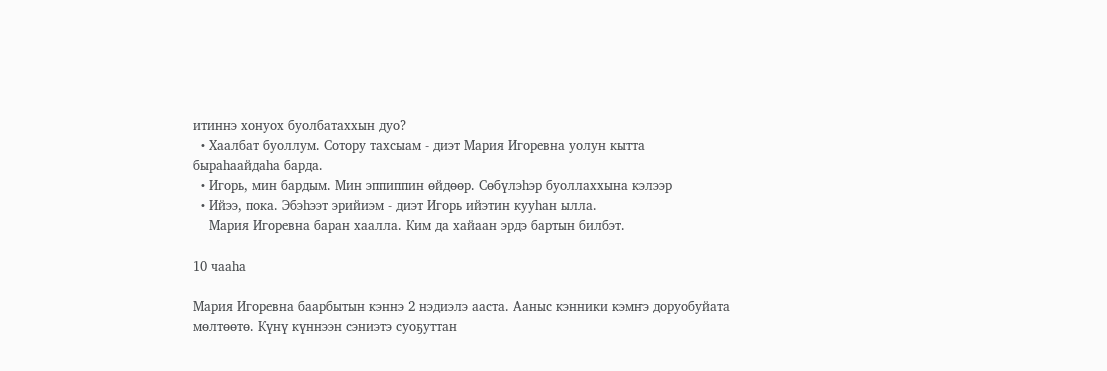итиннэ хонуох буолбатаххын дуо?
  • Хаалбат буоллум. Сотору тахсыам - диэт Мария Игоревна уолун кытта быраһаайдаһа барда.
  • Игорь, мин бардым. Мин эппиппин өйдөөр. Сөбүлэһэр буоллаххына кэлээр
  • Ийээ, пока. Эбэһээт эрийиэм - диэт Игорь ийэтин кууһан ылла.
    Мария Игоревна баран хаалла. Ким да хайаан эрдэ бартын билбэт.

10 чааһа

Мария Игоревна баарбытын кэннэ 2 нэдиэлэ ааста. Ааныс кэнники кэмҥэ доруобуйата мөлтөөтө. Күнү күннээн сэниэтэ суоҕуттан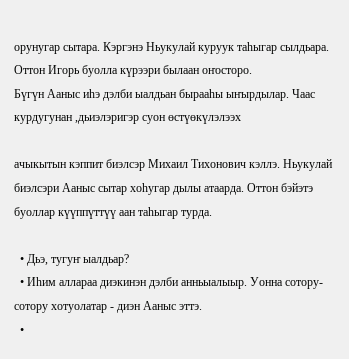орунугар сытара. Кэргэнэ Ньукулай куруук таһыгар сылдьара. Оттон Игорь буолла күрээри былаан оҥосторо.
Бүгүн Ааныс иһэ дэлби ыалдьан бырааһы ыҥырдылар. Чаас курдугунан ,дьиэлэригэр суон өстүөкүлэлээх

ачыкытын кэппит биэлсэр Михаил Тихонович кэллэ. Ньукулай биэлсэри Ааныс сытар хоһугар дылы атаарда. Оттон бэйэтэ буоллар күүппүттүү аан таһыгар турда.

  • Дьэ, тугуҥ ыалдьар?
  • Иһим аллараа диэкинэн дэлби анньыалыыр. Уонна сотору-сотору хотуолатар - диэн Ааныс эттэ.
  •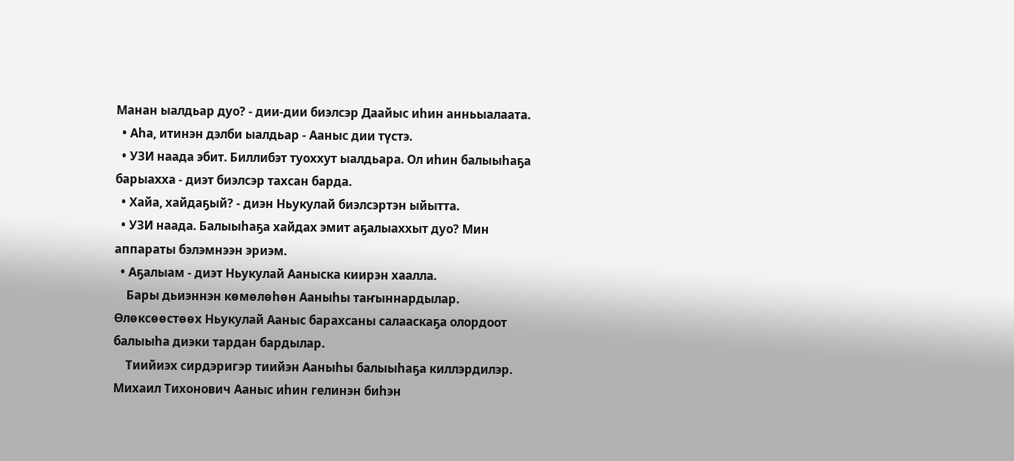Манан ыалдьар дуо? - дии-дии биэлсэр Даайыс иһин анньыалаата.
  • Аһа, итинэн дэлби ыалдьар - Ааныс дии түстэ.
  • УЗИ наада эбит. Биллибэт туоххут ыалдьара. Ол иһин балыыһаҕа барыахха - диэт биэлсэр тахсан барда.
  • Хайа, хайдаҕый? - диэн Ньукулай биэлсэртэн ыйытта.
  • УЗИ наада. Балыыһаҕа хайдах эмит аҕалыаххыт дуо? Мин аппараты бэлэмнээн эриэм.
  • Аҕалыам - диэт Ньукулай Ааныска киирэн хаалла.
    Бары дьиэннэн көмөлөһөн Ааныһы таҥыннардылар. Өлөксөөстөөх Ньукулай Ааныс барахсаны салааскаҕа олордоот балыыһа диэки тардан бардылар.
    Тиийиэх сирдэригэр тиийэн Ааныһы балыыһаҕа киллэрдилэр. Михаил Тихонович Ааныс иһин гелинэн биһэн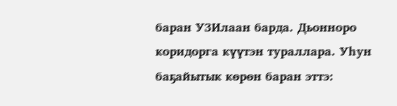баран УЗИлаан барда. Дьонноро коридорга күүтэн тураллара. Уһун баҕайытык көрөн баран эттэ: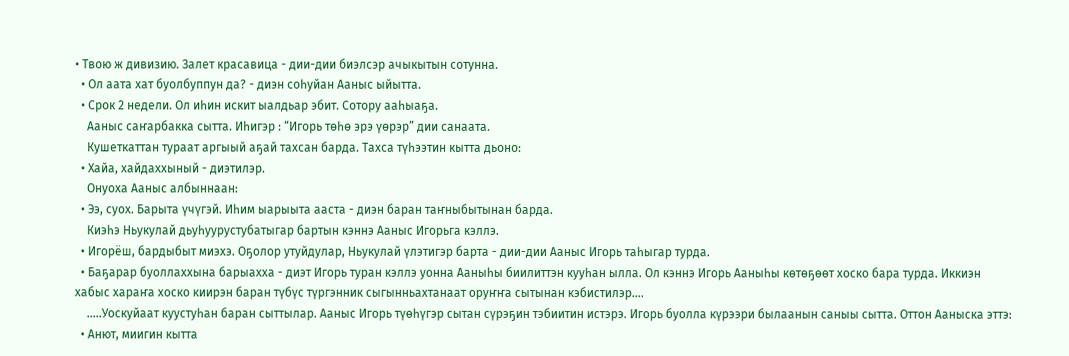• Твою ж дивизию. Залет красавица - дии-дии биэлсэр ачыкытын сотунна.
  • Ол аата хат буолбуппун да? - диэн соһуйан Ааныс ыйытта.
  • Срок 2 недели. Ол иһин искит ыалдьар эбит. Сотору ааһыаҕа.
    Ааныс саҥарбакка сытта. Иһигэр : “Игорь төһө эрэ үөрэр” дии санаата.
    Кушеткаттан тураат аргыый аҕай тахсан барда. Тахса түһээтин кытта дьоно:
  • Хайа, хайдаххыный - диэтилэр.
    Онуоха Ааныс албыннаан:
  • Ээ, суох. Барыта үчүгэй. Иһим ыарыыта ааста - диэн баран таҥныбытынан барда.
    Киэһэ Ньукулай дьуһуурустубатыгар бартын кэннэ Ааныс Игорьга кэллэ.
  • Игорёш, бардыбыт миэхэ. Оҕолор утуйдулар, Ньукулай үлэтигэр барта - дии-дии Ааныс Игорь таһыгар турда.
  • Баҕарар буоллаххына барыахха - диэт Игорь туран кэллэ уонна Ааныһы биилиттэн кууһан ылла. Ол кэннэ Игорь Ааныһы көтөҕөөт хоско бара турда. Иккиэн хабыс хараҥа хоско киирэн баран түбүс түргэнник сыгынньахтанаат оруҥҥа сытынан кэбистилэр….
    …..Уоскуйаат куустуһан баран сыттылар. Ааныс Игорь түөһүгэр сытан сүрэҕин тэбиитин истэрэ. Игорь буолла күрээри былаанын саныы сытта. Оттон Ааныска эттэ:
  • Анют, миигин кытта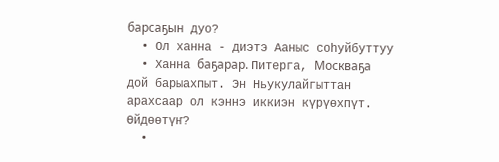барсаҕын дуо?
  • Ол ханна - диэтэ Ааныс соһуйбуттуу
  • Ханна баҕарар. Питерга, Москваҕа дой барыахпыт. Эн Ньукулайгыттан арахсаар ол кэннэ иккиэн күрүөхпүт. Өйдөөтүҥ?
  •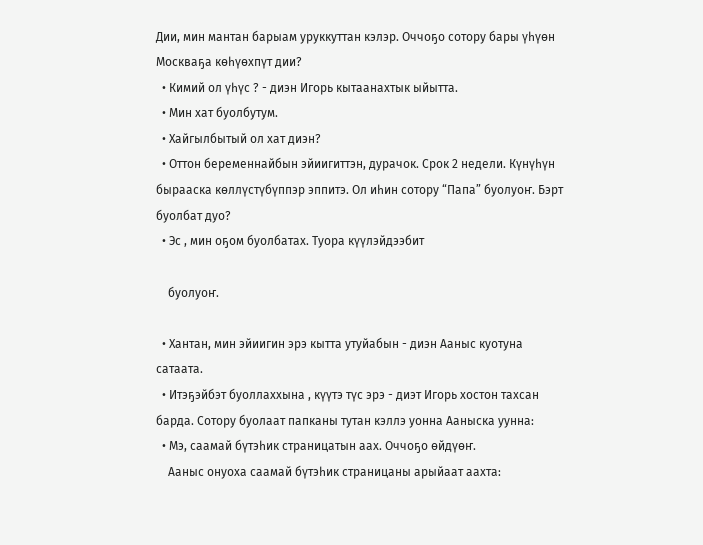Дии, мин мантан барыам уруккуттан кэлэр. Оччоҕо сотору бары үһүөн Москваҕа көһүөхпүт дии?
  • Кимий ол үһүс ? - диэн Игорь кытаанахтык ыйытта.
  • Мин хат буолбутум.
  • Хайгылбытый ол хат диэн?
  • Оттон беременнайбын эйиигиттэн, дурачок. Срок 2 недели. Күнүһүн бырааска көллүстүбүппэр эппитэ. Ол иһин сотору “Папа” буолуоҥ. Бэрт буолбат дуо?
  • Эс , мин оҕом буолбатах. Туора күүлэйдээбит

    буолуоҥ.

  • Хантан, мин эйиигин эрэ кытта утуйабын - диэн Ааныс куотуна сатаата.
  • Итэҕэйбэт буоллаххына , күүтэ түс эрэ - диэт Игорь хостон тахсан барда. Сотору буолаат папканы тутан кэллэ уонна Ааныска уунна:
  • Мэ, саамай бүтэһик страницатын аах. Оччоҕо өйдүөҥ.
    Ааныс онуоха саамай бүтэһик страницаны арыйаат аахта: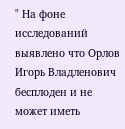" На фоне исследований выявлено что Орлов Игорь Владленович бесплоден и не может иметь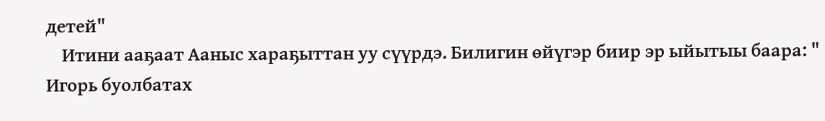детей"
    Итини ааҕаат Ааныс хараҕыттан уу сүүрдэ. Билигин өйүгэр биир эр ыйытыы баара: " Игорь буолбатах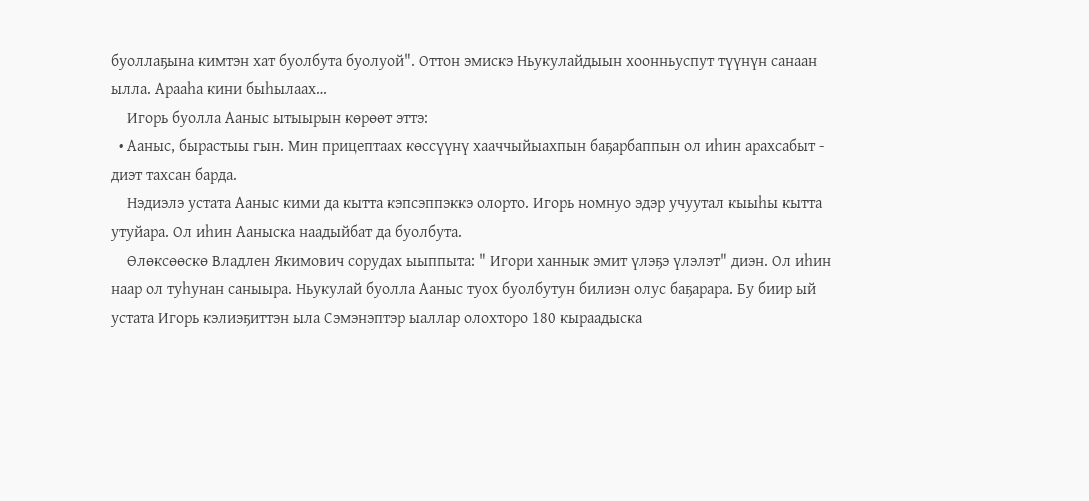буоллаҕына кимтэн хат буолбута буолуой". Оттон эмискэ Ньукулайдыын хоонньуспут түүнүн санаан ылла. Арааһа кини быһылаах…
    Игорь буолла Ааныс ытыырын көрөөт эттэ:
  • Ааныс, бырастыы гын. Мин прицептаах көссүүнү хааччыйыахпын баҕарбаппын ол иһин арахсабыт - диэт тахсан барда.
    Нэдиэлэ устата Ааныс кими да кытта кэпсэппэккэ олорто. Игорь номнуо эдэр учуутал кыыһы кытта утуйара. Ол иһин Ааныска наадыйбат да буолбута.
    Өлөксөөскө Владлен Якимович сорудах ыыппыта: " Игори ханнык эмит үлэҕэ үлэлэт" диэн. Ол иһин наар ол туһунан саныыра. Ньукулай буолла Ааныс туох буолбутун билиэн олус баҕарара. Бу биир ый устата Игорь кэлиэҕиттэн ыла Сэмэнэптэр ыаллар олохторо 180 кыраадыска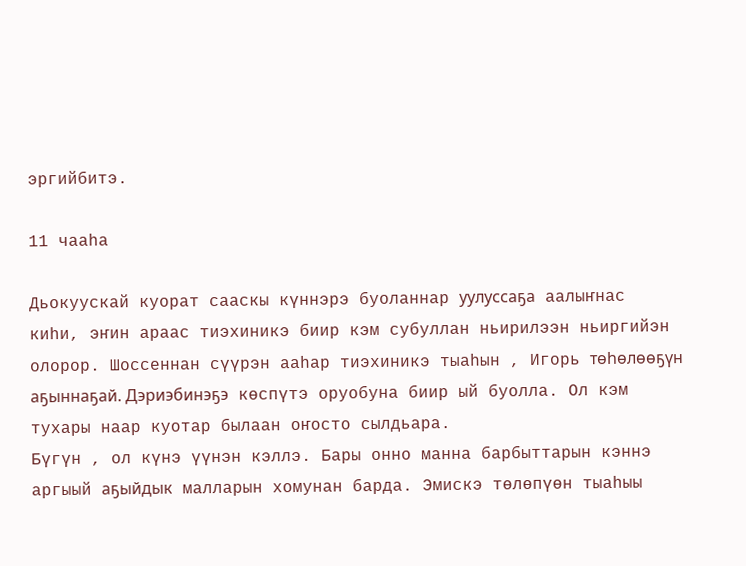эргийбитэ.

11 чааһа

Дьокуускай куорат сааскы күннэрэ буоланнар уулуссаҕа аалыҥнас киһи, эҥин араас тиэхиникэ биир кэм субуллан ньирилээн ньиргийэн олорор. Шоссеннан сүүрэн ааһар тиэхиникэ тыаһын , Игорь төһөлөөҕүн аҕыннаҕай. Дэриэбинэҕэ көспүтэ оруобуна биир ый буолла. Ол кэм тухары наар куотар былаан оҥосто сылдьара.
Бүгүн , ол күнэ үүнэн кэллэ. Бары онно манна барбыттарын кэннэ аргыый аҕыйдык малларын хомунан барда. Эмискэ төлөпүөн тыаһыы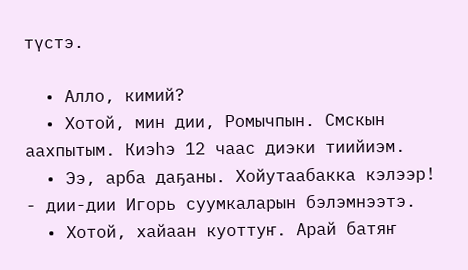түстэ.

  • Алло, кимий?
  • Хотой, мин дии, Ромычпын. Смскын аахпытым. Киэһэ 12 чаас диэки тиийиэм.
  • Ээ, арба даҕаны. Хойутаабакка кэлээр! - дии-дии Игорь суумкаларын бэлэмнээтэ.
  • Хотой, хайаан куоттуҥ. Арай батяҥ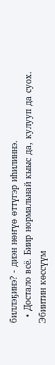биллэҕинэ? - диэн нөҥүө өттүгэр иһилиннэ.
  • Достало всё. Биир нормальнай кыыс да, кулууп да суох. Эбиитин көссүүм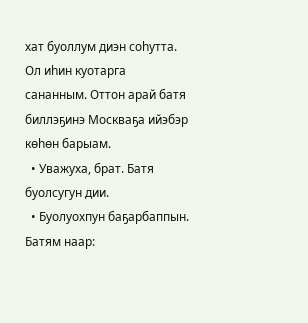хат буоллум диэн соһутта. Ол иһин куотарга сананным. Оттон арай батя биллэҕинэ Москваҕа ийэбэр көһөн барыам.
  • Уважуха, брат. Батя буолсугун дии.
  • Буолуохпун баҕарбаппын. Батям наар: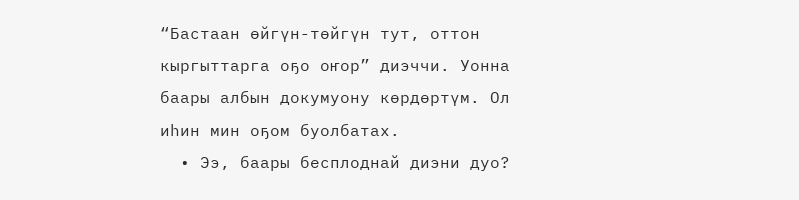“Бастаан өйгүн-төйгүн тут, оттон кыргыттарга оҕо оҥор” диэччи. Уонна баары албын докумуону көрдөртүм. Ол иһин мин оҕом буолбатах.
  • Ээ, баары бесплоднай диэни дуо?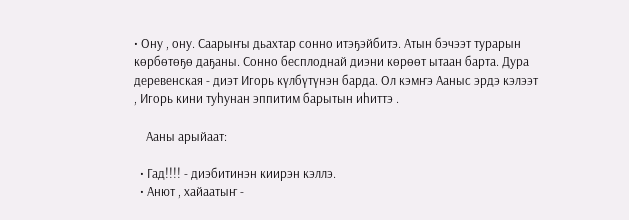• Ону , ону. Саарыҥы дьахтар сонно итэҕэйбитэ. Атын бэчээт турарын көрбөтөҕө даҕаны. Сонно бесплоднай диэни көрөөт ытаан барта. Дура деревенская - диэт Игорь күлбүтүнэн барда. Ол кэмҥэ Ааныс эрдэ кэлээт , Игорь кини туһунан эппитим барытын иһиттэ .

    Ааны арыйаат:

  • Гад!!!! - диэбитинэн киирэн кэллэ.
  • Анют , хайаатыҥ -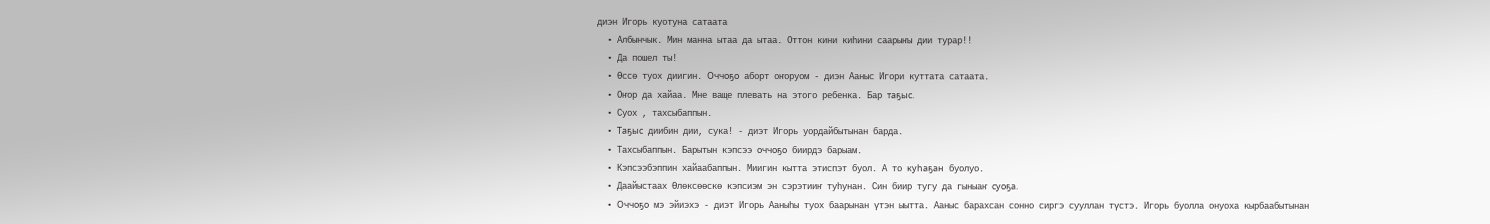диэн Игорь куотуна сатаата
  • Албынчык. Мин манна ытаа да ытаа. Оттон кини киһини саарыҥы дии турар!!
  • Да пошел ты!
  • Өссө туох диигин. Оччоҕо аборт оҥоруом - диэн Ааныс Игори куттата сатаата.
  • Оҥор да хайаа. Мне ваще плевать на этого ребенка. Бар таҕыс.
  • Суох , тахсыбаппын.
  • Таҕыс диибин дии, сука! - диэт Игорь уордайбытынан барда.
  • Тахсыбаппын. Барытын кэпсээ оччоҕо биирдэ барыам.
  • Кэпсээбэппин хайаабаппын. Миигин кытта этиспэт буол. А то куһаҕан буолуо.
  • Даайыстаах Өлөксөөскө кэпсиэм эн сэрэтииҥ туһунан. Син биир тугу да гыныаҥ суоҕа.
  • Оччоҕо мэ эйиэхэ - диэт Игорь Ааныһы туох баарынан үтэн ыытта. Ааныс барахсан сонно сиргэ сууллан түстэ. Игорь буолла онуоха кырбаабытынан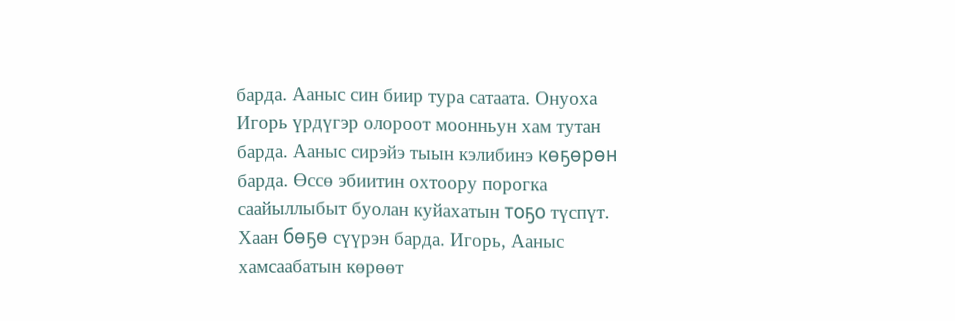барда. Ааныс син биир тура сатаата. Онуоха Игорь үрдүгэр олороот моонньун хам тутан барда. Ааныс сирэйэ тыын кэлибинэ көҕөрөн барда. Өссө эбиитин охтоору порогка саайыллыбыт буолан куйахатын тоҕо түспүт. Хаан бөҕө сүүрэн барда. Игорь, Ааныс хамсаабатын көрөөт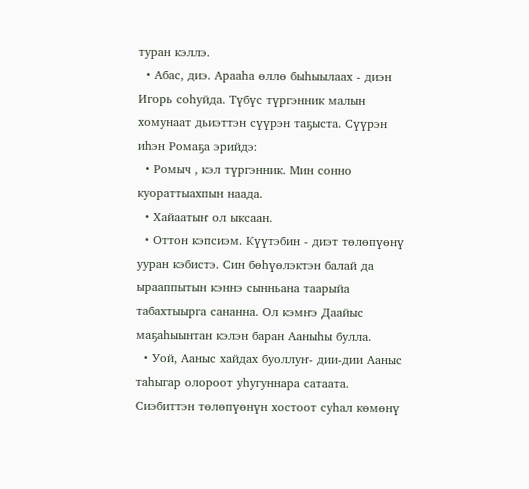туран кэллэ.
  • Абас, диэ. Арааһа өллө быһыылаах - диэн Игорь соһуйда. Түбүс түргэнник малын хомунаат дьиэттэн сүүрэн таҕыста. Сүүрэн иһэн Ромаҕа эрийдэ:
  • Ромыч , кэл түргэнник. Мин сонно куораттыахпын наада.
  • Хайаатыҥ ол ыксаан.
  • Оттон кэпсиэм. Күүтэбин - диэт төлөпүөнү ууран кэбистэ. Син бөһүөлэктэн балай да ырааппытын кэннэ сынньана таарыйа табахтыырга сананна. Ол кэмҥэ Даайыс маҕаһыынтан кэлэн баран Ааныһы булла.
  • Уой, Ааныс хайдах буоллуҥ- дии-дии Ааныс таһыгар олороот уһугуннара сатаата. Сиэбиттэн төлөпүөнүн хостоот суһал көмөнү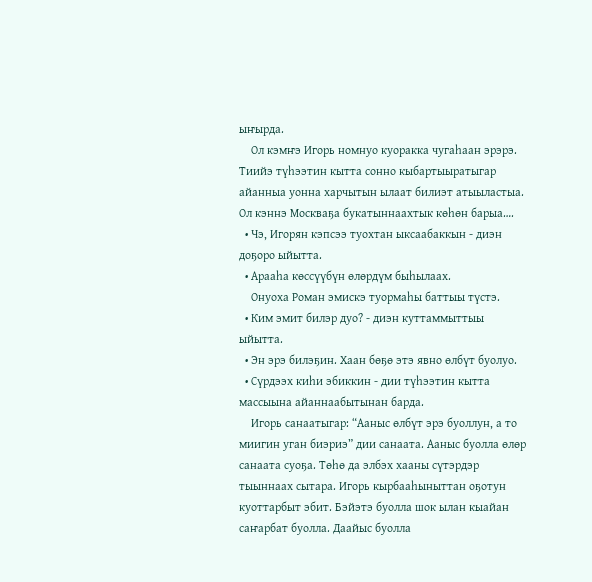ыҥырда.
    Ол кэмҥэ Игорь номнуо куоракка чугаһаан эрэрэ. Тиийэ түһээтин кытта сонно кыбартыыратыгар айанныа уонна харчытын ылаат билиэт атыыластыа. Ол кэннэ Москваҕа букатыннаахтык көһөн барыа….
  • Чэ, Игорян кэпсээ туохтан ыксаабаккын - диэн доҕоро ыйытта.
  • Арааһа көссүүбүн өлөрдүм быһылаах.
    Онуоха Роман эмискэ туормаһы баттыы түстэ.
  • Ким эмит билэр дуо? - диэн куттаммыттыы ыйытта.
  • Эн эрэ билэҕин. Хаан бөҕө этэ явно өлбүт буолуо.
  • Сүрдээх киһи эбиккин - дии түһээтин кытта массыына айаннаабытынан барда.
    Игорь санаатыгар: “Ааныс өлбүт эрэ буоллун, а то миигин уган биэриэ” дии санаата. Ааныс буолла өлөр санаата суоҕа. Төһө да элбэх хааны сүтэрдэр тыыннаах сытара. Игорь кырбааһыныттан оҕотун куоттарбыт эбит. Бэйэтэ буолла шок ылан кыайан саҥарбат буолла. Даайыс буолла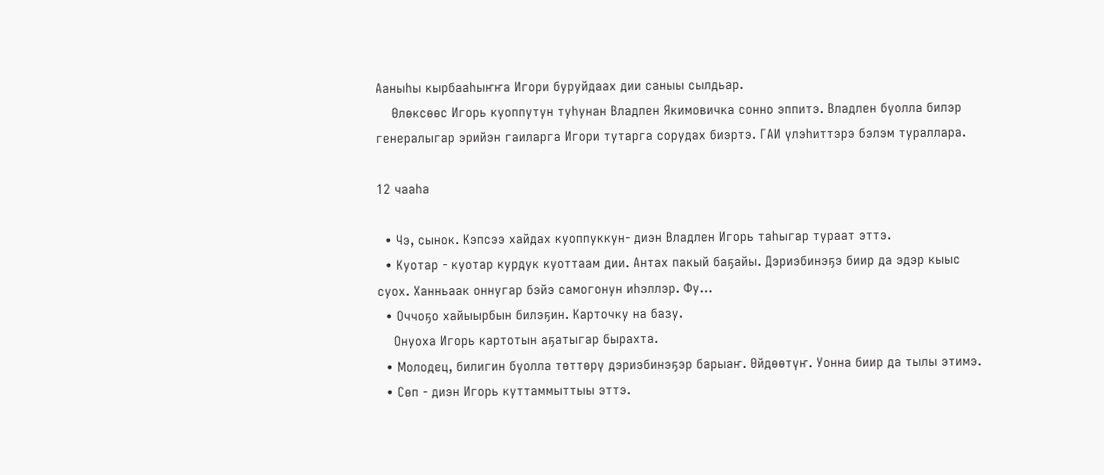Ааныһы кырбааһыҥҥа Игори буруйдаах дии саныы сылдьар.
    Өлөксөөс Игорь куоппутун туһунан Владлен Якимовичка сонно эппитэ. Владлен буолла билэр генералыгар эрийэн гаиларга Игори тутарга сорудах биэртэ. ГАИ үлэһиттэрэ бэлэм тураллара.

12 чааһа

  • Чэ, сынок. Кэпсээ хайдах куоппуккун- диэн Владлен Игорь таһыгар тураат эттэ.
  • Куотар - куотар курдук куоттаам дии. Антах пакый баҕайы. Дэриэбинэҕэ биир да эдэр кыыс суох. Ханньаак оннугар бэйэ самогонун иһэллэр. Фу…
  • Оччоҕо хайыырбын билэҕин. Карточку на базу.
    Онуоха Игорь картотын аҕатыгар бырахта.
  • Молодец, билигин буолла төттөрү дэриэбинэҕэр барыаҥ. Өйдөөтүҥ. Уонна биир да тылы этимэ.
  • Сөп - диэн Игорь куттаммыттыы эттэ.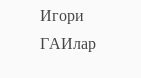Игори ГАИлар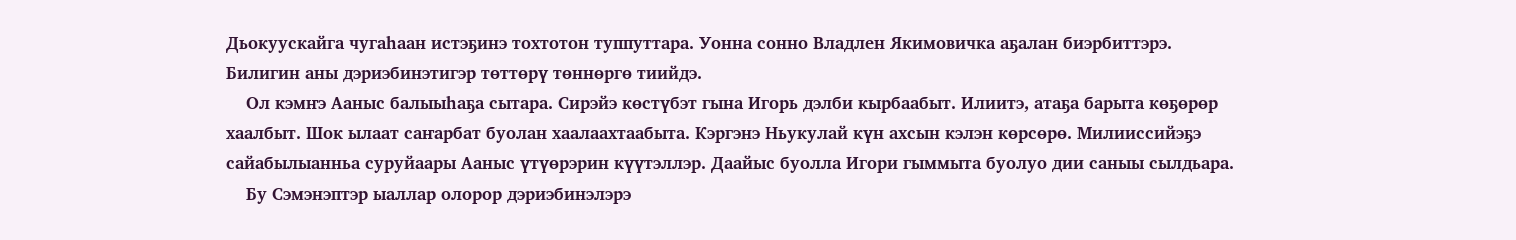Дьокуускайга чугаһаан истэҕинэ тохтотон туппуттара. Уонна сонно Владлен Якимовичка аҕалан биэрбиттэрэ. Билигин аны дэриэбинэтигэр төттөрү төннөргө тиийдэ.
    Ол кэмҥэ Ааныс балыыһаҕа сытара. Сирэйэ көстүбэт гына Игорь дэлби кырбаабыт. Илиитэ, атаҕа барыта көҕөрөр хаалбыт. Шок ылаат саҥарбат буолан хаалаахтаабыта. Кэргэнэ Ньукулай күн ахсын кэлэн көрсөрө. Милииссийэҕэ сайабылыанньа суруйаары Ааныс үтүөрэрин күүтэллэр. Даайыс буолла Игори гыммыта буолуо дии саныы сылдьара.
    Бу Сэмэнэптэр ыаллар олорор дэриэбинэлэрэ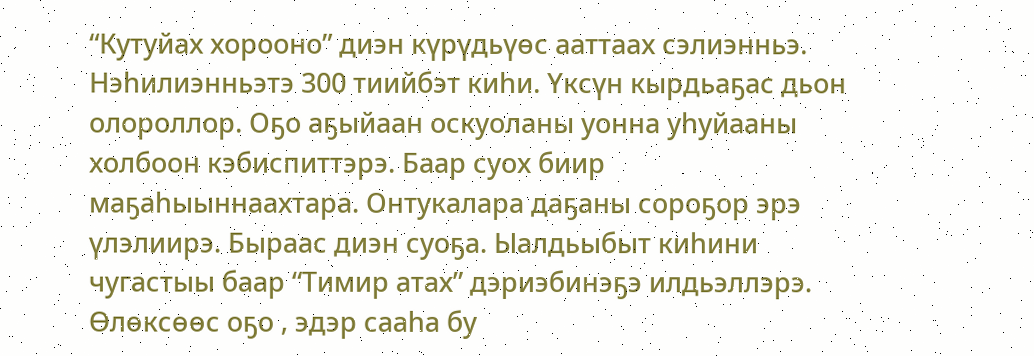“Кутуйах хорооно” диэн күрүдьүөс ааттаах сэлиэнньэ. Нэһилиэнньэтэ 300 тиийбэт киһи. Үксүн кырдьаҕас дьон олороллор. Оҕо аҕыйаан оскуоланы уонна уһуйааны холбоон кэбиспиттэрэ. Баар суох биир маҕаһыыннаахтара. Онтукалара даҕаны сороҕор эрэ үлэлиирэ. Быраас диэн суоҕа. Ыалдьыбыт киһини чугастыы баар “Тимир атах” дэриэбинэҕэ илдьэллэрэ. Өлөксөөс оҕо , эдэр сааһа бу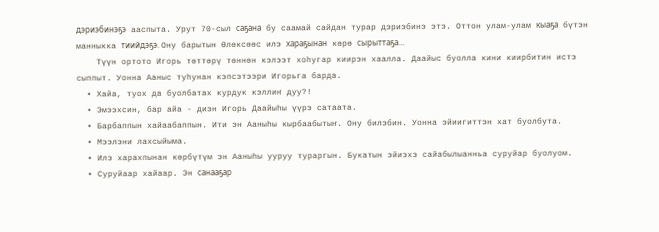дэриэбинэҕэ ааспыта. Урут 70-сыл саҕана бу саамай сайдан турар дэриэбинэ этэ. Оттон улам-улам кыаҕа бүтэн манныкка тиийдэҕэ. Ону барытын Өлөксөөс илэ хараҕынан көрө сырыттаҕа…
    Түүн ортото Игорь төттөрү төннөн кэлээт хоһугар киирэн хаалла. Даайыс буолла кини киирбитин истэ сыппыт. Уонна Ааныс туһунан кэпсэтээри Игорьга барда.
  • Хайа, туох да буолбатах курдук кэллиҥ дуу?!
  • Эмээхсин, бар айа - диэн Игорь Даайыһы үүрэ сатаата.
  • Барбаппын хайаабаппын. Ити эн Ааныһы кырбаабытыҥ. Ону билэбин. Уонна эйиигиттэн хат буолбута.
  • Мээлэни лахсыйыма.
  • Илэ харахпынан көрбүтүм эн Ааныһы ууруу тураргын. Букатын эйиэхэ сайабылыанньа суруйар буолуом.
  • Суруйаар хайаар. Эн санааҕар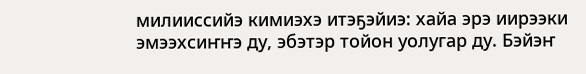милииссийэ кимиэхэ итэҕэйиэ: хайа эрэ иирээки эмээхсиҥҥэ ду, эбэтэр тойон уолугар ду. Бэйэҥ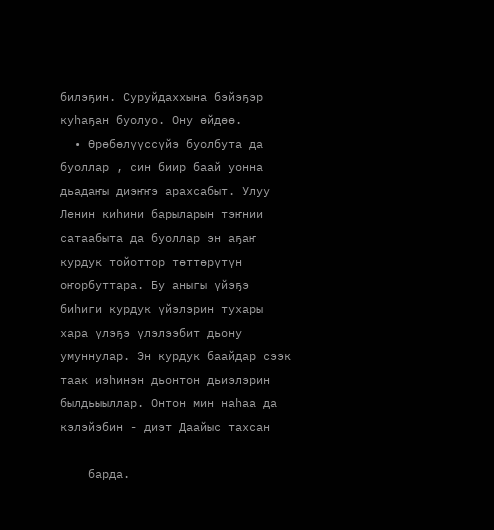билэҕин. Суруйдаххына бэйэҕэр куһаҕан буолуо. Ону өйдөө.
  • Өрөбөлүүссүйэ буолбута да буоллар , син биир баай уонна дьадаҥы диэҥҥэ арахсабыт. Улуу Ленин киһини барыларын тэҥнии сатаабыта да буоллар эн аҕаҥ курдук тойоттор төттөрүтүн оҥорбуттара. Бу аныгы үйэҕэ биһиги курдук үйэлэрин тухары хара үлэҕэ үлэлээбит дьону умуннулар. Эн курдук баайдар сээк таак иэһинэн дьонтон дьиэлэрин былдьыыллар. Онтон мин наһаа да кэлэйэбин - диэт Даайыс тахсан

    барда.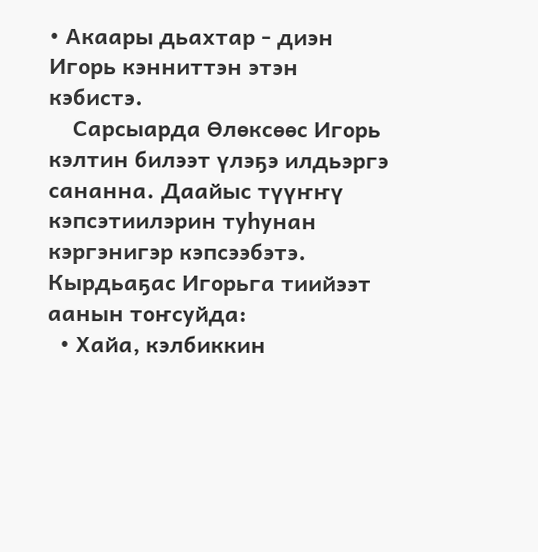• Акаары дьахтар - диэн Игорь кэнниттэн этэн кэбистэ.
    Сарсыарда Өлөксөөс Игорь кэлтин билээт үлэҕэ илдьэргэ сананна. Даайыс түүҥҥү кэпсэтиилэрин туһунан кэргэнигэр кэпсээбэтэ. Кырдьаҕас Игорьга тиийээт аанын тоҥсуйда:
  • Хайа, кэлбиккин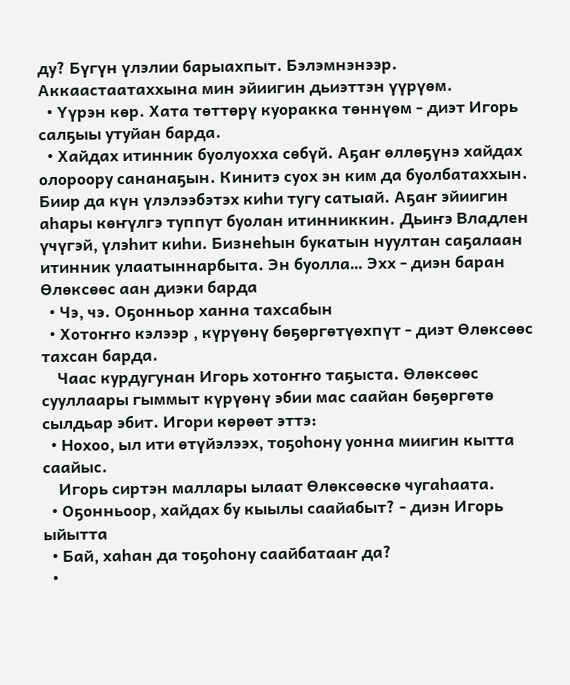ду? Бүгүн үлэлии барыахпыт. Бэлэмнэнээр. Аккаастаатаххына мин эйиигин дьиэттэн үүрүөм.
  • Үүрэн көр. Хата төттөрү куоракка төннүөм - диэт Игорь салҕыы утуйан барда.
  • Хайдах итинник буолуохха сөбүй. Аҕаҥ өллөҕүнэ хайдах олороору сананаҕын. Кинитэ суох эн ким да буолбатаххын. Биир да күн үлэлээбэтэх киһи тугу сатыай. Аҕаҥ эйиигин аһары көҥүлгэ туппут буолан итинниккин. Дьиҥэ Владлен үчүгэй, үлэһит киһи. Бизнеһын букатын нуултан саҕалаан итинник улаатыннарбыта. Эн буолла… Эхх - диэн баран Өлөксөөс аан диэки барда
  • Чэ, чэ. Оҕонньор ханна тахсабын
  • Хотоҥҥо кэлээр , күрүөнү бөҕөргөтүөхпүт - диэт Өлөксөөс тахсан барда.
    Чаас курдугунан Игорь хотоҥҥо таҕыста. Өлөксөөс сууллаары гыммыт күрүөнү эбии мас саайан бөҕөргөтө сылдьар эбит. Игори көрөөт эттэ:
  • Нохоо, ыл ити өтүйэлээх, тоҕоһону уонна миигин кытта саайыс.
    Игорь сиртэн маллары ылаат Өлөксөөскө чугаһаата.
  • Оҕонньоор, хайдах бу кыылы саайабыт? - диэн Игорь ыйытта
  • Бай, хаһан да тоҕоһону саайбатааҥ да?
  •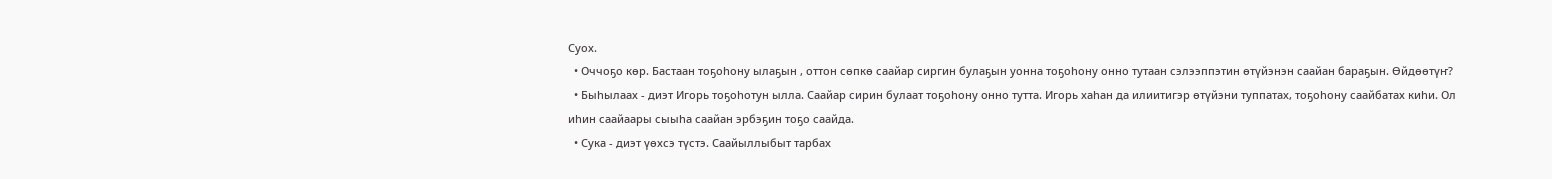Суох.
  • Оччоҕо көр. Бастаан тоҕоһону ылаҕын , оттон сөпкө саайар сиргин булаҕын уонна тоҕоһону онно тутаан сэлээппэтин өтүйэнэн саайан бараҕын. Өйдөөтүҥ?
  • Быһылаах - диэт Игорь тоҕоһотун ылла. Саайар сирин булаат тоҕоһону онно тутта. Игорь хаһан да илиитигэр өтүйэни туппатах, тоҕоһону саайбатах киһи. Ол иһин саайаары сыыһа саайан эрбэҕин тоҕо саайда.
  • Сука - диэт үөхсэ түстэ. Саайыллыбыт тарбах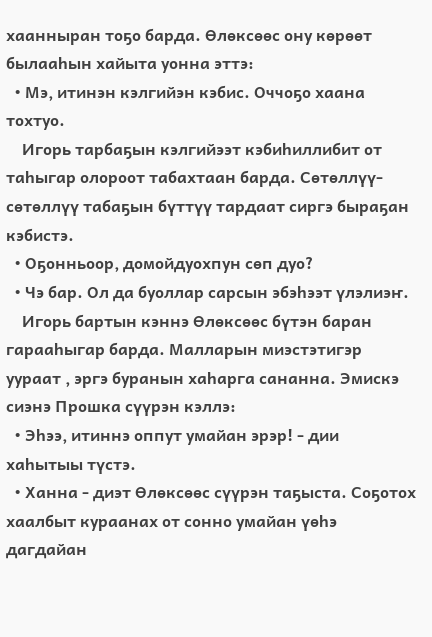хаанныран тоҕо барда. Өлөксөөс ону көрөөт былааһын хайыта уонна эттэ:
  • Мэ, итинэн кэлгийэн кэбис. Оччоҕо хаана тохтуо.
    Игорь тарбаҕын кэлгийээт кэбиһиллибит от таһыгар олороот табахтаан барда. Сөтөллүү-сөтөллүү табаҕын бүттүү тардаат сиргэ быраҕан кэбистэ.
  • Оҕонньоор, домойдуохпун сөп дуо?
  • Чэ бар. Ол да буоллар сарсын эбэһээт үлэлиэҥ.
    Игорь бартын кэннэ Өлөксөөс бүтэн баран гарааһыгар барда. Малларын миэстэтигэр уураат , эргэ буранын хаһарга сананна. Эмискэ сиэнэ Прошка сүүрэн кэллэ:
  • Эһээ, итиннэ оппут умайан эрэр! - дии хаһытыы түстэ.
  • Ханна - диэт Өлөксөөс сүүрэн таҕыста. Соҕотох хаалбыт кураанах от сонно умайан үөһэ дагдайан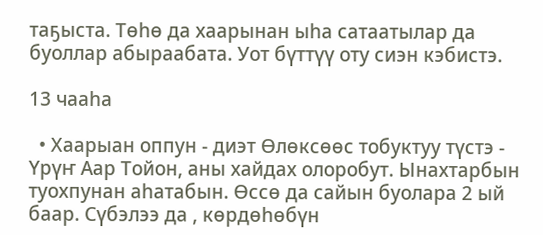таҕыста. Төһө да хаарынан ыһа сатаатылар да буоллар абыраабата. Уот бүттүү оту сиэн кэбистэ.

13 чааһа

  • Хаарыан оппун - диэт Өлөксөөс тобуктуу түстэ - Үрүҥ Аар Тойон, аны хайдах олоробут. Ынахтарбын туохпунан аһатабын. Өссө да сайын буолара 2 ый баар. Сүбэлээ да , көрдөһөбүн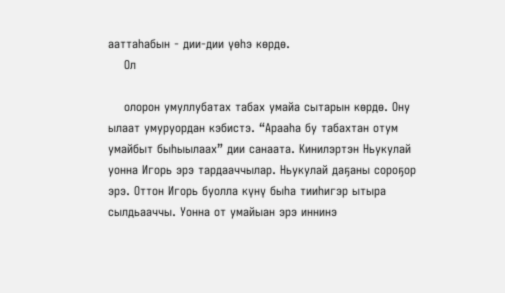ааттаһабын - дии-дии үөһэ көрдө.
    Ол

    олорон умуллубатах табах умайа сытарын көрдө. Ону ылаат умуруордан кэбистэ. “Арааһа бу табахтан отум умайбыт быһыылаах” дии санаата. Кинилэртэн Ньукулай уонна Игорь эрэ тардааччылар. Ньукулай даҕаны сороҕор эрэ. Оттон Игорь буолла күнү быһа тииһигэр ытыра сылдьааччы. Уонна от умайыан эрэ иннинэ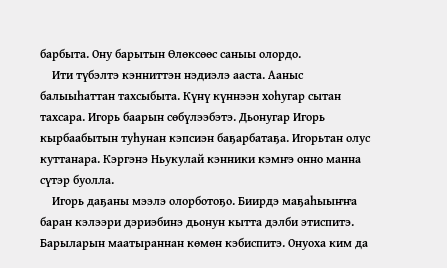барбыта. Ону барытын Өлөксөөс саныы олордо.
    Ити түбэлтэ кэнниттэн нэдиэлэ ааста. Ааныс балыыһаттан тахсыбыта. Күнү күннээн хоһугар сытан тахсара. Игорь баарын сөбүлээбэтэ. Дьонугар Игорь кырбаабытын туһунан кэпсиэн баҕарбатаҕа. Игорьтан олус куттанара. Кэргэнэ Ньукулай кэнники кэмҥэ онно манна сүтэр буолла.
    Игорь даҕаны мээлэ олорботоҕо. Биирдэ маҕаһыыҥҥа баран кэлээри дэриэбинэ дьонун кытта дэлби этиспитэ. Барыларын маатыраннан көмөн кэбиспитэ. Онуоха ким да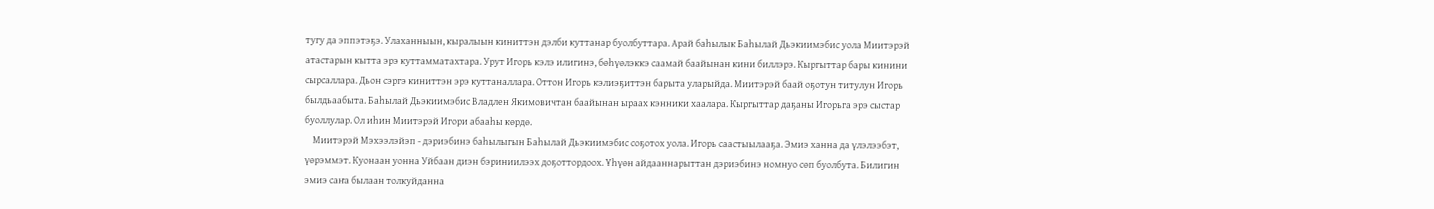тугу да эппэтэҕэ. Улаханныын, кыралыын киниттэн дэлби куттанар буолбуттара. Арай баһылык Баһылай Дьэкиимэбис уола Миитэрэй атастарын кытта эрэ куттамматахтара. Урут Игорь кэлэ илигинэ, бөһүөлэккэ саамай баайынан кини биллэрэ. Кыргыттар бары кинини сырсаллара. Дьон сэргэ киниттэн эрэ куттаналлара. Оттон Игорь кэлиэҕиттэн барыта уларыйда. Миитэрэй баай оҕотун титулун Игорь былдьаабыта. Баһылай Дьэкиимэбис Владлен Якимовичтан баайынан ыраах кэнники хаалара. Кыргыттар даҕаны Игорьга эрэ сыстар буоллулар. Ол иһин Миитэрэй Игори абааһы көрдө.
    Миитэрэй Мэхээлэйэп - дэриэбинэ баһылыгын Баһылай Дьэкиимэбис соҕотох уола. Игорь саастыылааҕа. Эмиэ ханна да үлэлээбэт, үөрэммэт. Куонаан уонна Уйбаан диэн бэриниилээх доҕоттордоох. Үһүөн айдааннарыттан дэриэбинэ номнуо сөп буолбута. Билигин эмиэ саҥа былаан толкуйданна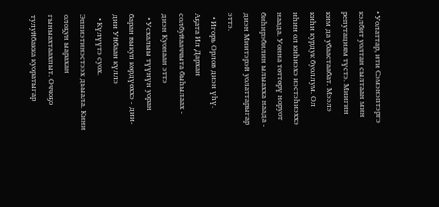• Уолаттар, ити Сэмэнэптэргэ кэлбит уолтан сылтаан мин репутациям түстэ. Миигин ким да убаастаабат. Мээлэ киһи курдук буоллум. Ол иһин ол киһиэхэ иэстэһиэххэ наада. Уонна төттөрү норуот биһирэбилин ылыахха наада - диэн Миитэрэй уолаттарыгар эттэ.
  • Игорь Орлов диэн үһү. Аҕата Ил Дархан солбуйааччыта быһылаах - диэн Куонаан эттэ
  • Усхалыы түүнүн уоран баран выкуп көрдүөххэ - дии-дии Уйбаан күллэ
  • Күлүүтэ суох. Эппиэтинэстээх дьыала. Кини олоҕун ыарахан гыныахтаахпыт. Оччоҕо тулуйбакка куоратыгар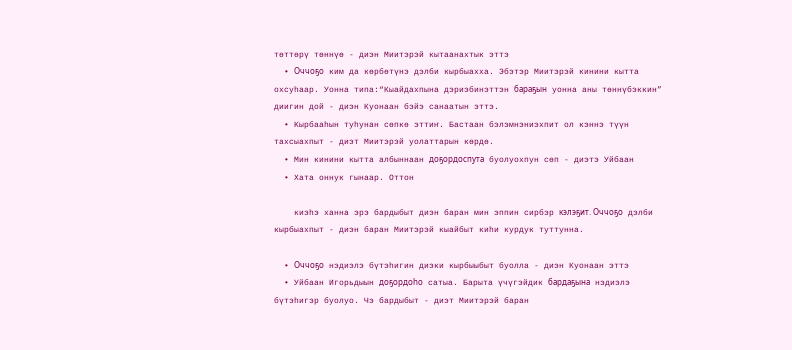төттөрү төннүө - диэн Миитэрэй кытаанахтык эттэ
  • Оччоҕо ким да көрбөтүнэ дэлби кырбыахха. Эбэтэр Миитэрэй кинини кытта охсуһаар. Уонна типа:“Кыайдахпына дэриэбинэттэн бараҕын уонна аны төннүбэккин” диигин дой - диэн Куонаан бэйэ санаатын эттэ.
  • Кырбааһын туһунан сөпкө эттиҥ. Бастаан бэлэмнэниэхпит ол кэннэ түүн тахсыахпыт - диэт Миитэрэй уолаттарын көрдө.
  • Мин кинини кытта албыннаан доҕордоспута буолуохпун сөп - диэтэ Уйбаан
  • Хата оннук гынаар. Оттон

    киэһэ ханна эрэ бардыбыт диэн баран мин эппин сирбэр кэлэҕит. Оччоҕо дэлби кырбыахпыт - диэн баран Миитэрэй кыайбыт киһи курдук туттунна.

  • Оччоҕо нэдиэлэ бүтэһигин диэки кырбыыбыт буолла - диэн Куонаан эттэ
  • Уйбаан Игорьдыын доҕордоһо сатыа. Барыта үчүгэйдик бардаҕына нэдиэлэ бүтэһигэр буолуо. Чэ бардыбыт - диэт Миитэрэй баран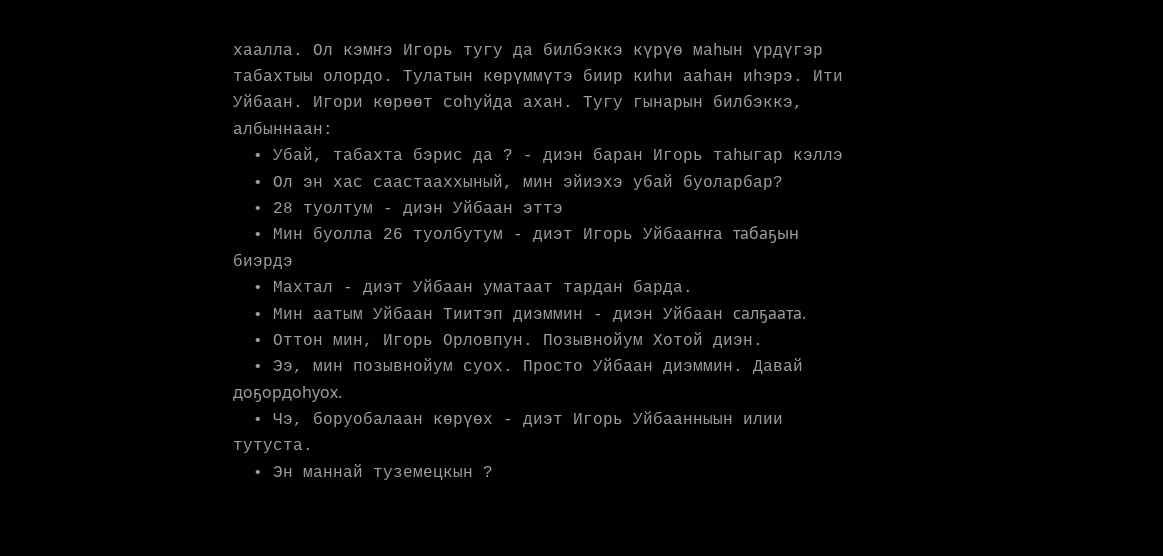хаалла. Ол кэмҥэ Игорь тугу да билбэккэ күрүө маһын үрдүгэр табахтыы олордо. Тулатын көрүммүтэ биир киһи ааһан иһэрэ. Ити Уйбаан. Игори көрөөт соһуйда ахан. Тугу гынарын билбэккэ, албыннаан:
  • Убай, табахта бэрис да ? - диэн баран Игорь таһыгар кэллэ
  • Ол эн хас саастааххыный, мин эйиэхэ убай буоларбар?
  • 28 туолтум - диэн Уйбаан эттэ
  • Мин буолла 26 туолбутум - диэт Игорь Уйбааҥҥа табаҕын биэрдэ
  • Махтал - диэт Уйбаан уматаат тардан барда.
  • Мин аатым Уйбаан Тиитэп диэммин - диэн Уйбаан салҕаата.
  • Оттон мин, Игорь Орловпун. Позывнойум Хотой диэн.
  • Ээ, мин позывнойум суох. Просто Уйбаан диэммин. Давай доҕордоһуох.
  • Чэ, боруобалаан көрүөх - диэт Игорь Уйбаанныын илии тутуста.
  • Эн маннай туземецкын ?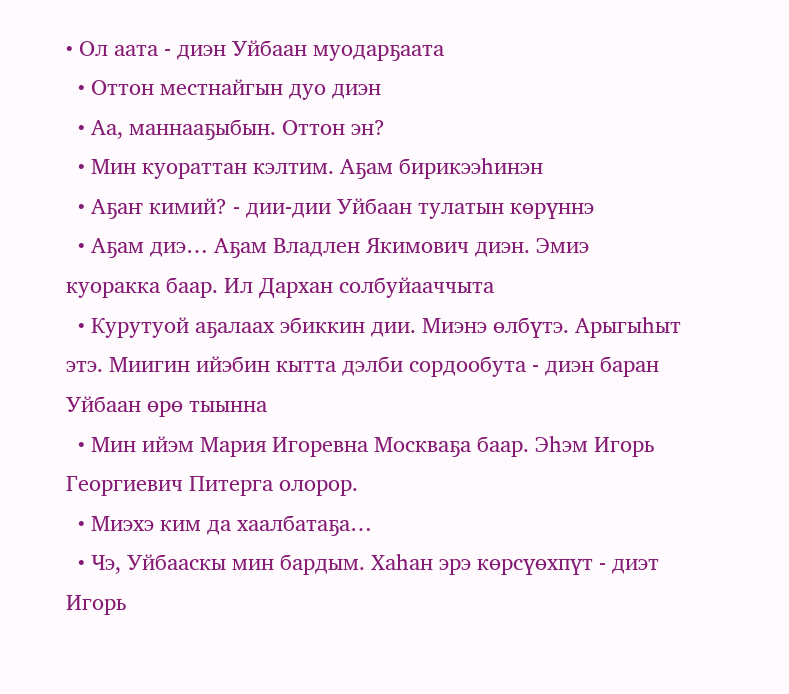• Ол аата - диэн Уйбаан муодарҕаата
  • Оттон местнайгын дуо диэн
  • Аа, маннааҕыбын. Оттон эн?
  • Мин куораттан кэлтим. Аҕам бирикээһинэн
  • Аҕаҥ кимий? - дии-дии Уйбаан тулатын көрүннэ
  • Аҕам диэ… Аҕам Владлен Якимович диэн. Эмиэ куоракка баар. Ил Дархан солбуйааччыта
  • Курутуой аҕалаах эбиккин дии. Миэнэ өлбүтэ. Арыгыһыт этэ. Миигин ийэбин кытта дэлби сордообута - диэн баран Уйбаан өрө тыынна
  • Мин ийэм Мария Игоревна Москваҕа баар. Эһэм Игорь Георгиевич Питерга олорор.
  • Миэхэ ким да хаалбатаҕа…
  • Чэ, Уйбааскы мин бардым. Хаһан эрэ көрсүөхпүт - диэт Игорь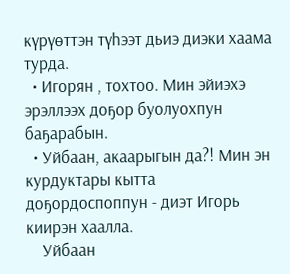күрүөттэн түһээт дьиэ диэки хаама турда.
  • Игорян , тохтоо. Мин эйиэхэ эрэллээх доҕор буолуохпун баҕарабын.
  • Уйбаан, акаарыгын да?! Мин эн курдуктары кытта доҕордоспоппун - диэт Игорь киирэн хаалла.
    Уйбаан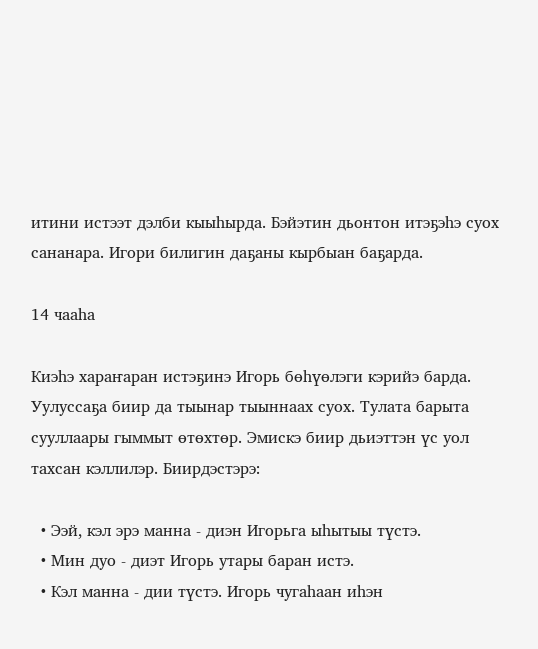итини истээт дэлби кыыһырда. Бэйэтин дьонтон итэҕэһэ суох сананара. Игори билигин даҕаны кырбыан баҕарда.

14 чааһа

Киэһэ хараҥаран истэҕинэ Игорь бөһүөлэги кэрийэ барда. Уулуссаҕа биир да тыынар тыыннаах суох. Тулата барыта сууллаары гыммыт өтөхтөр. Эмискэ биир дьиэттэн үс уол тахсан кэллилэр. Биирдэстэрэ:

  • Ээй, кэл эрэ манна - диэн Игорьга ыһытыы түстэ.
  • Мин дуо - диэт Игорь утары баран истэ.
  • Кэл манна - дии түстэ. Игорь чугаһаан иһэн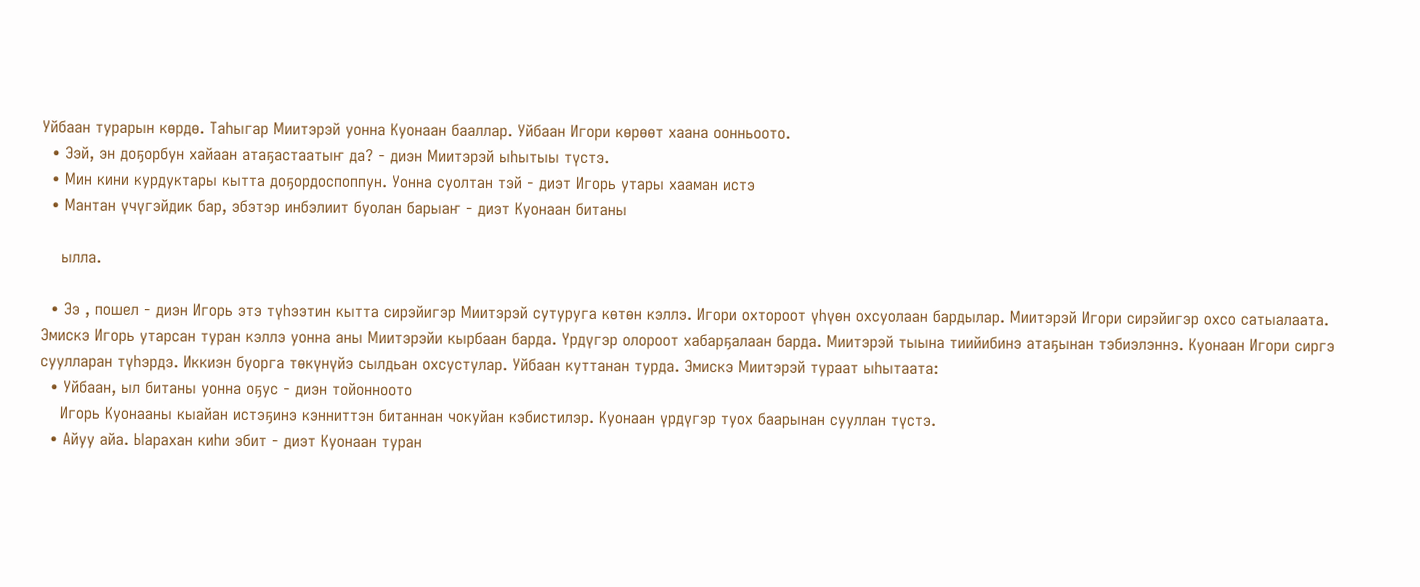Уйбаан турарын көрдө. Таһыгар Миитэрэй уонна Куонаан бааллар. Уйбаан Игори көрөөт хаана оонньоото.
  • Ээй, эн доҕорбун хайаан атаҕастаатыҥ да? - диэн Миитэрэй ыһытыы түстэ.
  • Мин кини курдуктары кытта доҕордоспоппун. Уонна суолтан тэй - диэт Игорь утары хааман истэ
  • Мантан үчүгэйдик бар, эбэтэр инбэлиит буолан барыаҥ - диэт Куонаан битаны

    ылла.

  • Ээ , пошел - диэн Игорь этэ түһээтин кытта сирэйигэр Миитэрэй сутуруга көтөн кэллэ. Игори охтороот үһүөн охсуолаан бардылар. Миитэрэй Игори сирэйигэр охсо сатыалаата. Эмискэ Игорь утарсан туран кэллэ уонна аны Миитэрэйи кырбаан барда. Үрдүгэр олороот хабарҕалаан барда. Миитэрэй тыына тиийибинэ атаҕынан тэбиэлэннэ. Куонаан Игори сиргэ суулларан түһэрдэ. Иккиэн буорга төкүнүйэ сылдьан охсустулар. Уйбаан куттанан турда. Эмискэ Миитэрэй тураат ыһытаата:
  • Уйбаан, ыл битаны уонна оҕус - диэн тойонноото
    Игорь Куонааны кыайан истэҕинэ кэнниттэн битаннан чокуйан кэбистилэр. Куонаан үрдүгэр туох баарынан сууллан түстэ.
  • Айуу айа. Ыарахан киһи эбит - диэт Куонаан туран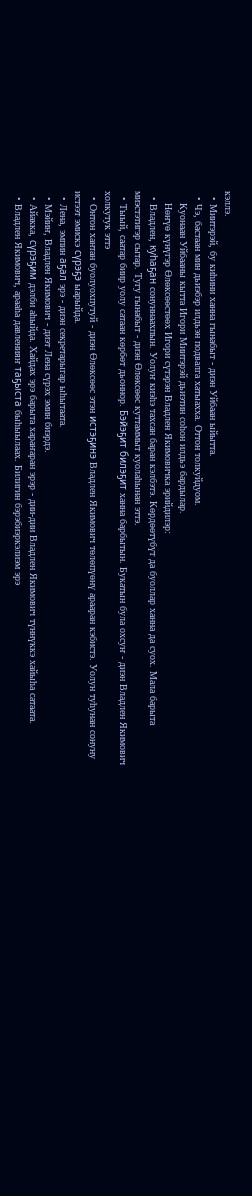кэллэ.
  • Миитэрэй, бу киһини ханна гынабыт - диэн Уйбаан ыйытта.
  • Чэ, бастаан мин дьиэбэр илдьэн подвалга хатыахха. Оттон толкуйдуом.
    Куонаан Уйбааны кытта Игори Миитэрэй дьиэтин соһон илдьэ бардылар.
    Нөҥүө күнүгэр Өлөксөөстөөх Игори сүтэрэн Владлен Якимовичка эрийдилэр:
  • Владлен, куһаҕан сонуннаахпын. Уолуҥ киэһэ тахсан баран кэлбэтэ. Көрдөөтүбүт да буоллар ханна да суох. Мала барыта миэстэтигэр сытар. Тугу гынабыт - диэн Өлөксөөс куттаммыт куолаһынан эттэ.
  • Тыый, саатар биир уолу сатаан көрбөт дьоннор. Бэйэҕит билэҕит ханна барбытын. Букатын була охсуҥ - диэн Владлен Якимович холкутук эттэ
  • Онтон хантан буолуохпутуй - диэн Өлөксөөс этэн истэҕинэ Владлен Якимович төлөпүөнү арааран кэбистэ. Уолун туһунан сонуну истээт эмискэ сүрэҕэ ыарыйда.
  • Лена, эмпин аҕал эрэ - диэн секретарыгар ыһытаата.
  • Мэйиҥ, Владлен Якимович - диэт Лена сүрэх эмин биэрдэ.
  • Айакка, сүрэҕим дэлби аһыйда. Хайдах эрэ барыта хараҥаран эрэр - дии-дии Владлен Якимович түннүккэ хайыһа сатаата.
  • Владлен Якимович, арааһа давленияҥ таҕыста быһыылаах. Билигин бэрэбиэркэлиэм эрэ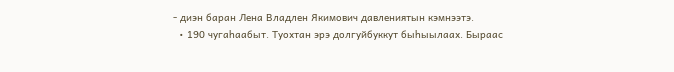- диэн баран Лена Владлен Якимович давлениятын кэмнээтэ.
  • 190 чугаһаабыт. Туохтан эрэ долгуйбуккут быһыылаах. Быраас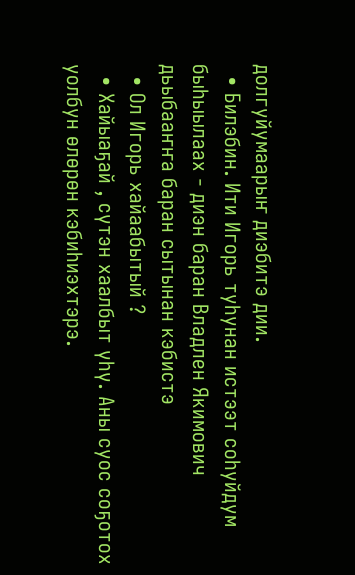долгуйумаарыҥ диэбитэ дии.
  • Билэбин. Ити Игорь туһунан истээт соһуйдум быһыылаах - диэн баран Владлен Якимович дьыбааҥҥа баран сытынан кэбистэ
  • Ол Игорь хайаабытый ?
  • Хайыаҕай , сүтэн хаалбыт үһү. Аны суос соҕотох уолбун өлөрөн кэбиһиэхтэрэ.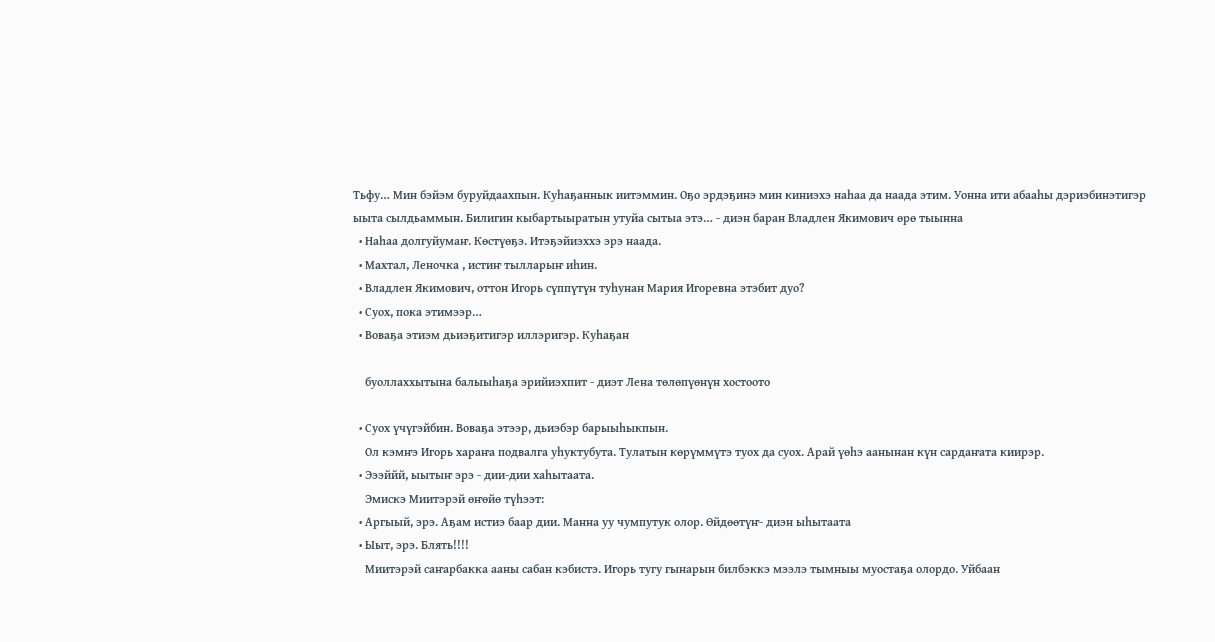Тьфу… Мин бэйэм буруйдаахпын. Куһаҕаннык иитэммин. Оҕо эрдэҕинэ мин киниэхэ наһаа да наада этим. Уонна ити абааһы дэриэбинэтигэр ыыта сылдьаммын. Билигин кыбартыыратын утуйа сытыа этэ… - диэн баран Владлен Якимович өрө тыынна
  • Наһаа долгуйумаҥ. Көстүөҕэ. Итэҕэйиэххэ эрэ наада.
  • Махтал, Леночка , истиҥ тылларыҥ иһин.
  • Владлен Якимович, оттон Игорь сүппүтүн туһунан Мария Игоревна этэбит дуо?
  • Суох, пока этимээр…
  • Воваҕа этиэм дьиэҕитигэр иллэригэр. Куһаҕан

    буоллаххытына балыыһаҕа эрийиэхпит - диэт Лена төлөпүөнүн хостоото

  • Суох үчүгэйбин. Воваҕа этээр, дьиэбэр барыыһыкпын.
    Ол кэмҥэ Игорь хараҥа подвалга уһуктубута. Тулатын көрүммүтэ туох да суох. Арай үөһэ аанынан күн сардаҥата киирэр.
  • Эээййй, ыытыҥ эрэ - дии-дии хаһытаата.
    Эмискэ Миитэрэй өҥөйө түһээт:
  • Аргыый, эрэ. Аҕам истиэ баар дии. Манна уу чумпутук олор. Өйдөөтүҥ- диэн ыһытаата
  • Ыыт, эрэ. Блять!!!!
    Миитэрэй саҥарбакка ааны сабан кэбистэ. Игорь тугу гынарын билбэккэ мээлэ тымныы муостаҕа олордо. Уйбаан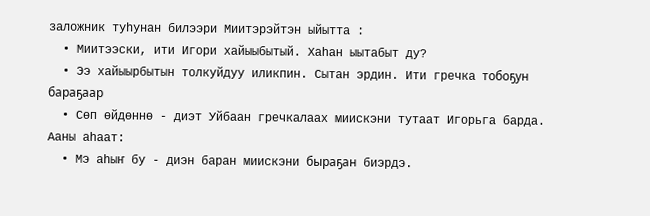заложник туһунан билээри Миитэрэйтэн ыйытта :
  • Миитээски, ити Игори хайыыбытый. Хаһан ыытабыт ду?
  • Ээ хайыырбытын толкуйдуу иликпин. Сытан эрдин. Ити гречка тобоҕун бараҕаар
  • Сөп өйдөннө - диэт Уйбаан гречкалаах миискэни тутаат Игорьга барда. Ааны аһаат:
  • Мэ аһыҥ бу - диэн баран миискэни быраҕан биэрдэ.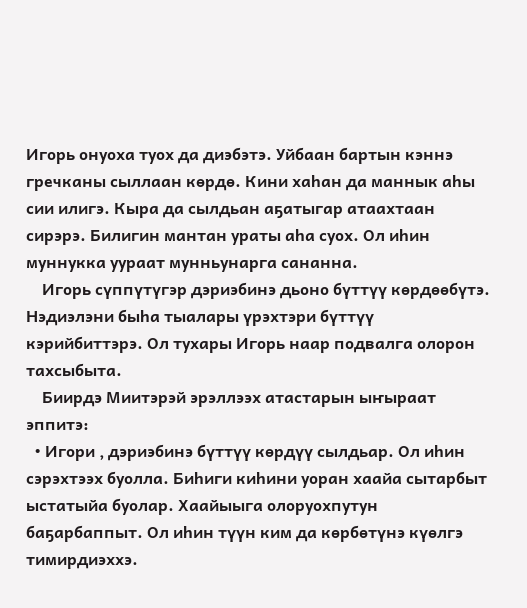Игорь онуоха туох да диэбэтэ. Уйбаан бартын кэннэ гречканы сыллаан көрдө. Кини хаһан да маннык аһы сии илигэ. Кыра да сылдьан аҕатыгар атаахтаан сирэрэ. Билигин мантан ураты аһа суох. Ол иһин муннукка уураат мунньунарга сананна.
    Игорь сүппүтүгэр дэриэбинэ дьоно бүттүү көрдөөбүтэ. Нэдиэлэни быһа тыалары үрэхтэри бүттүү кэрийбиттэрэ. Ол тухары Игорь наар подвалга олорон тахсыбыта.
    Биирдэ Миитэрэй эрэллээх атастарын ыҥыраат эппитэ:
  • Игори , дэриэбинэ бүттүү көрдүү сылдьар. Ол иһин сэрэхтээх буолла. Биһиги киһини уоран хаайа сытарбыт ыстатыйа буолар. Хаайыыга олоруохпутун баҕарбаппыт. Ол иһин түүн ким да көрбөтүнэ күөлгэ тимирдиэххэ.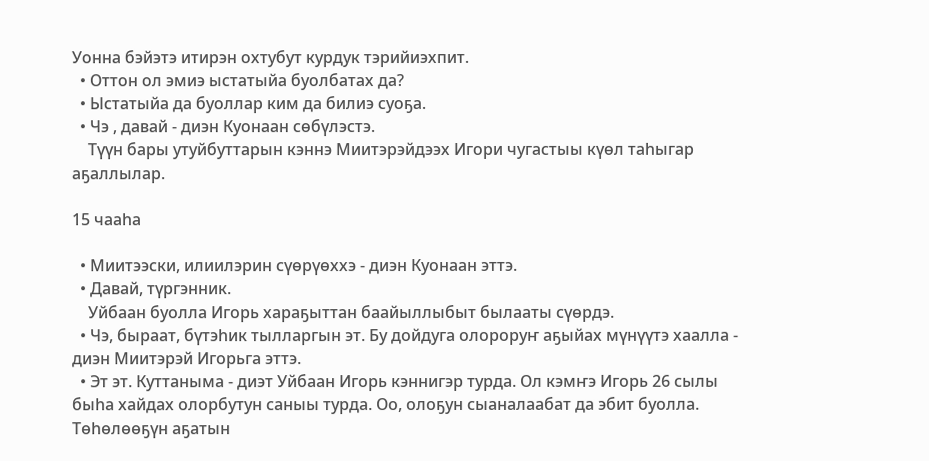Уонна бэйэтэ итирэн охтубут курдук тэрийиэхпит.
  • Оттон ол эмиэ ыстатыйа буолбатах да?
  • Ыстатыйа да буоллар ким да билиэ суоҕа.
  • Чэ , давай - диэн Куонаан сөбүлэстэ.
    Түүн бары утуйбуттарын кэннэ Миитэрэйдээх Игори чугастыы күөл таһыгар аҕаллылар.

15 чааһа

  • Миитээски, илиилэрин сүөрүөххэ - диэн Куонаан эттэ.
  • Давай, түргэнник.
    Уйбаан буолла Игорь хараҕыттан баайыллыбыт былааты сүөрдэ.
  • Чэ, быраат, бүтэһик тылларгын эт. Бу дойдуга олороруҥ аҕыйах мүнүүтэ хаалла - диэн Миитэрэй Игорьга эттэ.
  • Эт эт. Куттаныма - диэт Уйбаан Игорь кэннигэр турда. Ол кэмҥэ Игорь 26 сылы быһа хайдах олорбутун саныы турда. Оо, олоҕун сыаналаабат да эбит буолла. Төһөлөөҕүн аҕатын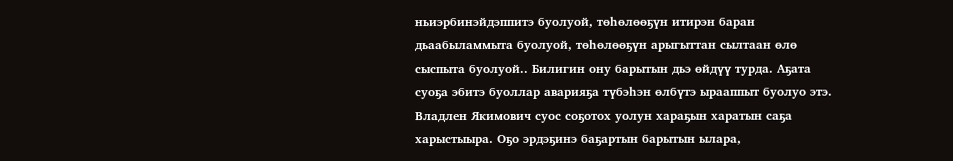ньиэрбинэйдэппитэ буолуой, төһөлөөҕүн итирэн баран дьаабыламмыта буолуой, төһөлөөҕүн арыгыттан сылтаан өлө сыспыта буолуой.. Билигин ону барытын дьэ өйдүү турда. Аҕата суоҕа эбитэ буоллар аварияҕа түбэһэн өлбүтэ ырааппыт буолуо этэ. Владлен Якимович суос соҕотох уолун хараҕын харатын саҕа харыстыыра. Оҕо эрдэҕинэ баҕартын барытын ылара,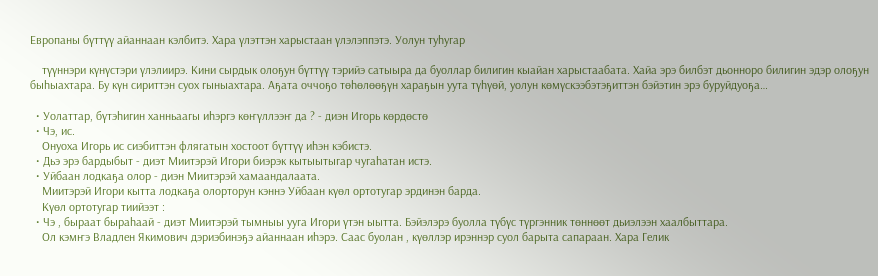Европаны бүттүү айаннаан кэлбитэ. Хара үлэттэн харыстаан үлэлэппэтэ. Уолун туһугар

    түүннэри күнүстэри үлэлиирэ. Кини сырдык олоҕун бүттүү тэрийэ сатыыра да буоллар билигин кыайан харыстаабата. Хайа эрэ билбэт дьонноро билигин эдэр олоҕун быһыахтара. Бу күн сириттэн суох гыныахтара. Аҕата оччоҕо төһөлөөҕүн хараҕын уута түһүөй, уолун көмүскээбэтэҕиттэн бэйэтин эрэ буруйдуоҕа…

  • Уолаттар, бүтэһигин ханньаагы иһэргэ көҥүллээҥ да ? - диэн Игорь көрдөстө
  • Чэ, ис.
    Онуоха Игорь ис сиэбиттэн флягатын хостоот бүттүү иһэн кэбистэ.
  • Дьэ эрэ бардыбыт - диэт Миитэрэй Игори биэрэк кытыытыгар чугаһатан истэ.
  • Уйбаан лодкаҕа олор - диэн Миитэрэй хамаандалаата.
    Миитэрэй Игори кытта лодкаҕа олорторун кэннэ Уйбаан күөл ортотугар эрдинэн барда.
    Күөл ортотугар тиийээт :
  • Чэ , быраат быраһаай - диэт Миитэрэй тымныы ууга Игори үтэн ыытта. Бэйэлэрэ буолла түбүс түргэнник төннөөт дьиэлээн хаалбыттара.
    Ол кэмҥэ Владлен Якимович дэриэбинэҕэ айаннаан иһэрэ. Саас буолан , күөллэр ирэннэр суол барыта сапараан. Хара Гелик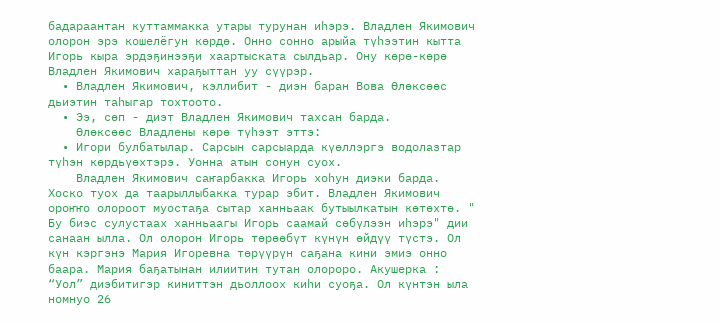бадараантан куттаммакка утары турунан иһэрэ. Владлен Якимович олорон эрэ кошелёгун көрдө. Онно сонно арыйа түһээтин кытта Игорь кыра эрдэҕинээҕи хаартыската сылдьар. Ону көрө-көрө Владлен Якимович хараҕыттан уу сүүрэр.
  • Владлен Якимович, кэллибит - диэн баран Вова Өлөксөөс дьиэтин таһыгар тохтоото.
  • Ээ, сөп - диэт Владлен Якимович тахсан барда.
    Өлөксөөс Владлены көрө түһээт эттэ:
  • Игори булбатылар. Сарсын сарсыарда күөллэргэ водолазтар түһэн көрдьүөхтэрэ. Уонна атын сонун суох.
    Владлен Якимович саҥарбакка Игорь хоһун диэки барда. Хоско туох да таарыллыбакка турар эбит. Владлен Якимович ороҥҥо олороот муостаҕа сытар ханньаак бутыылкатын көтөхтө. " Бу биэс сулустаах ханньаагы Игорь саамай сөбүлээн иһэрэ" дии санаан ылла. Ол олорон Игорь төрөөбүт күнүн өйдүү түстэ. Ол күн кэргэнэ Мария Игоревна төрүүрүн саҕана кини эмиэ онно баара. Мария баҕатынан илиитин тутан олороро. Акушерка : “Уол” диэбитигэр киниттэн дьоллоох киһи суоҕа. Ол күнтэн ыла номнуо 26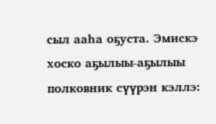сыл ааһа оҕуста. Эмискэ хоско аҕылыы-аҕылыы полковник сүүрэн кэллэ: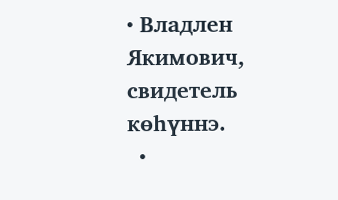• Владлен Якимович, свидетель көһүннэ.
  •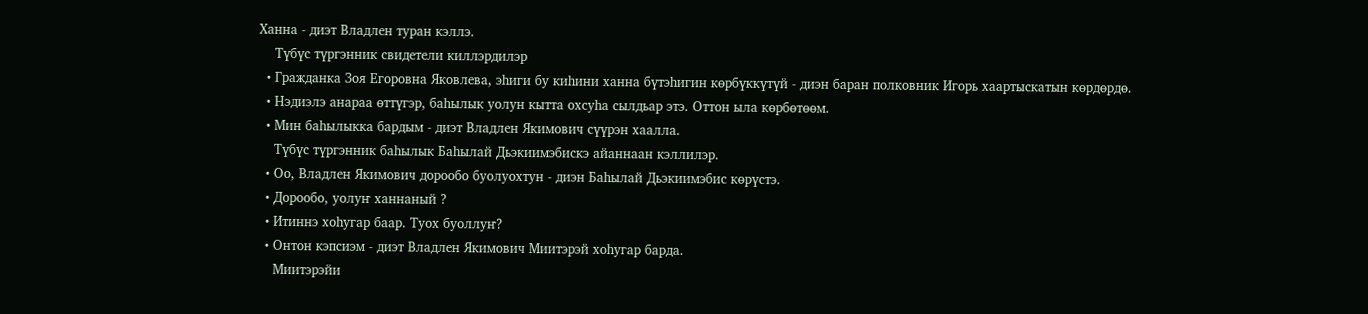Ханна - диэт Владлен туран кэллэ.
    Түбүс түргэнник свидетели киллэрдилэр
  • Гражданка Зоя Егоровна Яковлева, эһиги бу киһини ханна бүтэһигин көрбүккүтүй - диэн баран полковник Игорь хаартыскатын көрдөрдө.
  • Нэдиэлэ анараа өттүгэр, баһылык уолун кытта охсуһа сылдьар этэ. Оттон ыла көрбөтөөм.
  • Мин баһылыкка бардым - диэт Владлен Якимович сүүрэн хаалла.
    Түбүс түргэнник баһылык Баһылай Дьэкиимэбискэ айаннаан кэллилэр.
  • Оо, Владлен Якимович дорообо буолуохтун - диэн Баһылай Дьэкиимэбис көрүстэ.
  • Дорообо, уолуҥ ханнаный ?
  • Итиннэ хоһугар баар. Туох буоллуҥ?
  • Онтон кэпсиэм - диэт Владлен Якимович Миитэрэй хоһугар барда.
    Миитэрэйи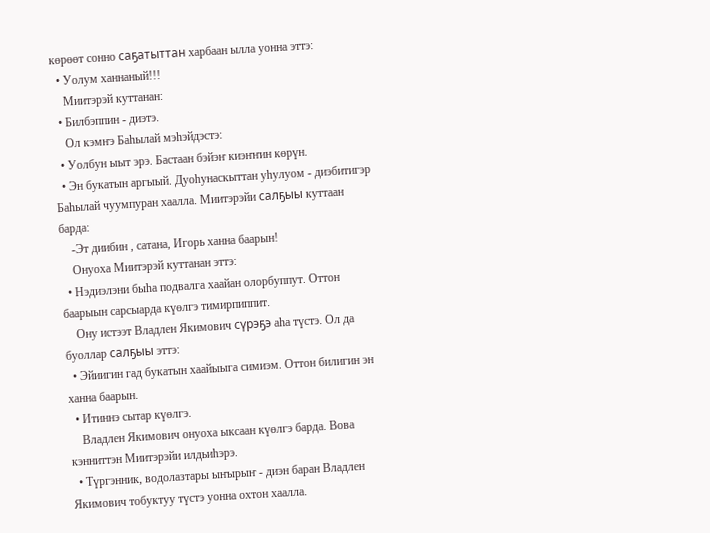көрөөт сонно саҕатыттан харбаан ылла уонна эттэ:
  • Уолум ханнаный!!!
    Миитэрэй куттанан:
  • Билбэппин - диэтэ.
    Ол кэмҥэ Баһылай мэһэйдэстэ:
  • Уолбун ыыт эрэ. Бастаан бэйэҥ киэҥҥин көрүн.
  • Эн букатын аргыый. Дуоһунаскыттан уһулуом - диэбитигэр Баһылай чуумпуран хаалла. Миитэрэйи салҕыы куттаан барда:
    -Эт диибин , сатана, Игорь ханна баарын!
    Онуоха Миитэрэй куттанан эттэ:
  • Нэдиэлэни быһа подвалга хаайан олорбуппут. Оттон баарыын сарсыарда күөлгэ тимирпиппит.
    Ону истээт Владлен Якимович сүрэҕэ аһа түстэ. Ол да буоллар салҕыы эттэ:
  • Эйиигин гад букатын хаайыыга симиэм. Оттон билигин эн ханна баарын.
  • Итиннэ сытар күөлгэ.
    Владлен Якимович онуоха ыксаан күөлгэ барда. Вова кэнниттэн Миитэрэйи илдьиһэрэ.
  • Түргэнник, водолазтары ыҥырыҥ - диэн баран Владлен Якимович тобуктуу түстэ уонна охтон хаалла.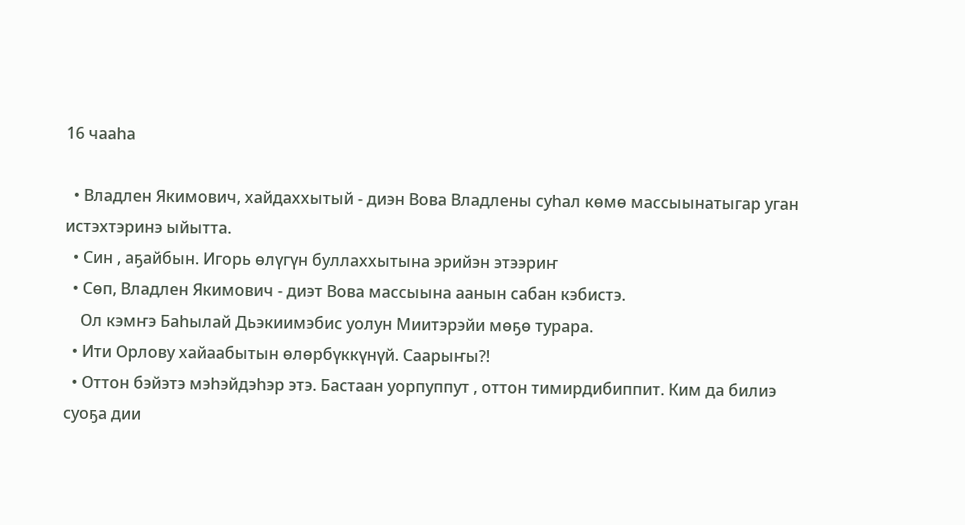16 чааһа

  • Владлен Якимович, хайдаххытый - диэн Вова Владлены суһал көмө массыынатыгар уган истэхтэринэ ыйытта.
  • Син , аҕайбын. Игорь өлүгүн буллаххытына эрийэн этээриҥ
  • Сөп, Владлен Якимович - диэт Вова массыына аанын сабан кэбистэ.
    Ол кэмҥэ Баһылай Дьэкиимэбис уолун Миитэрэйи мөҕө турара.
  • Ити Орлову хайаабытын өлөрбүккүнүй. Саарыҥы?!
  • Оттон бэйэтэ мэһэйдэһэр этэ. Бастаан уорпуппут , оттон тимирдибиппит. Ким да билиэ суоҕа дии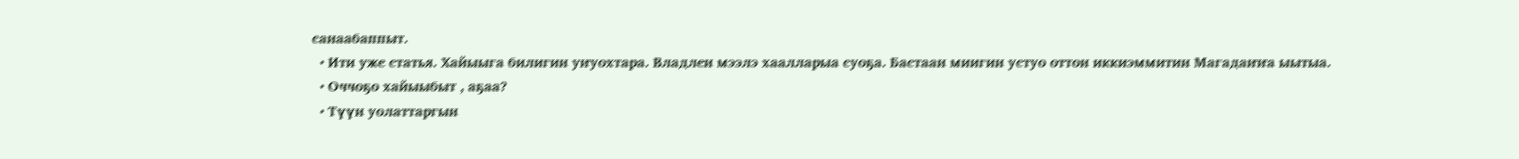санаабаппыт.
  • Ити уже статья. Хайыыга билигин уҥуохтара. Владлен мээлэ хаалларыа суоҕа. Бастаан миигин устуо оттон иккиэммитин Магадаҥҥа ыытыа.
  • Оччоҕо хайыыбыт , аҕаа?
  • Түүн уолаттаргын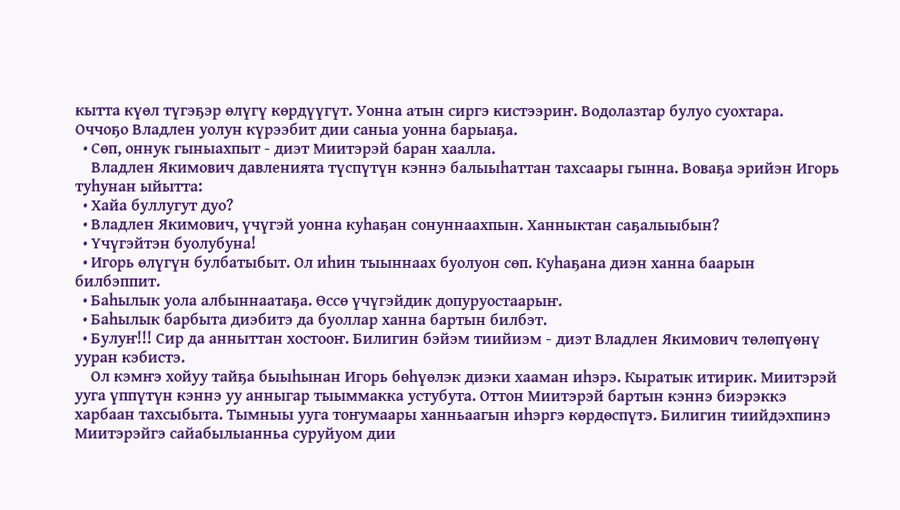кытта күөл түгэҕэр өлүгү көрдүүгүт. Уонна атын сиргэ кистээриҥ. Водолазтар булуо суохтара. Оччоҕо Владлен уолун күрээбит дии саныа уонна барыаҕа.
  • Сөп, оннук гыныахпыт - диэт Миитэрэй баран хаалла.
    Владлен Якимович давленията түспүтүн кэннэ балыыһаттан тахсаары гынна. Воваҕа эрийэн Игорь туһунан ыйытта:
  • Хайа буллугут дуо?
  • Владлен Якимович, үчүгэй уонна куһаҕан сонуннаахпын. Ханныктан саҕалыыбын?
  • Үчүгэйтэн буолубуна!
  • Игорь өлүгүн булбатыбыт. Ол иһин тыыннаах буолуон сөп. Куһаҕана диэн ханна баарын билбэппит.
  • Баһылык уола албыннаатаҕа. Өссө үчүгэйдик допуруостаарыҥ.
  • Баһылык барбыта диэбитэ да буоллар ханна бартын билбэт.
  • Булуҥ!!! Сир да анныттан хостооҥ. Билигин бэйэм тиийиэм - диэт Владлен Якимович төлөпүөнү ууран кэбистэ.
    Ол кэмҥэ хойуу тайҕа быыһынан Игорь бөһүөлэк диэки хааман иһэрэ. Кыратык итирик. Миитэрэй ууга үппүтүн кэннэ уу анныгар тыыммакка устубута. Оттон Миитэрэй бартын кэннэ биэрэккэ харбаан тахсыбыта. Тымныы ууга тоҥумаары ханньаагын иһэргэ көрдөспүтэ. Билигин тиийдэхпинэ Миитэрэйгэ сайабылыанньа суруйуом дии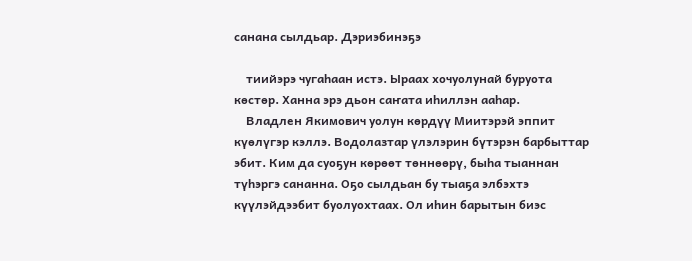санана сылдьар. Дэриэбинэҕэ

    тиийэрэ чугаһаан истэ. Ыраах хочуолунай буруота көстөр. Ханна эрэ дьон саҥата иһиллэн ааһар.
    Владлен Якимович уолун көрдүү Миитэрэй эппит күөлүгэр кэллэ. Водолазтар үлэлэрин бүтэрэн барбыттар эбит. Ким да суоҕун көрөөт төннөөрү, быһа тыаннан түһэргэ сананна. Оҕо сылдьан бу тыаҕа элбэхтэ күүлэйдээбит буолуохтаах. Ол иһин барытын биэс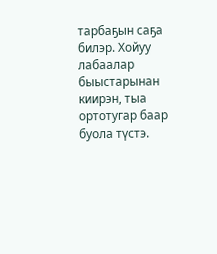тарбаҕын саҕа билэр. Хойуу лабаалар быыстарынан киирэн, тыа ортотугар баар буола түстэ.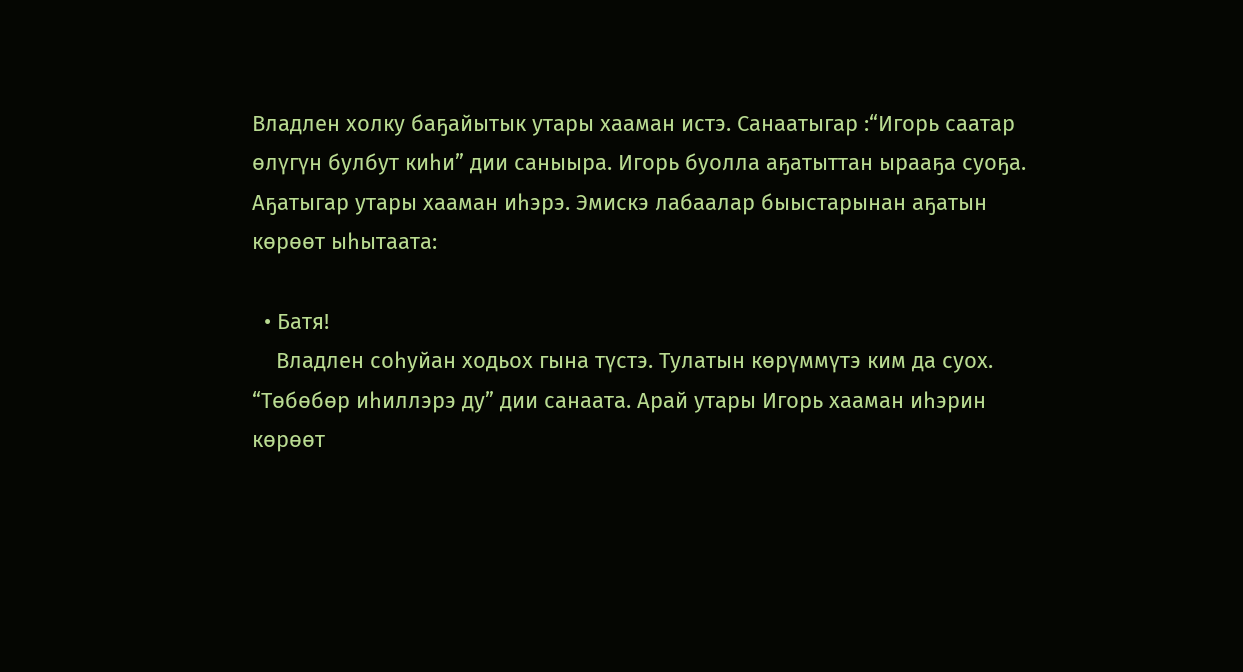Владлен холку баҕайытык утары хааман истэ. Санаатыгар :“Игорь саатар өлүгүн булбут киһи” дии саныыра. Игорь буолла аҕатыттан ырааҕа суоҕа. Аҕатыгар утары хааман иһэрэ. Эмискэ лабаалар быыстарынан аҕатын көрөөт ыһытаата:

  • Батя!
    Владлен соһуйан ходьох гына түстэ. Тулатын көрүммүтэ ким да суох. “Төбөбөр иһиллэрэ ду” дии санаата. Арай утары Игорь хааман иһэрин көрөөт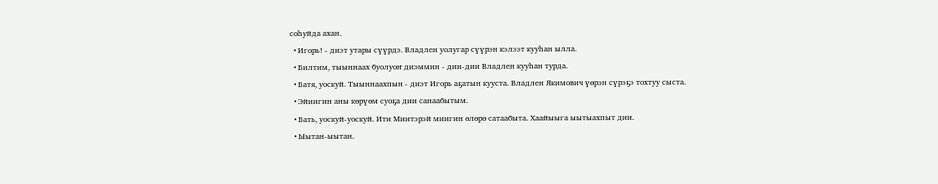соһуйда ахан.
  • Игорь! - диэт утары сүүрдэ. Владлен уолугар сүүрэн кэлээт кууһан ылла.
  • Билтим, тыыннаах буолуоҥ диэммин - дии-дии Владлен кууһан турда.
  • Батя, уоскуй. Тыыннаахпын - диэт Игорь аҕатын кууста. Владлен Якимович үөрэн сүрэҕэ тохтуу сыста.
  • Эйиигин аны көрүөм суоҕа дии санаабытым.
  • Бать, уоскуй-уоскуй. Ити Миитэрэй миигин өлөрө сатаабыта. Хаайыыга ыытыахпыт дии.
  • Ыытан-ыытан.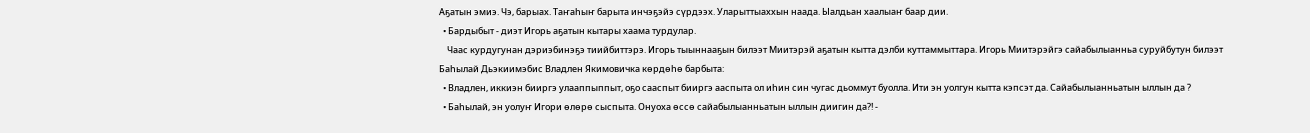Аҕатын эмиэ. Чэ, барыах. Таҥаһыҥ барыта инчэҕэйэ сүрдээх. Уларыттыаххын наада. Ыалдьан хаалыаҥ баар дии.
  • Бардыбыт - диэт Игорь аҕатын кытары хаама турдулар.
    Чаас курдугунан дэриэбинэҕэ тиийбиттэрэ. Игорь тыыннааҕын билээт Миитэрэй аҕатын кытта дэлби куттаммыттара. Игорь Миитэрэйгэ сайабылыанньа суруйбутун билээт Баһылай Дьэкиимэбис Владлен Якимовичка көрдөһө барбыта:
  • Владлен, иккиэн бииргэ улааппыппыт, оҕо сааспыт бииргэ ааспыта ол иһин син чугас дьоммут буолла. Ити эн уолгун кытта кэпсэт да. Сайабылыанньатын ыллын да ?
  • Баһылай, эн уолуҥ Игори өлөрө сыспыта. Онуоха өссө сайабылыанньатын ыллын диигин да?! -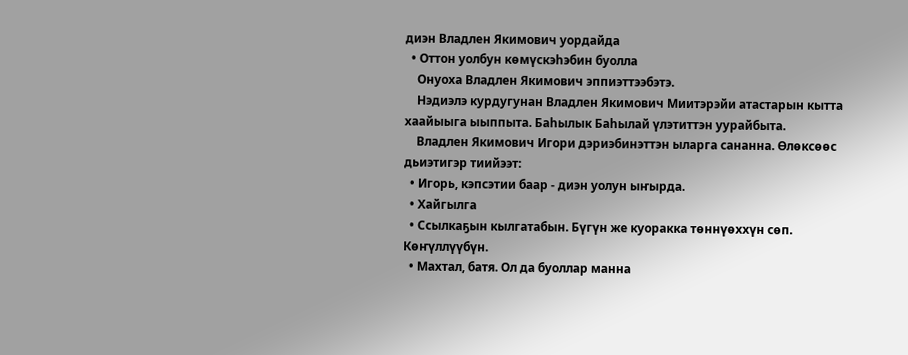диэн Владлен Якимович уордайда
  • Оттон уолбун көмүскэһэбин буолла
    Онуоха Владлен Якимович эппиэттээбэтэ.
    Нэдиэлэ курдугунан Владлен Якимович Миитэрэйи атастарын кытта хаайыыга ыыппыта. Баһылык Баһылай үлэтиттэн уурайбыта.
    Владлен Якимович Игори дэриэбинэттэн ыларга сананна. Өлөксөөс дьиэтигэр тиийээт:
  • Игорь, кэпсэтии баар - диэн уолун ыҥырда.
  • Хайгылга
  • Ссылкаҕын кылгатабын. Бүгүн же куоракка төннүөххүн сөп. Көҥүллүүбүн.
  • Махтал, батя. Ол да буоллар манна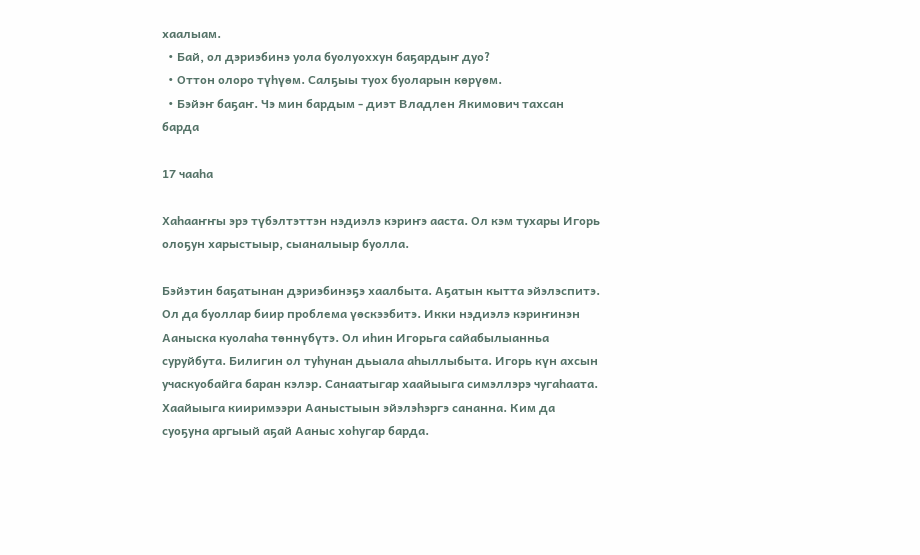хаалыам.
  • Бай, ол дэриэбинэ уола буолуоххун баҕардыҥ дуо?
  • Оттон олоро түһүөм. Салҕыы туох буоларын көрүөм.
  • Бэйэҥ баҕаҥ. Чэ мин бардым - диэт Владлен Якимович тахсан барда

17 чааһа

Хаһааҥҥы эрэ түбэлтэттэн нэдиэлэ кэриҥэ ааста. Ол кэм тухары Игорь олоҕун харыстыыр, сыаналыыр буолла.

Бэйэтин баҕатынан дэриэбинэҕэ хаалбыта. Аҕатын кытта эйэлэспитэ. Ол да буоллар биир проблема үөскээбитэ. Икки нэдиэлэ кэриҥинэн Ааныска куолаһа төннүбүтэ. Ол иһин Игорьга сайабылыанньа суруйбута. Билигин ол туһунан дьыала аһыллыбыта. Игорь күн ахсын учаскуобайга баран кэлэр. Санаатыгар хаайыыга симэллэрэ чугаһаата. Хаайыыга кииримээри Ааныстыын эйэлэһэргэ сананна. Ким да суоҕуна аргыый аҕай Ааныс хоһугар барда.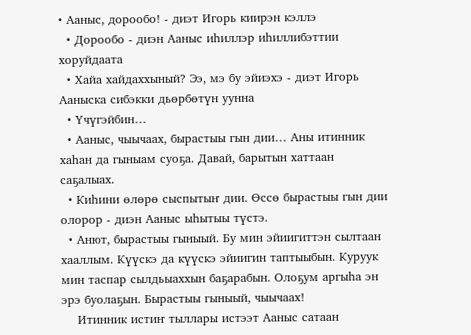• Ааныс, дорообо! - диэт Игорь киирэн кэллэ
  • Дорообо - диэн Ааныс иһиллэр иһиллибэттии хоруйдаата
  • Хайа хайдаххыный? Ээ, мэ бу эйиэхэ - диэт Игорь Ааныска сибэкки дьөрбөтүн уунна
  • Үчүгэйбин…
  • Ааныс, чыычаах, бырастыы гын дии… Аны итинник хаһан да гыныам суоҕа. Давай, барытын хаттаан саҕалыах.
  • Киһини өлөрө сыспытыҥ дии. Өссө бырастыы гын дии олорор - диэн Ааныс ыһытыы түстэ.
  • Анют, бырастыы гыныый. Бу мин эйиигиттэн сылтаан хааллым. Күүскэ да күүскэ эйиигин таптыыбын. Куруук мин таспар сылдьыаххын баҕарабын. Олоҕум аргыһа эн эрэ буолаҕын. Бырастыы гыныый, чыычаах!
    Итинник истиҥ тыллары истээт Ааныс сатаан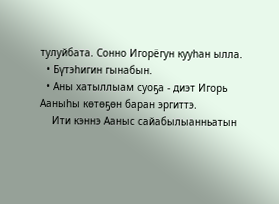тулуйбата. Сонно Игорёгун кууһан ылла.
  • Бүтэһигин гынабын.
  • Аны хатыллыам суоҕа - диэт Игорь Ааныһы көтөҕөн баран эргиттэ.
    Ити кэннэ Ааныс сайабылыанньатын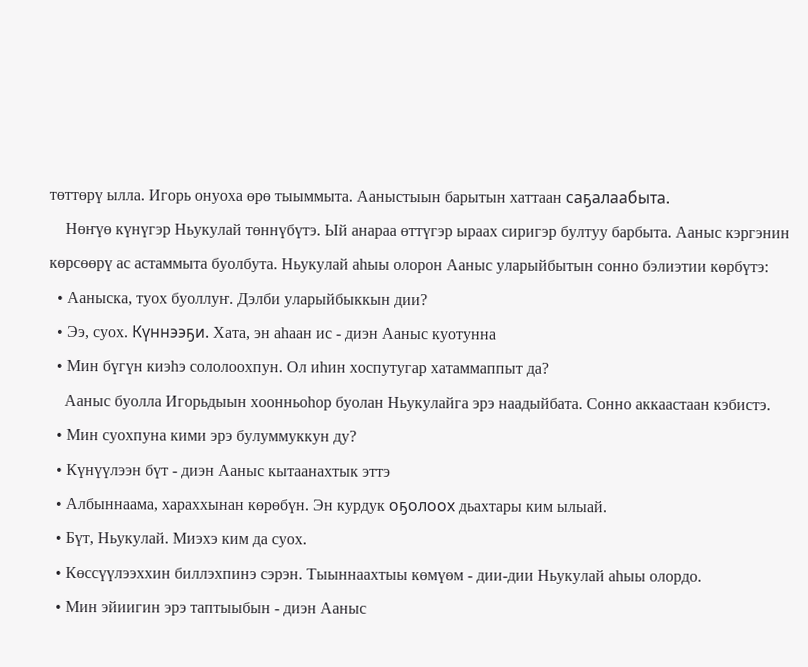төттөрү ылла. Игорь онуоха өрө тыыммыта. Ааныстыын барытын хаттаан саҕалаабыта.
    Нөҥүө күнүгэр Ньукулай төннүбүтэ. Ый анараа өттүгэр ыраах сиригэр бултуу барбыта. Ааныс кэргэнин көрсөөрү ас астаммыта буолбута. Ньукулай аһыы олорон Ааныс уларыйбытын сонно бэлиэтии көрбүтэ:
  • Ааныска, туох буоллуҥ. Дэлби уларыйбыккын дии?
  • Ээ, суох. Күннээҕи. Хата, эн аһаан ис - диэн Ааныс куотунна
  • Мин бүгүн киэһэ сололоохпун. Ол иһин хоспутугар хатаммаппыт да?
    Ааныс буолла Игорьдыын хоонньоһор буолан Ньукулайга эрэ наадыйбата. Сонно аккаастаан кэбистэ.
  • Мин суохпуна кими эрэ булуммуккун ду?
  • Күнүүлээн бүт - диэн Ааныс кытаанахтык эттэ
  • Албыннаама, хараххынан көрөбүн. Эн курдук оҕолоох дьахтары ким ылыай.
  • Бүт, Ньукулай. Миэхэ ким да суох.
  • Көссүүлээххин биллэхпинэ сэрэн. Тыыннаахтыы көмүөм - дии-дии Ньукулай аһыы олордо.
  • Мин эйиигин эрэ таптыыбын - диэн Ааныс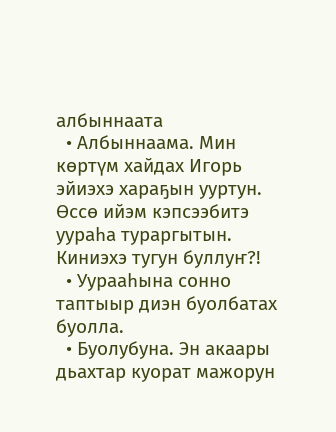албыннаата
  • Албыннаама. Мин көртүм хайдах Игорь эйиэхэ хараҕын ууртун. Өссө ийэм кэпсээбитэ уураһа тураргытын. Киниэхэ тугун буллуҥ?!
  • Уурааһына сонно таптыыр диэн буолбатах буолла.
  • Буолубуна. Эн акаары дьахтар куорат мажорун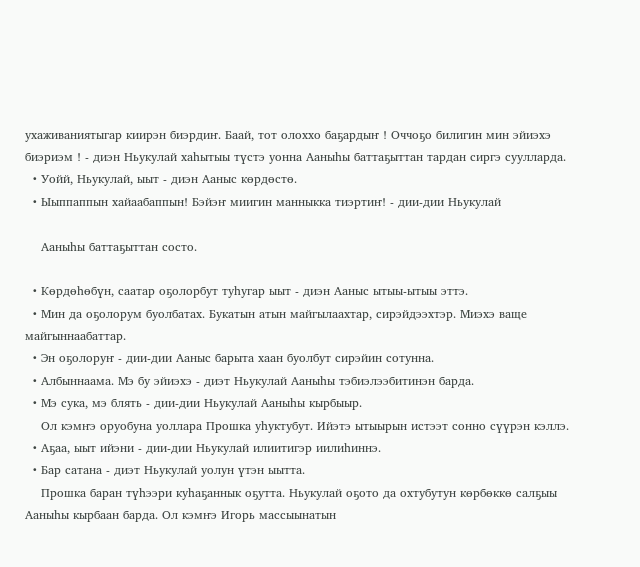ухаживаниятыгар киирэн биэрдиҥ. Баай, тот олоххо баҕардыҥ ! Оччоҕо билигин мин эйиэхэ биэриэм ! - диэн Ньукулай хаһытыы түстэ уонна Ааныһы баттаҕыттан тардан сиргэ суулларда.
  • Уойй, Ньукулай, ыыт - диэн Ааныс көрдөстө.
  • Ыыппаппын хайаабаппын! Бэйэҥ миигин манныкка тиэртиҥ! - дии-дии Ньукулай

    Ааныһы баттаҕыттан состо.

  • Көрдөһөбүн, саатар оҕолорбут туһугар ыыт - диэн Ааныс ытыы-ытыы эттэ.
  • Мин да оҕолорум буолбатах. Букатын атын майгылаахтар, сирэйдээхтэр. Миэхэ ваще майгыннаабаттар.
  • Эн оҕолоруҥ - дии-дии Ааныс барыта хаан буолбут сирэйин сотунна.
  • Албыннаама. Мэ бу эйиэхэ - диэт Ньукулай Ааныһы тэбиэлээбитинэн барда.
  • Мэ сука, мэ блять - дии-дии Ньукулай Ааныһы кырбыыр.
    Ол кэмҥэ оруобуна уоллара Прошка уһуктубут. Ийэтэ ытыырын истээт сонно сүүрэн кэллэ.
  • Аҕаа, ыыт ийэни - дии-дии Ньукулай илиитигэр иилиһиннэ.
  • Бар сатана - диэт Ньукулай уолун үтэн ыытта.
    Прошка баран түһээри куһаҕаннык оҕутта. Ньукулай оҕото да охтубутун көрбөккө салҕыы Ааныһы кырбаан барда. Ол кэмҥэ Игорь массыынатын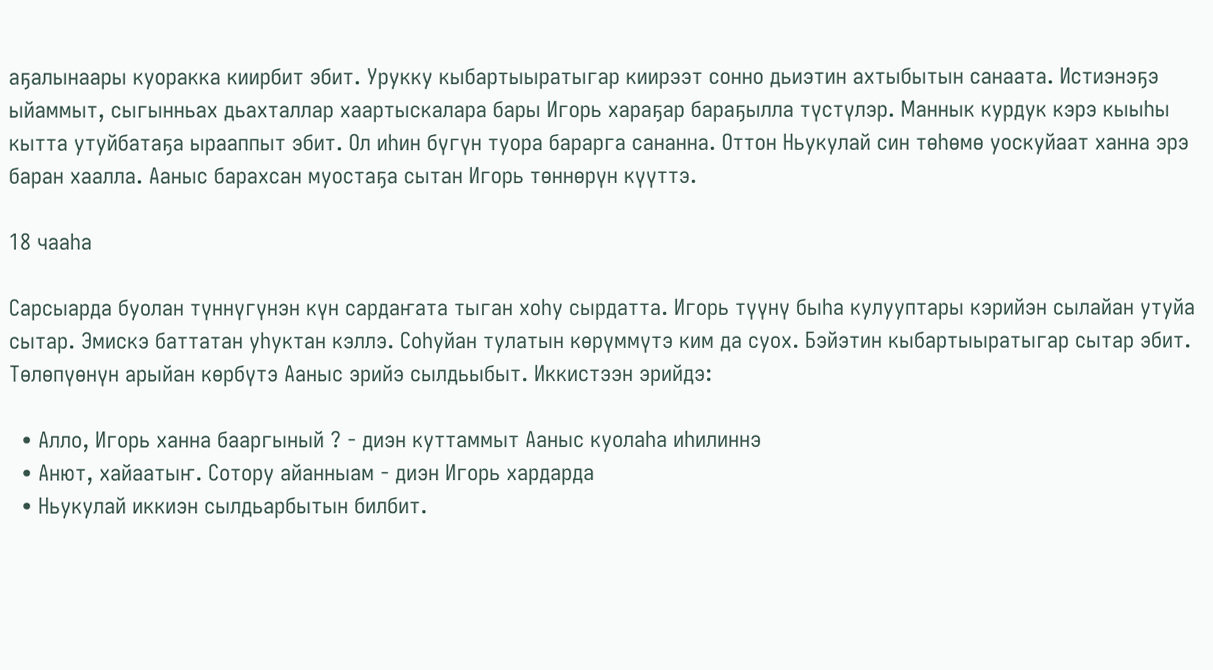аҕалынаары куоракка киирбит эбит. Урукку кыбартыыратыгар киирээт сонно дьиэтин ахтыбытын санаата. Истиэнэҕэ ыйаммыт, сыгынньах дьахталлар хаартыскалара бары Игорь хараҕар бараҕылла түстүлэр. Маннык курдук кэрэ кыыһы кытта утуйбатаҕа ырааппыт эбит. Ол иһин бүгүн туора барарга сананна. Оттон Ньукулай син төһөмө уоскуйаат ханна эрэ баран хаалла. Ааныс барахсан муостаҕа сытан Игорь төннөрүн күүттэ.

18 чааһа

Сарсыарда буолан түннүгүнэн күн сардаҥата тыган хоһу сырдатта. Игорь түүнү быһа кулууптары кэрийэн сылайан утуйа сытар. Эмискэ баттатан уһуктан кэллэ. Соһуйан тулатын көрүммүтэ ким да суох. Бэйэтин кыбартыыратыгар сытар эбит. Төлөпүөнүн арыйан көрбүтэ Ааныс эрийэ сылдьыбыт. Иккистээн эрийдэ:

  • Алло, Игорь ханна бааргыный ? - диэн куттаммыт Ааныс куолаһа иһилиннэ
  • Анют, хайаатыҥ. Сотору айанныам - диэн Игорь хардарда
  • Ньукулай иккиэн сылдьарбытын билбит.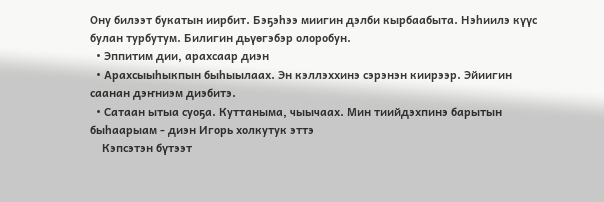Ону билээт букатын иирбит. Бэҕэһээ миигин дэлби кырбаабыта. Нэһиилэ күүс булан турбутум. Билигин дьүөгэбэр олоробун.
  • Эппитим дии, арахсаар диэн
  • Арахсыыһыкпын быһыылаах. Эн кэллэххинэ сэрэнэн киирээр. Эйиигин саанан дэҥниэм диэбитэ.
  • Сатаан ытыа суоҕа. Куттаныма, чыычаах. Мин тиийдэхпинэ барытын быһаарыам - диэн Игорь холкутук эттэ
    Кэпсэтэн бүтээт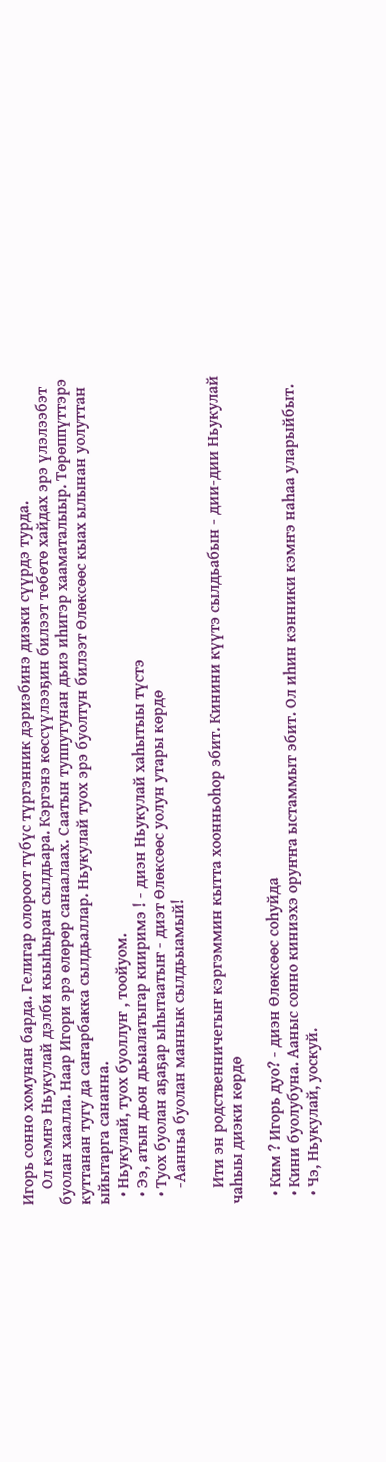Игорь сонно хомунан барда. Гелигар олороот түбүс түргэнник дэриэбинэ диэки сүүрдэ турда.
    Ол кэмҥэ Ньукулай дэлби кыыһыран сылдьара. Кэргэнэ көссүүлээҕин билээт төбөтө хайдах эрэ үлэлээбэт буолан хаалла. Наар Игори эрэ өлөрөр санаалаах. Саатын туппутунан дьиэ иһигэр хааматалыыр. Төрөппүттэрэ куттанан тугу да саҥарбакка сылдьаллар. Ньукулай туох эрэ буолтун билээт Өлөксөөс кыах ылынан уолуттан ыйытарга сананна.
  • Ньукулай, туох буоллуҥ , тоойуом.
  • Ээ, атын дьон дьыалатыгар кииримэ ! - диэн Ньукулай хаһытыы түстэ
  • Туох буолан аҕаҕар ыһытаатыҥ - диэт Өлөксөөс уолун утары көрдө
    -Аанньа буолан маннык сылдьыамый!

    Ити эн родственничегыҥ кэргэммин кытта хоонньоһор эбит. Кинини күүтэ сылдьабын - дии-дии Ньукулай чаһыы диэки көрдө

  • Ким ? Игорь дуо? - диэн Өлөксөөс соһуйда
  • Кини буолубуна. Ааныс сонно киниэхэ оруҥҥа ыстаммыт эбит. Ол иһин кэнники кэмҥэ наһаа уларыйбыт.
  • Чэ, Ньукулай, уоскуй.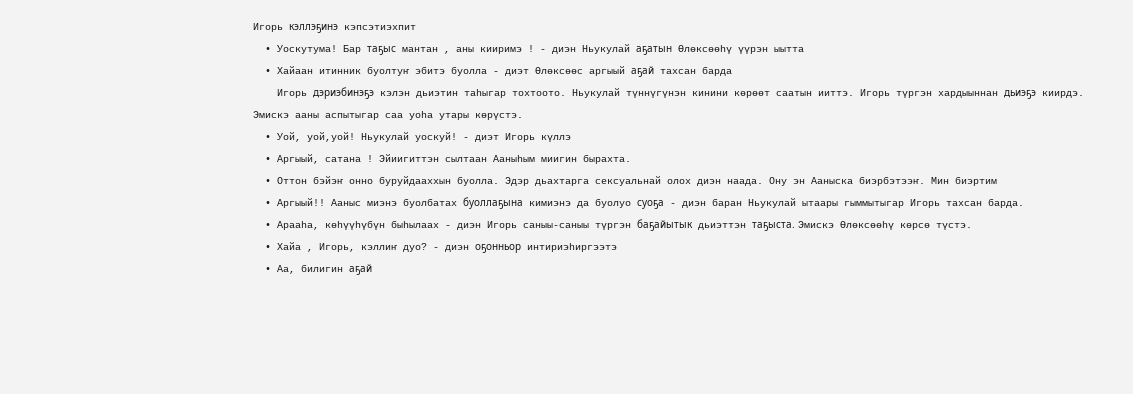Игорь кэллэҕинэ кэпсэтиэхпит
  • Уоскутума! Бар таҕыс мантан , аны кииримэ ! - диэн Ньукулай аҕатын Өлөксөөһү үүрэн ыытта
  • Хайаан итинник буолтуҥ эбитэ буолла - диэт Өлөксөөс аргыый аҕай тахсан барда
    Игорь дэриэбинэҕэ кэлэн дьиэтин таһыгар тохтоото. Ньукулай түннүгүнэн кинини көрөөт саатын ииттэ. Игорь түргэн хардыыннан дьиэҕэ киирдэ. Эмискэ ааны аспытыгар саа уоһа утары көрүстэ.
  • Уой, уой,уой! Ньукулай уоскуй! - диэт Игорь күллэ
  • Аргыый, сатана ! Эйиигиттэн сылтаан Ааныһым миигин бырахта.
  • Оттон бэйэҥ онно буруйдааххын буолла. Эдэр дьахтарга сексуальнай олох диэн наада. Ону эн Ааныска биэрбэтээҥ. Мин биэртим
  • Аргыый!! Ааныс миэнэ буолбатах буоллаҕына кимиэнэ да буолуо суоҕа - диэн баран Ньукулай ытаары гыммытыгар Игорь тахсан барда.
  • Арааһа, көһүүһүбүн быһылаах - диэн Игорь саныы-саныы түргэн баҕайытык дьиэттэн таҕыста. Эмискэ Өлөксөөһү көрсө түстэ.
  • Хайа , Игорь, кэллиҥ дуо? - диэн оҕонньор интириэһиргээтэ
  • Аа, билигин аҕай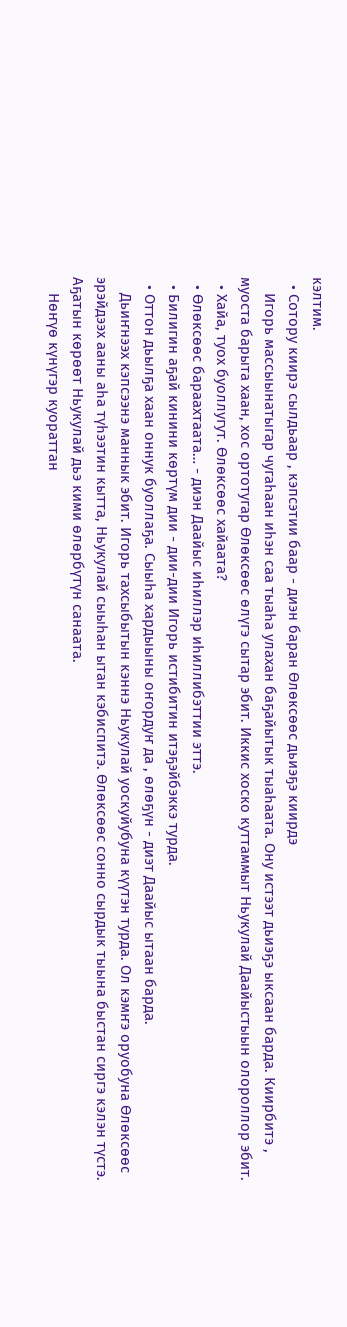кэлтим.
  • Сотору киирэ сылдьаар , кэпсэтии баар - диэн баран Өлөксөөс дьиэҕэ киирдэ
    Игорь массыынатыгар чугаһаан иһэн саа тыаһа улахан баҕайытык тыаһаата. Ону истээт дьиэҕэ ыксаан барда. Киирбитэ , муоста барыта хаан, хос ортотугар Өлөксөөс өлүгэ сытар эбит. Иккис хоско куттаммыт Ньукулай Даайыстыын олороллор эбит.
  • Хайа, туох буоллугут. Өлөксөөс хайаата?
  • Өлөксөөс бараахтаата… - диэн Даайыс иһиллэр иһиллибэттии эттэ.
  • Билигин аҕай кинини көртүм дии - дии-дии Игорь истибитин итэҕэйбэккэ турда.
  • Оттон дьылҕа хаан оннук буоллаҕа. Сыыһа хардыыны оҥордуҥ да , өлөҕүн - диэт Даайыс ытаан барда.
    Дьиҥнээх кэпсээнэ маннык эбит. Игорь тахсыбытын кэннэ Ньукулай уоскуйубуна күүтэн турда. Ол кэмҥэ оруобуна Өлөксөөс эрэйдээх ааны аһа түһээтин кытта, Ньукулай сыыһан ытан кэбиспитэ. Өлөксөөс сонно сырдык тыына быстан сиргэ кэлэн түстэ. Аҕатын көрөөт Ньукулай дьэ кими өлөрбүтүн санаата.
    Нөҥүө күнүгэр куораттан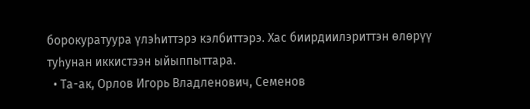борокуратуура үлэһиттэрэ кэлбиттэрэ. Хас биирдиилэриттэн өлөрүү туһунан иккистээн ыйыппыттара.
  • Та-ак, Орлов Игорь Владленович, Семенов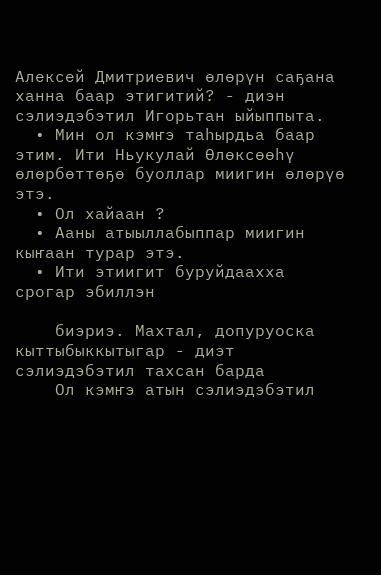Алексей Дмитриевич өлөрүн саҕана ханна баар этигитий? - диэн сэлиэдэбэтил Игорьтан ыйыппыта.
  • Мин ол кэмҥэ таһырдьа баар этим. Ити Ньукулай Өлөксөөһү өлөрбөттөҕө буоллар миигин өлөрүө этэ.
  • Ол хайаан ?
  • Ааны атыыллабыппар миигин кыҥаан турар этэ.
  • Ити этиигит буруйдаахха срогар эбиллэн

    биэриэ. Махтал, допуруоска кыттыбыккытыгар - диэт сэлиэдэбэтил тахсан барда
    Ол кэмҥэ атын сэлиэдэбэтил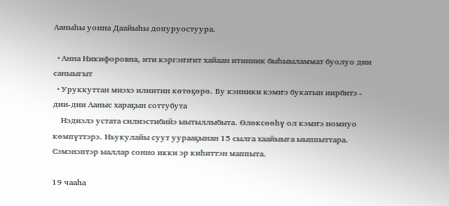Ааныһы уонна Даайыһы допуруостуура.

  • Анна Никифоровна, ити кэргэҥҥит хайаан итинник быһыыламмат буолуо дии саныыгыт
  • Уруккуттан миэхэ илиитин көтөҕөрө. Бу кэнники кэмҥэ букатын иирбитэ - дии-дии Ааныс хараҕын соттубута
    Нэдиэлэ устата силиэстибийэ ыытыллыбыта. Өлөксөөһү ол кэмҥэ номнуо көмпүттэрэ. Ньукулайы суут уурааҕынан 15 сылга хаайыыга ыыппыттара. Сэмэнэптэр ыаллар сонно икки эр киһиттэн маппыта.

19 чааһа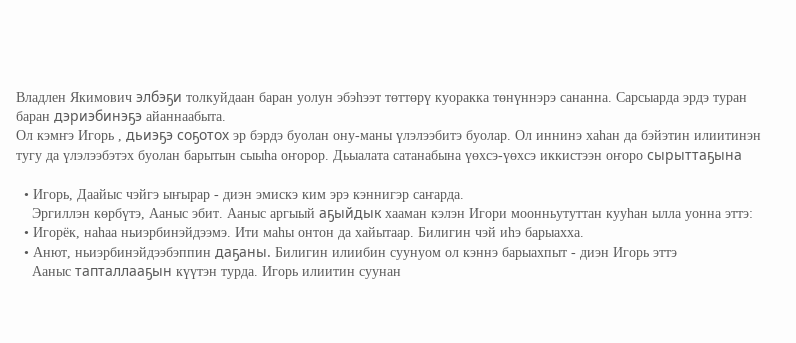Владлен Якимович элбэҕи толкуйдаан баран уолун эбэһээт төттөрү куоракка төнүннэрэ сананна. Сарсыарда эрдэ туран баран дэриэбинэҕэ айаннаабыта.
Ол кэмҥэ Игорь , дьиэҕэ соҕотох эр бэрдэ буолан ону-маны үлэлээбитэ буолар. Ол иннинэ хаһан да бэйэтин илиитинэн тугу да үлэлээбэтэх буолан барытын сыыһа оҥорор. Дьыалата сатанабына үөхсэ-үөхсэ иккистээн оҥоро сырыттаҕына

  • Игорь, Даайыс чэйгэ ыҥырар - диэн эмискэ ким эрэ кэннигэр саҥарда.
    Эргиллэн көрбүтэ, Ааныс эбит. Ааныс аргыый аҕыйдык хааман кэлэн Игори моонньутуттан кууһан ылла уонна эттэ:
  • Игорёк, наһаа ньиэрбинэйдээмэ. Ити маһы онтон да хайытаар. Билигин чэй иһэ барыахха.
  • Анют, ньиэрбинэйдээбэппин даҕаны. Билигин илиибин суунуом ол кэннэ барыахпыт - диэн Игорь эттэ
    Ааныс тапталлааҕын күүтэн турда. Игорь илиитин суунан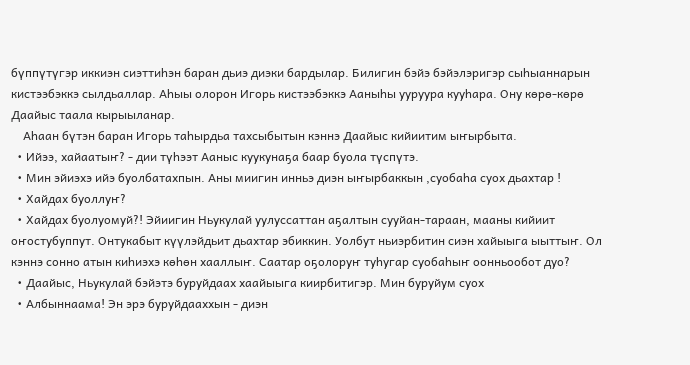бүппүтүгэр иккиэн сиэттиһэн баран дьиэ диэки бардылар. Билигин бэйэ бэйэлэригэр сыһыаннарын кистээбэккэ сылдьаллар. Аһыы олорон Игорь кистээбэккэ Ааныһы ууруура кууһара. Ону көрө-көрө Даайыс таала кырыыланар.
    Аһаан бүтэн баран Игорь таһырдьа тахсыбытын кэннэ Даайыс кийиитим ыҥырбыта.
  • Ийээ, хайаатыҥ? - дии түһээт Ааныс куукунаҕа баар буола түспүтэ.
  • Мин эйиэхэ ийэ буолбатахпын. Аны миигин инньэ диэн ыҥырбаккын ,суобаһа суох дьахтар !
  • Хайдах буоллуҥ?
  • Хайдах буолуомуй?! Эйиигин Ньукулай уулуссаттан аҕалтын сууйан-тараан, мааны кийиит оҥостубуппут. Онтукабыт күүлэйдьит дьахтар эбиккин. Уолбут ньиэрбитин сиэн хайыыга ыыттыҥ. Ол кэннэ сонно атын киһиэхэ көһөн хааллыҥ. Саатар оҕолоруҥ туһугар суобаһыҥ оонньообот дуо?
  • Даайыс, Ньукулай бэйэтэ буруйдаах хаайыыга киирбитигэр. Мин буруйум суох
  • Албыннаама! Эн эрэ буруйдааххын - диэн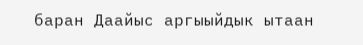баран Даайыс аргыыйдык ытаан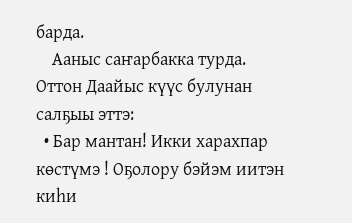барда.
    Ааныс саҥарбакка турда. Оттон Даайыс күүс булунан салҕыы эттэ:
  • Бар мантан! Икки харахпар көстүмэ ! Оҕолору бэйэм иитэн киһи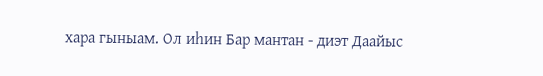хара гыныам. Ол иһин Бар мантан - диэт Даайыс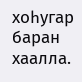хоһугар баран хаалла.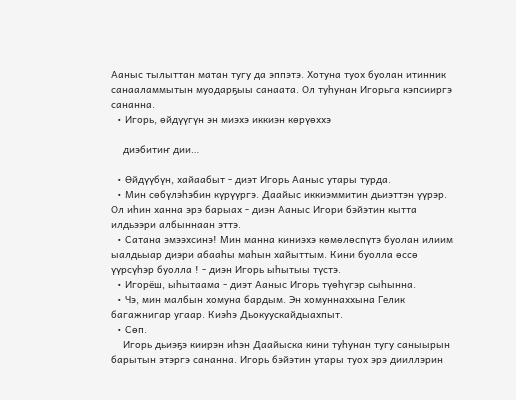Ааныс тылыттан матан тугу да эппэтэ. Хотуна туох буолан итинник санааламмытын муодарҕыы санаата. Ол туһунан Игорьга кэпсииргэ сананна.
  • Игорь, өйдүүгүн эн миэхэ иккиэн көрүөххэ

    диэбитиҥ дии…

  • Өйдүүбүн, хайаабыт - диэт Игорь Ааныс утары турда.
  • Мин сөбүлэһэбин күрүүргэ. Даайыс иккиэммитин дьиэттэн үүрэр. Ол иһин ханна эрэ барыах - диэн Ааныс Игори бэйэтин кытта илдьээри албыннаан эттэ.
  • Сатана эмээхсинэ! Мин манна киниэхэ көмөлөспүтэ буолан илиим ыалдьыар диэри абааһы маһын хайыттым. Кини буолла өссө үүрсүһэр буолла ! - диэн Игорь ыһытыы түстэ.
  • Игорёш, ыһытаама - диэт Ааныс Игорь түөһүгэр сыһынна.
  • Чэ, мин малбын хомуна бардым. Эн хомуннаххына Гелик багажнигар угаар. Киэһэ Дьокуускайдыахпыт.
  • Сөп.
    Игорь дьиэҕэ киирэн иһэн Даайыска кини туһунан тугу саныырын барытын этэргэ сананна. Игорь бэйэтин утары туох эрэ дииллэрин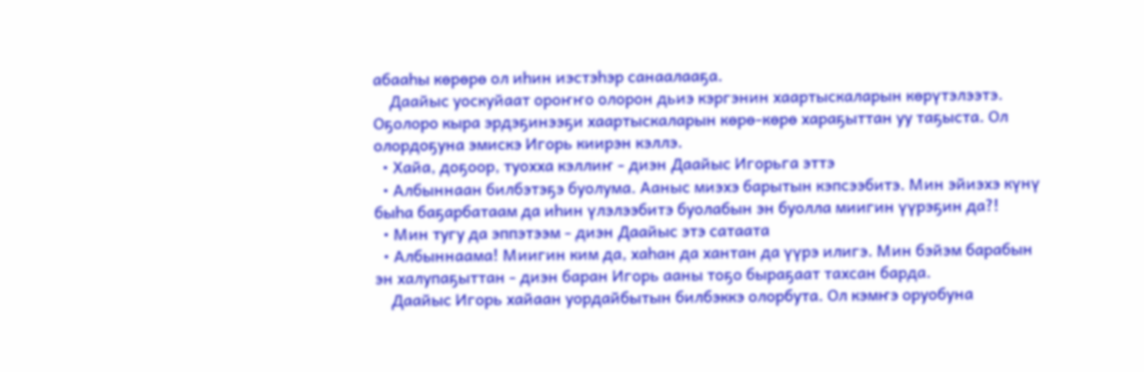абааһы көрөрө ол иһин иэстэһэр санаалааҕа.
    Даайыс уоскуйаат ороҥҥо олорон дьиэ кэргэнин хаартыскаларын көрүтэлээтэ. Оҕолоро кыра эрдэҕинээҕи хаартыскаларын көрө-көрө хараҕыттан уу таҕыста. Ол олордоҕуна эмискэ Игорь киирэн кэллэ.
  • Хайа, доҕоор, туохха кэллиҥ - диэн Даайыс Игорьга эттэ
  • Албыннаан билбэтэҕэ буолума. Ааныс миэхэ барытын кэпсээбитэ. Мин эйиэхэ күнү быһа баҕарбатаам да иһин үлэлээбитэ буолабын эн буолла миигин үүрэҕин да?!
  • Мин тугу да эппэтээм - диэн Даайыс этэ сатаата
  • Албыннаама! Миигин ким да, хаһан да хантан да үүрэ илигэ. Мин бэйэм барабын эн халупаҕыттан - диэн баран Игорь ааны тоҕо быраҕаат тахсан барда.
    Даайыс Игорь хайаан уордайбытын билбэккэ олорбута. Ол кэмҥэ оруобуна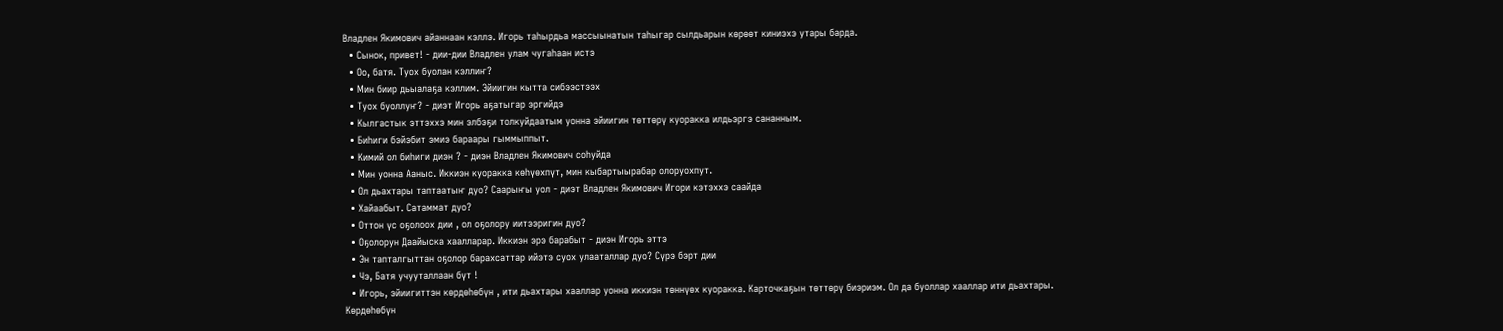Владлен Якимович айаннаан кэллэ. Игорь таһырдьа массыынатын таһыгар сылдьарын көрөөт киниэхэ утары барда.
  • Сынок, привет! - дии-дии Владлен улам чугаһаан истэ
  • Оо, батя. Туох буолан кэллиҥ?
  • Мин биир дьыалаҕа кэллим. Эйиигин кытта сибээстээх
  • Туох буоллуҥ? - диэт Игорь аҕатыгар эргийдэ
  • Кылгастык эттэххэ мин элбэҕи толкуйдаатым уонна эйиигин төттөрү куоракка илдьэргэ сананным.
  • Биһиги бэйэбит эмиэ бараары гыммыппыт.
  • Кимий ол биһиги диэн ? - диэн Владлен Якимович соһуйда
  • Мин уонна Ааныс. Иккиэн куоракка көһүөхпүт, мин кыбартыырабар олоруохпут.
  • Ол дьахтары таптаатыҥ дуо? Саарыҥы уол - диэт Владлен Якимович Игори кэтэххэ саайда
  • Хайаабыт. Сатаммат дуо?
  • Оттон үс оҕолоох дии , ол оҕолору иитээригин дуо?
  • Оҕолорун Даайыска хаалларар. Иккиэн эрэ барабыт - диэн Игорь эттэ
  • Эн тапталгыттан оҕолор барахсаттар ийэтэ суох улааталлар дуо? Сүрэ бэрт дии
  • Чэ, Батя учууталлаан бүт !
  • Игорь, эйиигиттэн көрдөһөбүн , ити дьахтары хааллар уонна иккиэн төннүөх куоракка. Карточкаҕын төттөрү биэриэм. Ол да буоллар хааллар ити дьахтары. Көрдөһөбүн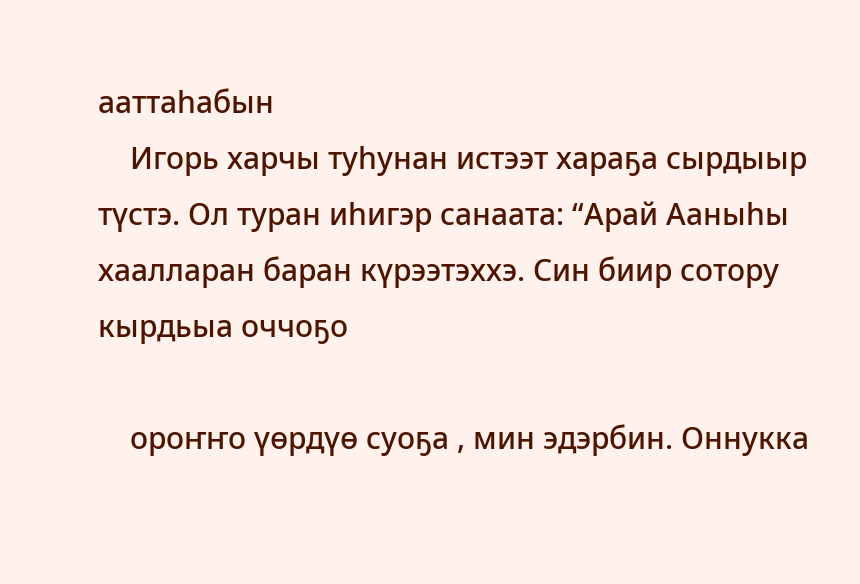ааттаһабын
    Игорь харчы туһунан истээт хараҕа сырдыыр түстэ. Ол туран иһигэр санаата: “Арай Ааныһы хаалларан баран күрээтэххэ. Син биир сотору кырдьыа оччоҕо

    ороҥҥо үөрдүө суоҕа , мин эдэрбин. Оннукка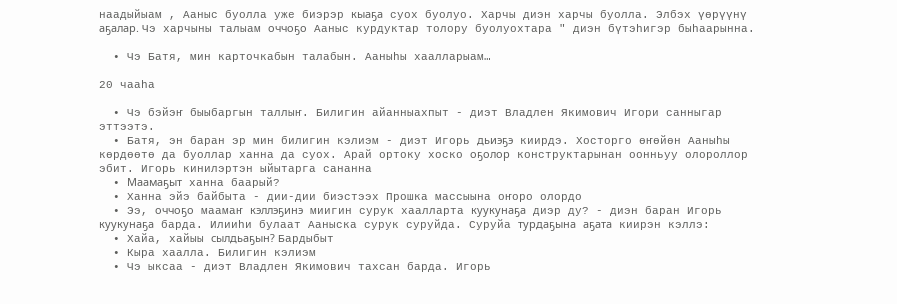наадыйыам , Ааныс буолла уже биэрэр кыаҕа суох буолуо. Харчы диэн харчы буолла. Элбэх үөрүүнү аҕалар. Чэ харчыны талыам оччоҕо Ааныс курдуктар толору буолуохтара " диэн бүтэһигэр быһаарынна.

  • Чэ Батя, мин карточкабын талабын. Ааныһы хаалларыам…

20 чааһа

  • Чэ бэйэҥ быыбаргын таллыҥ. Билигин айанныахпыт - диэт Владлен Якимович Игори санныгар эттээтэ.
  • Батя, эн баран эр мин билигин кэлиэм - диэт Игорь дьиэҕэ киирдэ. Хосторго өҥөйөн Ааныһы көрдөөтө да буоллар ханна да суох. Арай ортоку хоско оҕолор конструктарынан оонньуу олороллор эбит. Игорь кинилэртэн ыйытарга сананна
  • Маамаҕыт ханна баарый?
  • Ханна эйэ байбыта - дии-дии биэстээх Прошка массыына оҥоро олордо
  • Ээ, оччоҕо маамаҥ кэллэҕинэ миигин сурук хаалларта куукунаҕа диэр ду? - диэн баран Игорь куукунаҕа барда. Илииһи булаат Ааныска сурук суруйда. Суруйа турдаҕына аҕата киирэн кэллэ:
  • Хайа, хайыы сылдьаҕын? Бардыбыт
  • Кыра хаалла. Билигин кэлиэм
  • Чэ ыксаа - диэт Владлен Якимович тахсан барда. Игорь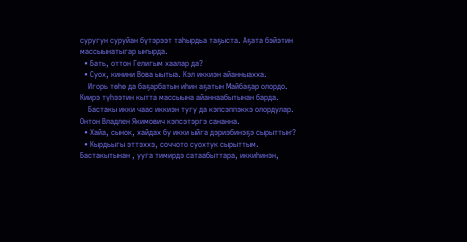суругун суруйан бүтэрээт таһырдьа таҕыста. Аҕата бэйэтин массыынатыгар ыҥырда.
  • Бать, оттон Гелигым хаалар да?
  • Суох, кинини Вова ыытыа. Кэл иккиэн айанныахха.
    Игорь төһө да баҕарбатын иһин аҕатын Майбаҕар олордо. Киирэ түһээтин кытта массыына айаннаабытынан барда.
    Бастакы икки чаас иккиэн тугу да кэпсэппэккэ олордулар. Онтон Владлен Якимович кэпсэтэргэ сананна.
  • Хайа, сынок, хайдах бу икки ыйга дэриэбинэҕэ сырыттыҥ?
  • Кырдьыгы эттэххэ, соччото суохтук сырыттым. Бастакытынан , ууга тимирдэ сатаабыттара, иккиһинэн,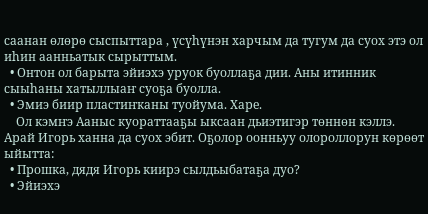саанан өлөрө сыспыттара , үсүһүнэн харчым да тугум да суох этэ ол иһин аанньатык сырыттым.
  • Онтон ол барыта эйиэхэ уруок буоллаҕа дии. Аны итинник сыыһаны хатыллыаҥ суоҕа буолла.
  • Эмиэ биир пластиҥканы туойума. Харе.
    Ол кэмҥэ Ааныс куораттааҕы ыксаан дьиэтигэр төннөн кэллэ. Арай Игорь ханна да суох эбит. Оҕолор оонньуу олороллорун көрөөт ыйытта:
  • Прошка, дядя Игорь киирэ сылдьыбатаҕа дуо?
  • Эйиэхэ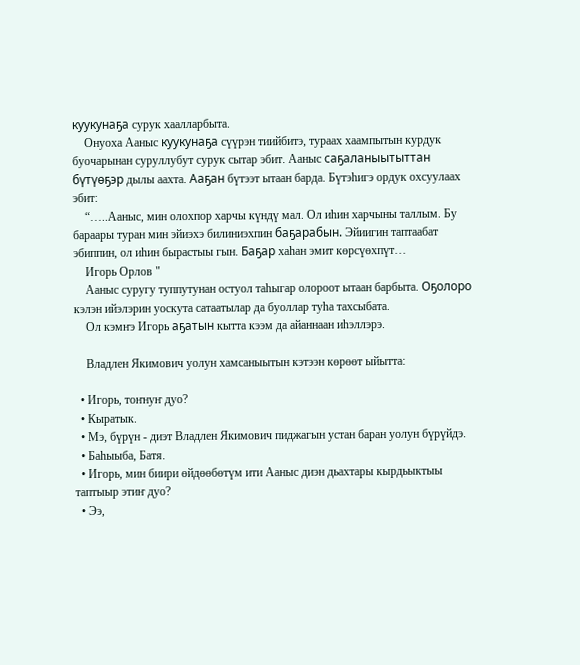куукунаҕа сурук хаалларбыта.
    Онуоха Ааныс куукунаҕа сүүрэн тиийбитэ, тураах хаампытын курдук буочарынан суруллубут сурук сытар эбит. Ааныс саҕаланыытыттан бүтүөҕэр дылы аахта. Ааҕан бүтээт ытаан барда. Бүтэһигэ ордук охсуулаах эбит:
    “…..Ааныс, мин олохпор харчы күндү мал. Ол иһин харчыны таллым. Бу бараары туран мин эйиэхэ билиниэхпин баҕарабын. Эйиигин таптаабат эбиппин, ол иһин бырастыы гын. Баҕар хаһан эмит көрсүөхпүт…
    Игорь Орлов "
    Ааныс суругу туппутунан остуол таһыгар олороот ытаан барбыта. Оҕолоро кэлэн ийэлэрин уоскута сатаатылар да буоллар туһа тахсыбата.
    Ол кэмҥэ Игорь аҕатын кытта кээм да айаннаан иһэллэрэ.

    Владлен Якимович уолун хамсаныытын кэтээн көрөөт ыйытта:

  • Игорь, тоҥнуҥ дуо?
  • Кыратык.
  • Мэ, бүрүн - диэт Владлен Якимович пиджагын устан баран уолун бүрүйдэ.
  • Баһыыба, Батя.
  • Игорь, мин биири өйдөөбөтүм ити Ааныс диэн дьахтары кырдьыктыы таптыыр этиҥ дуо?
  • Ээ,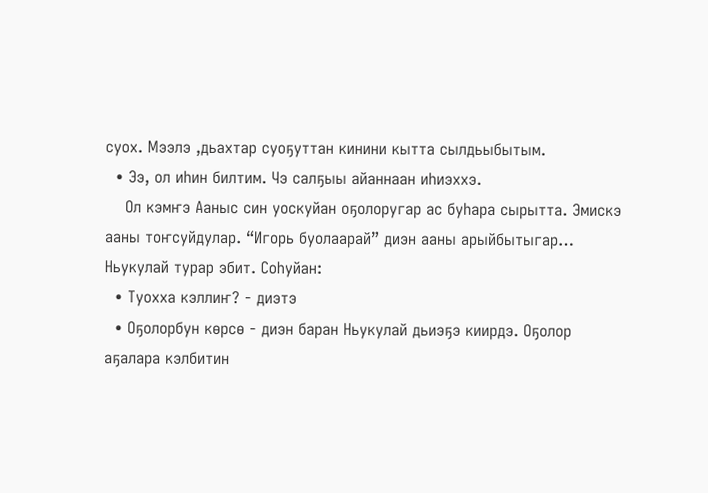суох. Мээлэ ,дьахтар суоҕуттан кинини кытта сылдьыбытым.
  • Ээ, ол иһин билтим. Чэ салҕыы айаннаан иһиэххэ.
    Ол кэмҥэ Ааныс син уоскуйан оҕолоругар ас буһара сырытта. Эмискэ ааны тоҥсуйдулар. “Игорь буолаарай” диэн ааны арыйбытыгар… Ньукулай турар эбит. Соһуйан:
  • Туохха кэллиҥ? - диэтэ
  • Оҕолорбун көрсө - диэн баран Ньукулай дьиэҕэ киирдэ. Оҕолор аҕалара кэлбитин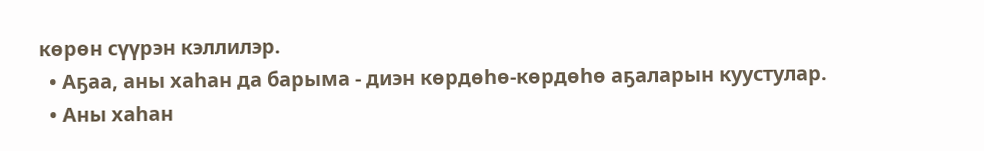көрөн сүүрэн кэллилэр.
  • Аҕаа, аны хаһан да барыма - диэн көрдөһө-көрдөһө аҕаларын куустулар.
  • Аны хаһан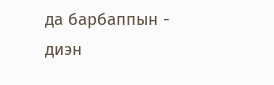да барбаппын - диэн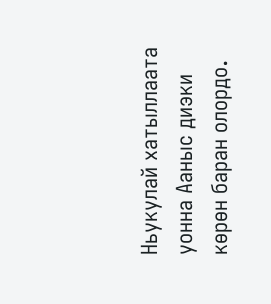Ньукулай хатыллаата уонна Ааныс диэки көрөн баран олордо.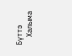Бүттэ
    Халыма